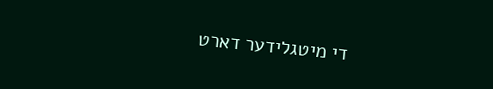די מיטגלידער דארט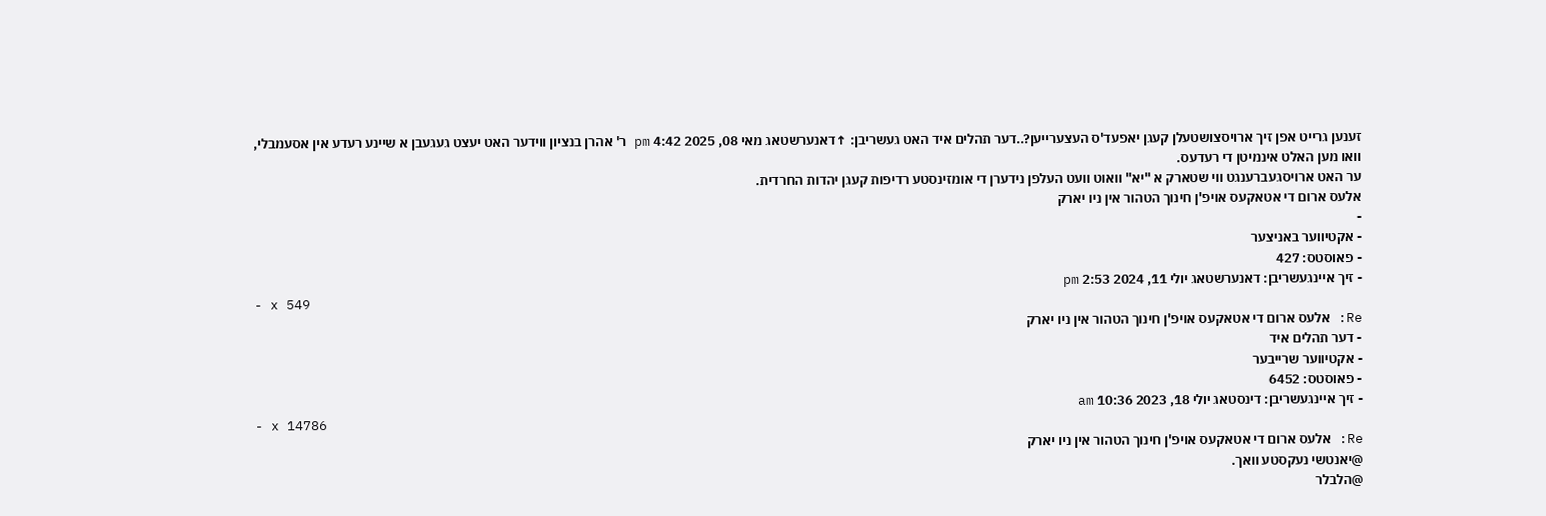זענען גרייט אפן זיך ארויסצושטעלן קעגן יאפעד'ס העצערייען?..דער תהלים איד האט געשריבן: ↑דאנערשטאג מאי 08, 2025 4:42 pm ר' אהרן בנציון ווידער האט יעצט געגעבן א שיינע רעדע אין אסעמבלי, וואו מען האלט אינמיטן די רעדעס.
ער האט ארויסגעברענגט ווי שטארק א "יא" וואוט וועט העלפן נידערן די אומזינסטע רדיפות קעגן יהדות החרדית.
אלעס ארום די אטאקעס אויפ'ן חינוך הטהור אין ניו יארק
-
- אקטיווער באניצער
- פאוסטס: 427
- זיך איינגעשריבן: דאנערשטאג יולי 11, 2024 2:53 pm
- x 549
Re: אלעס ארום די אטאקעס אויפ'ן חינוך הטהור אין ניו יארק
- דער תהלים איד
- אקטיווער שרייבער
- פאוסטס: 6452
- זיך איינגעשריבן: דינסטאג יולי 18, 2023 10:36 am
- x 14786
Re: אלעס ארום די אטאקעס אויפ'ן חינוך הטהור אין ניו יארק
@יאנטשי נעקסטע וואך.
@הלבלר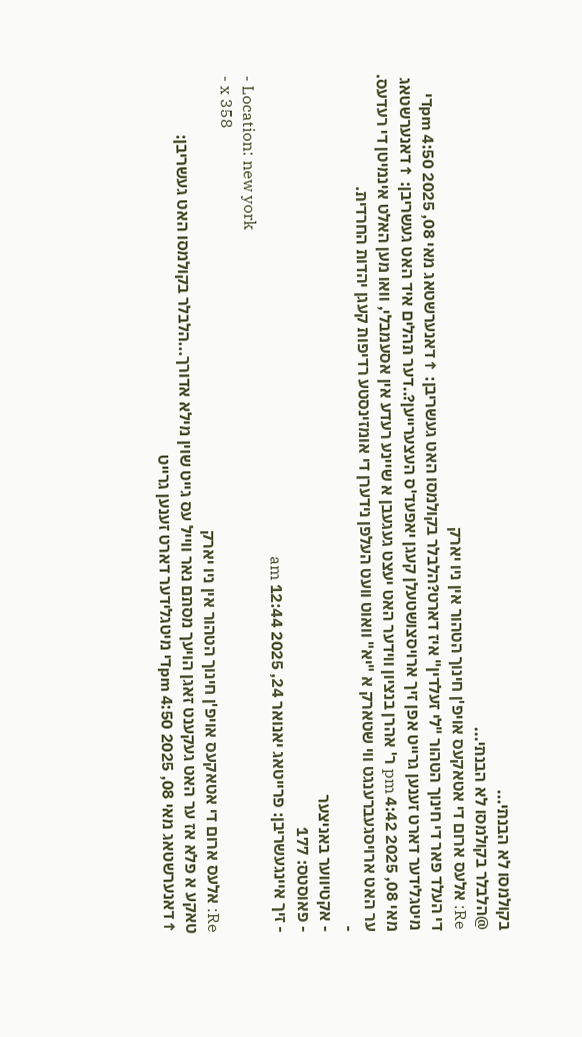בקולמסו לא הבנתי...
@הלבלר בקולמסו לא הבנתי...
Re: אלעס ארום די אטאקעס אויפ'ן חינוך הטהור אין ניו יארק
די העלד פאר די חינוך הטהור "לי זעלדין" איז דארט?הלבלר בקולמסו האט געשריבן: ↑דאנערשטאג מאי 08, 2025 4:50 pmדי מיטגלידער דארט זענען גרייט אפן זיך ארויסצושטעלן קעגן יאפעד'ס העצערייען?..דער תהלים איד האט געשריבן: ↑דאנערשטאג מאי 08, 2025 4:42 pm ר' אהרן בנציון ווידער האט יעצט געגעבן א שיינע רעדע אין אסעמבלי, וואו מען האלט אינמיטן די רעדעס.
ער האט ארויסגעברענגט ווי שטארק א "יא" וואוט וועט העלפן נידערן די אומזינסטע רדיפות קעגן יהדות החרדית.
-
- אקטיווער באניצער
- פאוסטס: 177
- זיך איינגעשריבן: פרייטאג יאנואר 24, 2025 12:44 am
- Location: new york
- x 358
Re: אלעס ארום די אטאקעס אויפ'ן חינוך הטהור אין ניו יארק
טאקע א פלא אז ער האט געקענט זאגן הויעך מסתם נאר ווייל עס גייט שוין מילא אדורך...הלבלר בקולמסו האט געשריבן: ↑דאנערשטאג מאי 08, 2025 4:50 pmדי מיטגלידער דארט זענען גרייט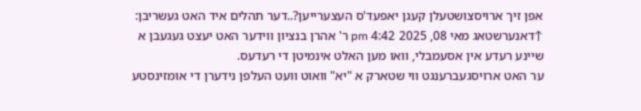אפן זיך ארויסצושטעלן קעגן יאפעד'ס העצערייען?..דער תהלים איד האט געשריבן: ↑דאנערשטאג מאי 08, 2025 4:42 pm ר' אהרן בנציון ווידער האט יעצט געגעבן א שיינע רעדע אין אסעמבלי, וואו מען האלט אינמיטן די רעדעס.
ער האט ארויסגעברענגט ווי שטארק א "יא" וואוט וועט העלפן נידערן די אומזינסטע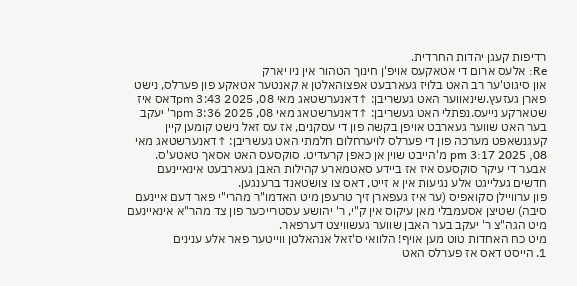רדיפות קעגן יהדות החרדית.
Re: אלעס ארום די אטאקעס אויפ'ן חינוך הטהור אין ניו יארק
און סיגוט'ער רב האט בלויז געארבעט אפצוהאלטן א קאנטער אטאקע פון פערלס, נישט פארן געזעץ.שינאווער האט געשריבן: ↑דאנערשטאג מאי 08, 2025 3:43 pmדאס איז שטארקע נייעס.נפתלי האט געשריבן: ↑דאנערשטאג מאי 08, 2025 3:36 pmר' יעקב בער האט שווער געארבט אויפן בקשה פון די עסקנים, אז עס זאל נישט קומען קיין קעגנשאפט מערכה פון די פערלס לויערחלום חלמתי האט געשריבן: ↑דאנערשטאג מאי 08, 2025 3:17 pm מ'הייבט שוין אן כאפן קרעדיט. סוקסעס האט אסאך טאטע'ס.
אבער די עיקר סוקסעס איז אז ביידע סאטמארע קהילות האבן געארבעט אינאיינעם חדשים געלייגט אלע נגיעות אין א זייט, דאס צו צושטאנד ברענגען.
פון ערוויילן סקואפיס (ער איז געפארן זיך טרעפן מיט האדמו"ר מהרי"י פאר דעם איינעם סיבה) שטיצן אסעמבלי מאן עיקוס אין ק"י, ר' יהושע עסטרייכער פון צד מהר"א אינאיינעם מיט הגה"צ ר' יעקב בער האבן שווער געשוויצט דערפאר.
מיט כח האחדות טוט מען אויף! הלוואי ס'זאל אנהאלטן ווייטער פאר אלע ענינים
1. הייסט דאס אז פערלס האט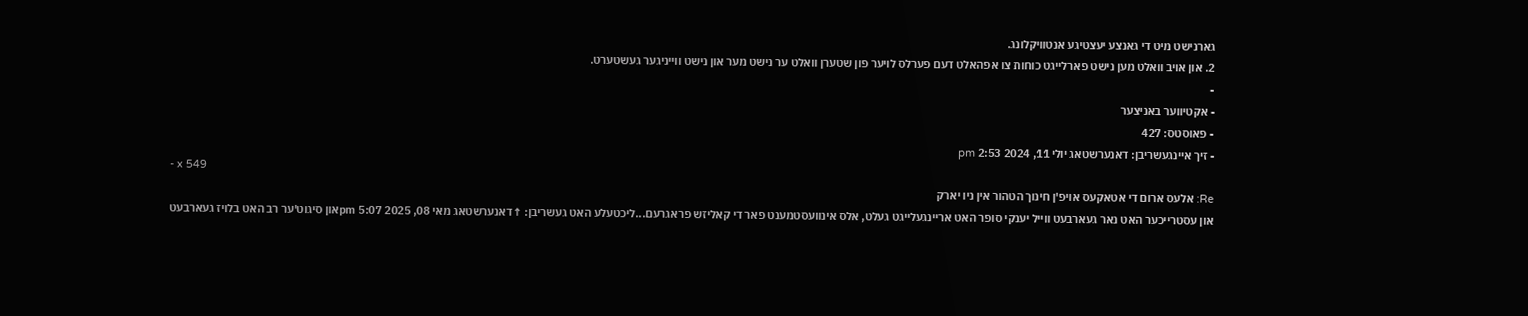גארנישט מיט די גאנצע יעצטיגע אנטוויקלונג.
2. און אויב וואלט מען נישט פארלייגט כוחות צו אפהאלט דעם פערלס לויער פון שטערן וואלט ער נישט מער און נישט ווייניגער געשטערט.
-
- אקטיווער באניצער
- פאוסטס: 427
- זיך איינגעשריבן: דאנערשטאג יולי 11, 2024 2:53 pm
- x 549
Re: אלעס ארום די אטאקעס אויפ'ן חינוך הטהור אין ניו יארק
און עסטרייכער האט נאר געארבעט ווייל יענקי סופר האט אריינגעלייגט געלט, אלס אינוועסטמענט פאר די קאליזש פראגרעם...ליכטעלע האט געשריבן: ↑דאנערשטאג מאי 08, 2025 5:07 pmאון סיגוט'ער רב האט בלויז געארבעט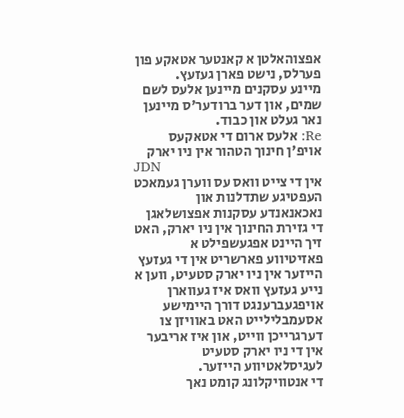אפצוהאלטן א קאנטער אטאקע פון פערלס, נישט פארן געזעץ.
מיינע עסקנים מיינען אלעס לשם שמים, און דער ברודער'ס מיינען נאר געלט און כבוד.
Re: אלעס ארום די אטאקעס אויפ'ן חינוך הטהור אין ניו יארק
JDN
אין די צייט וואס עס ווערן געמאכט העפטיגע שתדלנות און נאכאנאנדע עסקנות אפצושלאגן די גזירת החינוך אין ניו יארק, האט זיך היינט אפגעשפילט א פאזיטיווע פארשריט אין די געזעץ הייזער אין ניו יארק סטעיט, ווען א נייע געזעץ וואס איז געווארן אויפגעברענגט דורך היימישע אסעמבלילייט האט באוויזן צו דערגרייכן ווייט, און איז אריבער אין די ניו יארק סטעיט לעגיסלאטיווע הייזער.
די אנטוויקלונג קומט נאך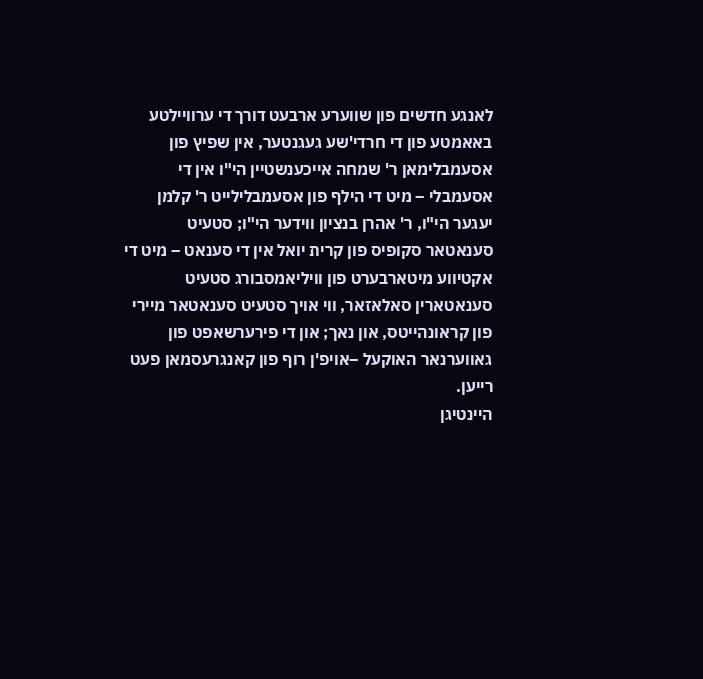לאנגע חדשים פון שווערע ארבעט דורך די ערוויילטע באאמטע פון די חרדי'שע געגנטער, אין שפיץ פון אסעמבלימאן ר' שמחה אייכענשטיין הי"ו אין די אסעמבלי – מיט די הילף פון אסעמבלילייט ר' קלמן יעגער הי"ו, ר' אהרן בנציון ווידער הי"ו; סטעיט סענאטאר סקופיס פון קרית יואל אין די סענאט – מיט די אקטיווע מיטארבערט פון וויליאמסבורג סטעיט סענאטארין סאלאזאר, ווי אויך סטעיט סענאטאר מיירי פון קראונהייטס, און נאך; און די פירערשאפט פון גאווערנאר האוקעל –אויפ'ן רוף פון קאנגרעסמאן פעט רייען.
היינטיגן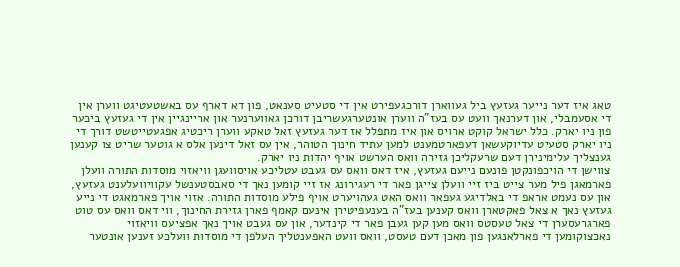טאג איז דער נייער געזעץ ביל געווארן דורכגעפירט אין די סטעיט סענאט, פון דא דארף עס באשטעטיגט ווערן אין די אסעמבלי, און דערנאך וועט עס בעז"ה ווערן אונטערגעשריבן דורכן גאווערנער און אריינגיין אין די געזעץ ביכער פון ניו יארק. כלל ישראל קוקט ארויס און איז מתפלל אז דער געזעץ זאל טאקע ווערן ריכטיג אפגעטייטשט דורך די ניו יארק סטעיט עדיוקעשאן דעפארטמענט למען עתיד חינוך הטוהר, אין עס זאל דינען אלס א גוטער שריט צו קענען גענצליך עלימינירן דעם שרעקליכן גזירה וואס הערשט אויף יהדות ניו יארק.
צווישן די הויכפונקטן פונעם נייעם געזעץ, איז דאס וואס עס געבט עטליכע אויסוועגן וויאזוי מוסדות התורה וועלן פארמאגן פיל מער צייט ביז זיי וועלן צייגן פאר די רעגירונג אז זיי קומען נאך די סאבסטענשל עקוויוועלענט געזעץ, און עס נעמט אראפ די באלדיגע געפאר וואס האט געהויערט אויף פילע מוסדות התורה. אזוי אויך פארמאגט די נייע געזעץ נאך א צאל פאקטארן וואס קענען בעז"ה בענעפיטירן אינעם קאמף פארן גזירת החינוך, ווי דאס וואס עס טוט פארגרעסערן די צאל טעסטס וואס מען קען געבן פאר די קינדער, און עס געבט אויך נאך אפציעס וויאזוי נאכצוקומען די פארלאנגען פון מאכן דעם טעסט, וואס וועט האפענטליך העלפן די מוסדות וועלכע זענען אונטער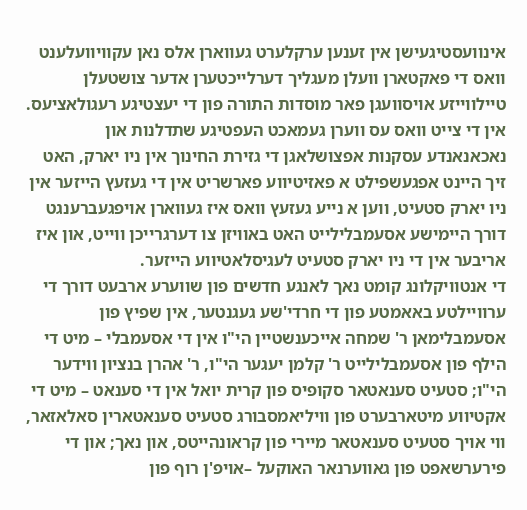אינוועסטיגעישן אין זענען ערקלערט געווארן אלס נאן עקוויוועלענט וואס די פאקטארן וועלן מעגליך דערלייכטערן אדער צושטעלן טיילווייזע אויסוועגן פאר מוסדות התורה פון די יעצטיגע רעגולאציעס.
אין די צייט וואס עס ווערן געמאכט העפטיגע שתדלנות און נאכאנאנדע עסקנות אפצושלאגן די גזירת החינוך אין ניו יארק, האט זיך היינט אפגעשפילט א פאזיטיווע פארשריט אין די געזעץ הייזער אין ניו יארק סטעיט, ווען א נייע געזעץ וואס איז געווארן אויפגעברענגט דורך היימישע אסעמבלילייט האט באוויזן צו דערגרייכן ווייט, און איז אריבער אין די ניו יארק סטעיט לעגיסלאטיווע הייזער.
די אנטוויקלונג קומט נאך לאנגע חדשים פון שווערע ארבעט דורך די ערוויילטע באאמטע פון די חרדי'שע געגנטער, אין שפיץ פון אסעמבלימאן ר' שמחה אייכענשטיין הי"ו אין די אסעמבלי – מיט די הילף פון אסעמבלילייט ר' קלמן יעגער הי"ו, ר' אהרן בנציון ווידער הי"ו; סטעיט סענאטאר סקופיס פון קרית יואל אין די סענאט – מיט די אקטיווע מיטארבערט פון וויליאמסבורג סטעיט סענאטארין סאלאזאר, ווי אויך סטעיט סענאטאר מיירי פון קראונהייטס, און נאך; און די פירערשאפט פון גאווערנאר האוקעל –אויפ'ן רוף פון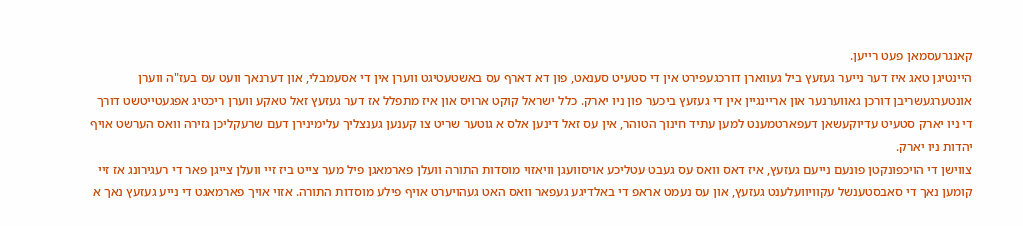קאנגרעסמאן פעט רייען.
היינטיגן טאג איז דער נייער געזעץ ביל געווארן דורכגעפירט אין די סטעיט סענאט, פון דא דארף עס באשטעטיגט ווערן אין די אסעמבלי, און דערנאך וועט עס בעז"ה ווערן אונטערגעשריבן דורכן גאווערנער און אריינגיין אין די געזעץ ביכער פון ניו יארק. כלל ישראל קוקט ארויס און איז מתפלל אז דער געזעץ זאל טאקע ווערן ריכטיג אפגעטייטשט דורך די ניו יארק סטעיט עדיוקעשאן דעפארטמענט למען עתיד חינוך הטוהר, אין עס זאל דינען אלס א גוטער שריט צו קענען גענצליך עלימינירן דעם שרעקליכן גזירה וואס הערשט אויף יהדות ניו יארק.
צווישן די הויכפונקטן פונעם נייעם געזעץ, איז דאס וואס עס געבט עטליכע אויסוועגן וויאזוי מוסדות התורה וועלן פארמאגן פיל מער צייט ביז זיי וועלן צייגן פאר די רעגירונג אז זיי קומען נאך די סאבסטענשל עקוויוועלענט געזעץ, און עס נעמט אראפ די באלדיגע געפאר וואס האט געהויערט אויף פילע מוסדות התורה. אזוי אויך פארמאגט די נייע געזעץ נאך א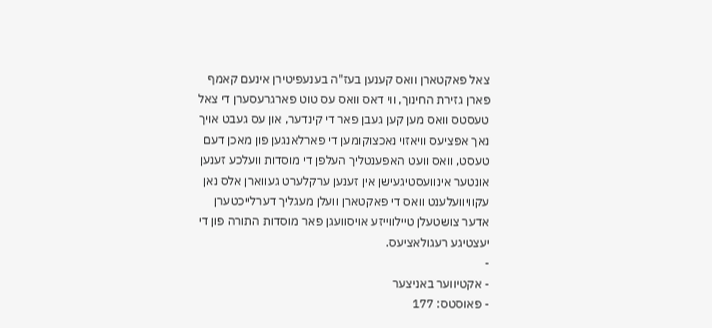צאל פאקטארן וואס קענען בעז"ה בענעפיטירן אינעם קאמף פארן גזירת החינוך, ווי דאס וואס עס טוט פארגרעסערן די צאל טעסטס וואס מען קען געבן פאר די קינדער, און עס געבט אויך נאך אפציעס וויאזוי נאכצוקומען די פארלאנגען פון מאכן דעם טעסט, וואס וועט האפענטליך העלפן די מוסדות וועלכע זענען אונטער אינוועסטיגעישן אין זענען ערקלערט געווארן אלס נאן עקוויוועלענט וואס די פאקטארן וועלן מעגליך דערלייכטערן אדער צושטעלן טיילווייזע אויסוועגן פאר מוסדות התורה פון די יעצטיגע רעגולאציעס.
-
- אקטיווער באניצער
- פאוסטס: 177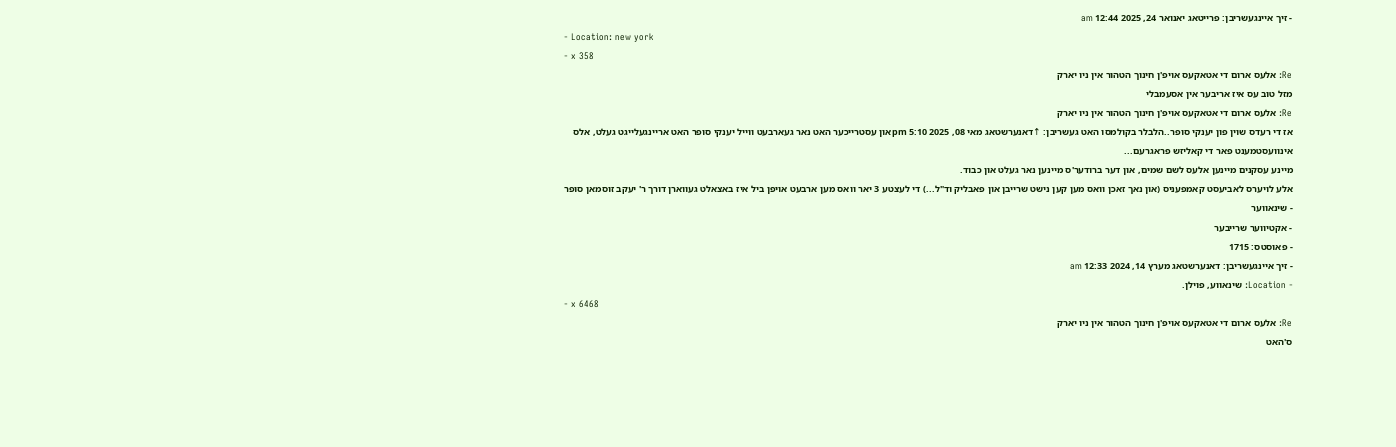- זיך איינגעשריבן: פרייטאג יאנואר 24, 2025 12:44 am
- Location: new york
- x 358
Re: אלעס ארום די אטאקעס אויפ'ן חינוך הטהור אין ניו יארק
מזל טוב עס איז אריבער אין אסעמבלי
Re: אלעס ארום די אטאקעס אויפ'ן חינוך הטהור אין ניו יארק
אז די רעדס שוין פון יענקי סופר..הלבלר בקולמסו האט געשריבן: ↑דאנערשטאג מאי 08, 2025 5:10 pmאון עסטרייכער האט נאר געארבעט ווייל יענקי סופר האט אריינגעלייגט געלט, אלס אינוועסטמענט פאר די קאליזש פראגרעם...
מיינע עסקנים מיינען אלעס לשם שמים, און דער ברודער'ס מיינען נאר געלט און כבוד.
אלע לויערס לאביעסט קאמפעניס (און נאך זאכן וואס מען קען נישט שרייבן און פאבליק וד"ל...) די לעצטע 3 יאר וואס מען ארבעט אויפן ביל איז באצאלט געווארן דורך ר' יעקב זוסמאן סופר
- שינאווער
- אקטיווער שרייבער
- פאוסטס: 1715
- זיך איינגעשריבן: דאנערשטאג מערץ 14, 2024 12:33 am
- Location: שינאווע, פוילן.
- x 6468
Re: אלעס ארום די אטאקעס אויפ'ן חינוך הטהור אין ניו יארק
ס'האט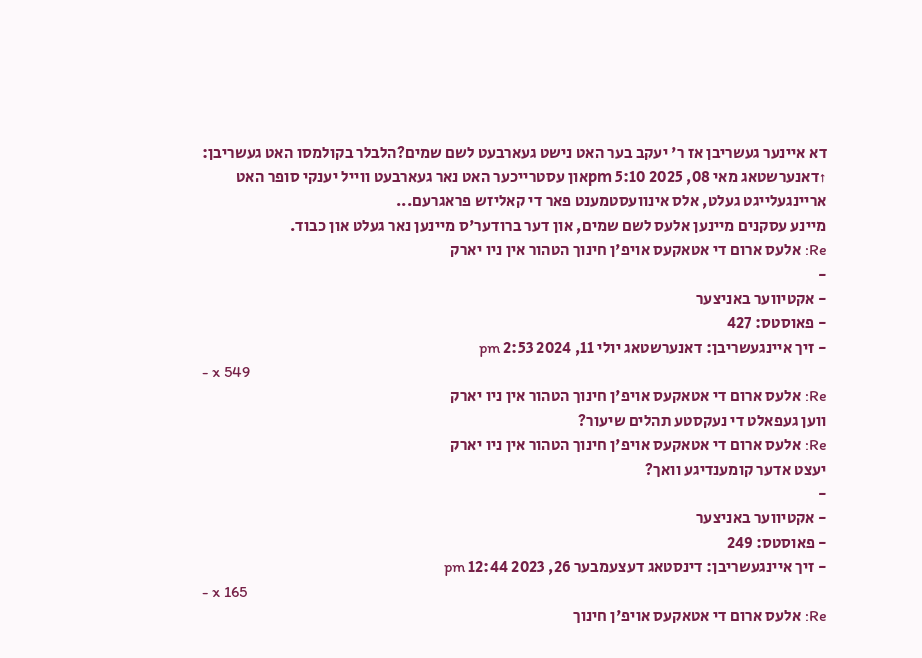דא איינער געשריבן אז ר' יעקב בער האט נישט געארבעט לשם שמים?הלבלר בקולמסו האט געשריבן: ↑דאנערשטאג מאי 08, 2025 5:10 pmאון עסטרייכער האט נאר געארבעט ווייל יענקי סופר האט אריינגעלייגט געלט, אלס אינוועסטמענט פאר די קאליזש פראגרעם...
מיינע עסקנים מיינען אלעס לשם שמים, און דער ברודער'ס מיינען נאר געלט און כבוד.
Re: אלעס ארום די אטאקעס אויפ'ן חינוך הטהור אין ניו יארק
-
- אקטיווער באניצער
- פאוסטס: 427
- זיך איינגעשריבן: דאנערשטאג יולי 11, 2024 2:53 pm
- x 549
Re: אלעס ארום די אטאקעס אויפ'ן חינוך הטהור אין ניו יארק
ווען געפאלט די נעקסטע תהלים שיעור?
Re: אלעס ארום די אטאקעס אויפ'ן חינוך הטהור אין ניו יארק
יעצט אדער קומענדיגע וואך?
-
- אקטיווער באניצער
- פאוסטס: 249
- זיך איינגעשריבן: דינסטאג דעצעמבער 26, 2023 12:44 pm
- x 165
Re: אלעס ארום די אטאקעס אויפ'ן חינוך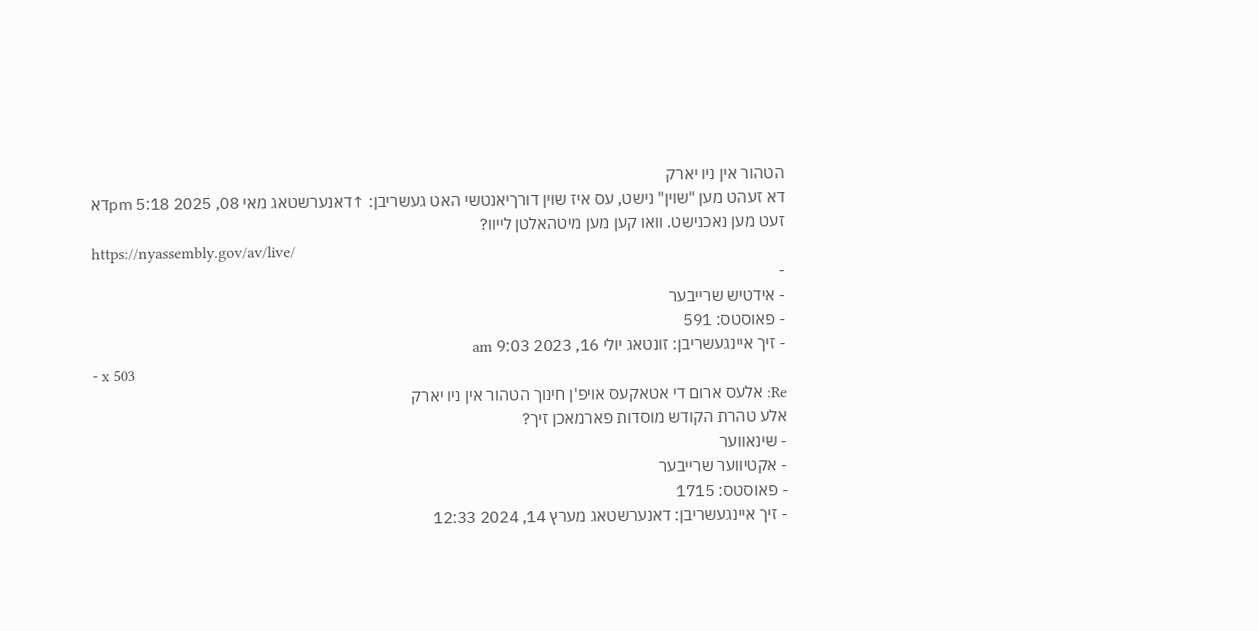הטהור אין ניו יארק
דא זעהט מען "שוין" נישט, עס איז שוין דורךיאנטשי האט געשריבן: ↑דאנערשטאג מאי 08, 2025 5:18 pmדא זעט מען נאכנישט. וואו קען מען מיטהאלטן לייוו?
https://nyassembly.gov/av/live/
-
- אידטיש שרייבער
- פאוסטס: 591
- זיך איינגעשריבן: זונטאג יולי 16, 2023 9:03 am
- x 503
Re: אלעס ארום די אטאקעס אויפ'ן חינוך הטהור אין ניו יארק
אלע טהרת הקודש מוסדות פארמאכן זיך?
- שינאווער
- אקטיווער שרייבער
- פאוסטס: 1715
- זיך איינגעשריבן: דאנערשטאג מערץ 14, 2024 12:33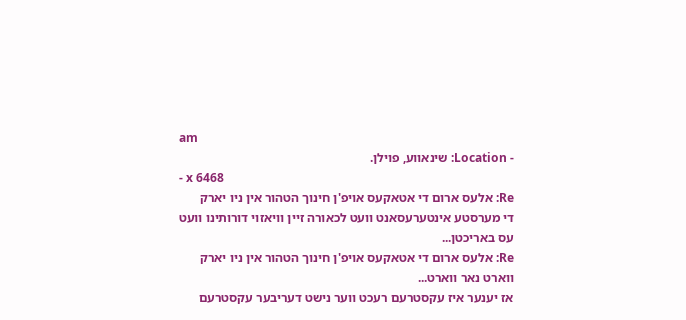am
- Location: שינאווע, פוילן.
- x 6468
Re: אלעס ארום די אטאקעס אויפ'ן חינוך הטהור אין ניו יארק
די מערסטע אינטערעסאנט וועט לכאורה זיין וויאזוי דורותינו וועט עס באריכטן...
Re: אלעס ארום די אטאקעס אויפ'ן חינוך הטהור אין ניו יארק
ווארט נאר ווארט...
אז יענער איז עקסטרעם רעכט ווער נישט דעריבער עקסטרעם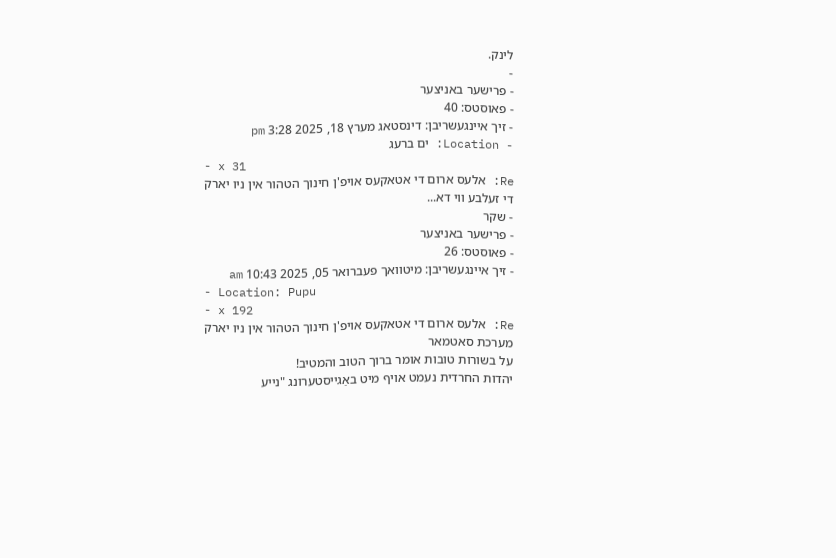לינק.
-
- פרישער באניצער
- פאוסטס: 40
- זיך איינגעשריבן: דינסטאג מערץ 18, 2025 3:28 pm
- Location: ים ברעג
- x 31
Re: אלעס ארום די אטאקעס אויפ'ן חינוך הטהור אין ניו יארק
די זעלבע ווי דא...
- שקר
- פרישער באניצער
- פאוסטס: 26
- זיך איינגעשריבן: מיטוואך פעברואר 05, 2025 10:43 am
- Location: Pupu
- x 192
Re: אלעס ארום די אטאקעס אויפ'ן חינוך הטהור אין ניו יארק
מערכת סאטמאר
על בשורות טובות אומר ברוך הטוב והמטיב!
יהדות החרדית נעמט אויף מיט באַגייסטערונג "נייע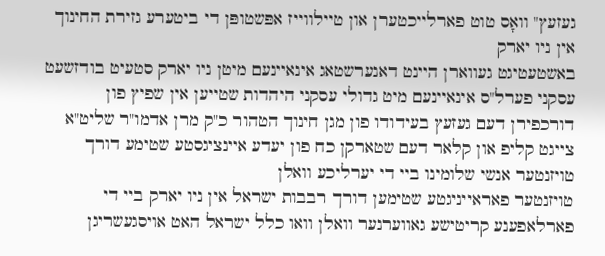געזעץ" וואָס טוט פארלייכטערן און טיילווייז אפּשטופּן די ביטערע גזירת החינוך אין ניו יארק
באשטעטיגט געווארן היינט דאנערשטאג אינאיינעם מיטן ניו יארק סטעיט בודזשעט
עסקני פערל"ס אינאיינעם מיט גדולי עסקני היהדות שטייען אין שפיץ פון דורכפירן דעם געזעץ בעידודו פון מגן חינוך הטהור כ"ק מרן אדמו"ר שליט"א
צייגט קליפ און קלאר דעם שטארקן כח פון יעדע איינציגסטע שטימע דורך טויזנטער אנשי שלומינו ביי די יערליכע וואלן
טויזנטער פאראייניגטע שטימען דורך רבבות ישראל אין ניו יארק ביי די פארלאפענע קריטישע גאווערנער וואלן וואו כלל ישראל האט אויסגעשריגן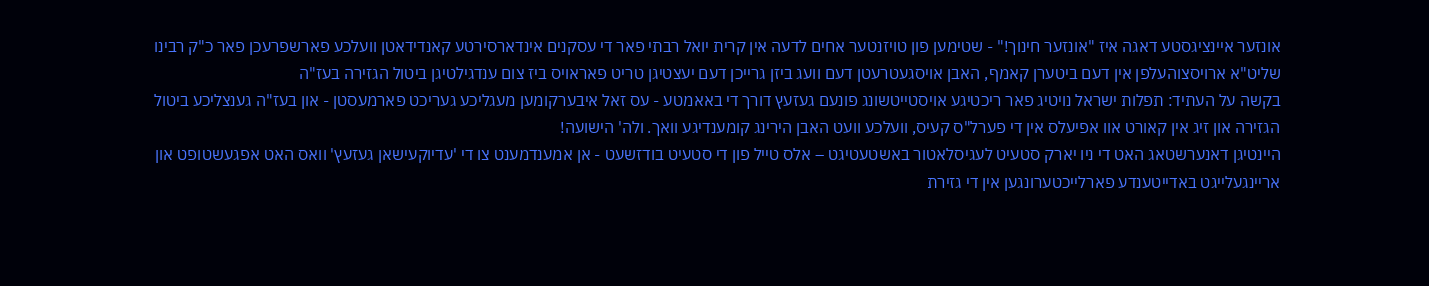אונזער איינציגסטע דאגה איז "אונזער חינוך!" - שטימען פון טויזנטער אחים לדעה אין קרית יואל רבתי פאר די עסקנים אינדארסירטע קאנדידאטן וועלכע פארשפרעכן פאר כ"ק רבינו שליט"א ארויסצוהעלפן אין דעם ביטערן קאמף, האבן אויסגעטרעטן דעם וועג ביזן גרייכן דעם יעצטיגן טריט פאראויס ביז צום ענדגילטיגן ביטול הגזירה בעז"ה
בקשה על העתיד: תפלות ישראל נויטיג פאר ריכטיגע אויסטייטשונג פונעם געזעץ דורך די באאמטע - עס זאל איבערקומען מעגליכע געריכט פארמעסטן - און בעז"ה גענצליכע ביטול הגזירה און זיג אין קאורט אוו אפיעלס אין די פערל"ס קעיס, וועלכע וועט האבן הירינג קומענדיגע וואך. ולה' הישועה!
היינטיגן דאנערשטאג האט די ניו יארק סטעיט לעגיסלאטור באשטעטיגט – אלס טייל פון די סטעיט בודזשעט - אן אמענדמענט צו די 'עדיוקעישאן געזעץ' וואס האט אפגעשטופט און אריינגעלייגט באדייטענדע פארלייכטערונגען אין די גזירת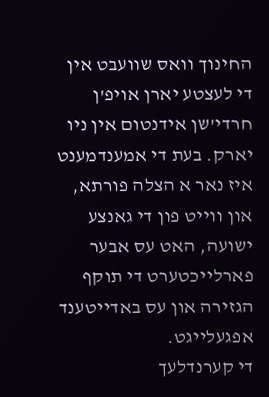החינוך וואס שוועבט אין די לעצטע יארן אויפ'ן חרדי'שן אידנטום אין ניו יארק. בעת די אמענדמענט איז נאר א הצלה פורתא, און ווייט פון די גאנצע ישועה, האט עס אבער פארלייכטערט די תוקף הגזירה און עס באדייטענד אפגעלייגט.
די קערנדלעך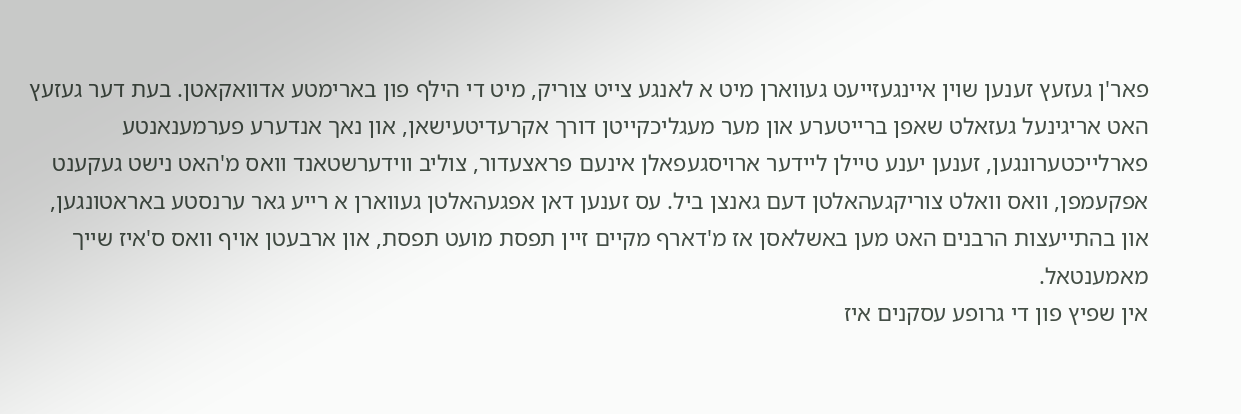פאר'ן געזעץ זענען שוין איינגעזייעט געווארן מיט א לאנגע צייט צוריק, מיט די הילף פון בארימטע אדוואקאטן. בעת דער געזעץ האט אריגינעל געזאלט שאפן ברייטערע און מער מעגליכקייטן דורך אקרעדיטעישאן, און נאך אנדערע פערמענאנטע פארלייכטערונגען, זענען יענע טיילן ליידער ארויסגעפאלן אינעם פראצעדור, צוליב ווידערשטאנד וואס מ'האט נישט געקענט אפקעמפן, וואס וואלט צוריקגעהאלטן דעם גאנצן ביל. עס זענען דאן אפגעהאלטן געווארן א רייע גאר ערנסטע באראטונגען, און בהתייעצות הרבנים האט מען באשלאסן אז מ'דארף מקיים זיין תפסת מועט תפסת, און ארבעטן אויף וואס ס'איז שייך מאמענטאל.
אין שפיץ פון די גרופע עסקנים איז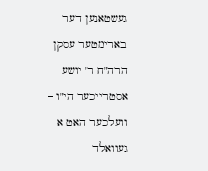געשטאנען דער בארימטער עסקן הרה"ח ר' יושע אסטרייכער הי"ו – וועלכער האט א געוואלד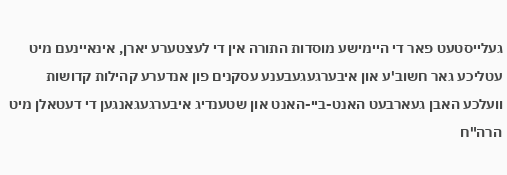געלייסטעט פאר די היימישע מוסדות התורה אין די לעצטערע יארן, אינאיינעם מיט עטליכע גאר חשוב'ע און איבערגעגעבענע עסקנים פון אנדערע קהילות קדושות וועלכע האבן געארבעט האנט-ביי-האנט און שטענדיג איבערגעגאנגען די דעטאלן מיט הרה"ח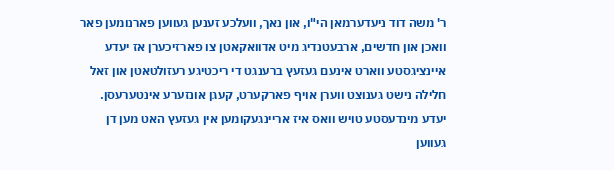ר' משה דוד ניעדערמאן הי"ו, און נאך, וועלכע זענען געווען פארנומען פאר וואכן און חדשים, ארבעטנדיג מיט אדוואקאטן צו פארזיכערן אז יעדע איינציגסטע ווארט אינעם געזעץ ברענגט די ריכטיגע רעזולטאטן און זאל חלילה נישט גענוצט ווערן אויף פארקערט, קעגן אונזערע אינטערעסן. יעדע מינדעסטע טויש וואס איז אריינגעקומען אין געזעץ האט מען דן געווען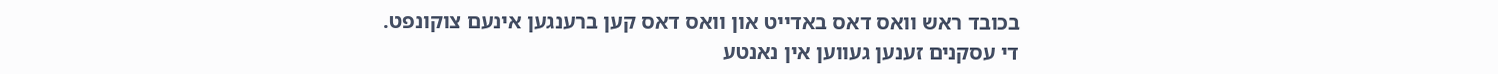בכובד ראש וואס דאס באדייט און וואס דאס קען ברענגען אינעם צוקונפט.
די עסקנים זענען געווען אין נאנטע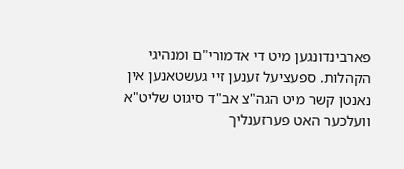פארבינדונגען מיט די אדמורי"ם ומנהיגי הקהלות. ספעציעל זענען זיי געשטאנען אין נאנטן קשר מיט הגה"צ אב"ד סיגוט שליט"א וועלכער האט פערזענליך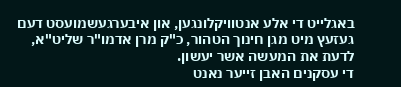באגלייט די אלע אנטוויקלונגען, און איבערגעשמועסט דעם געזעץ מיט מגן חינוך הטהור, כ"ק מרן אדמו"ר שליט"א, לדעת את המעשה אשר יעשון.
די עסקנים האבן זייער נאנט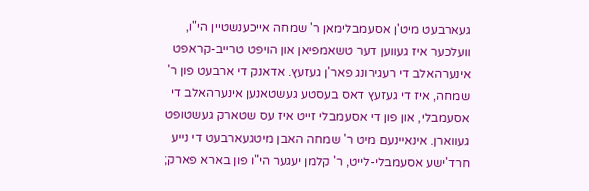געארבעט מיט'ן אסעמבלימאן ר' שמחה אייכענשטיין הי"ו, וועלכער איז געווען דער טשאמפיאן און הויפט טרייב-קראפט אינערהאלב די רעגירונג פאר'ן געזעץ. אדאנק די ארבעט פון ר' שמחה, איז די געזעץ דאס בעסטע געשטאנען אינערהאלב די אסעמבלי, און פון די אסעמבלי זייט איז עס שטארק געשטופט געווארן. אינאיינעם מיט ר' שמחה האבן מיטגעארבעט די נייע חרד'ישע אסעמבלי-לייט, ר' קלמן יעגער הי"ו פון בארא פארק;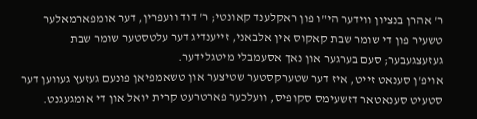ר' אהרן בנציון ווידער הי"ו פון ראקלענד קאונטי; ר' דוד וועפרין, דער אומפארמאלער טשעיר פון די שומר שבת קאקוס אין אלבאני, זייענדיג דער עלטסטער שומר שבת געזעצגעבער; סעם בערגער און נאך אסעמבלי מיטגלידער.
אויפ'ן סענאט זייט, איז דער שטערקסטער שטיצער און טשאמפיאן פונעם געזעץ געווען דער סטעיט סענאטאר דזשעימס סקופיס, וועלכער פארטרעט קרית יואל און די אומגעגנט.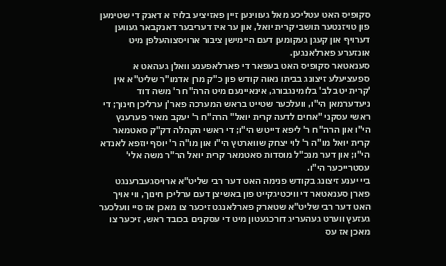סקופיס האט עטליכע מאל געווינען זיין פאזיציע בלויז א דאנק די שטימען פון טויזנטער תושבי קרית יואל, און ער איז דעריבער דאנקבאר געווען דערויף און קעגן געקומען דעם היימישן ציבור ארויסצוהעלפן מיט אונזערע פארלאנגען.
סענאטאר סקופיס האט בעפאר די פארלאפענע וואלן געהאט א ספעציעלע זיצונג בביתו נאוה קודש פון כ"ק מרן אדמו"ר שליט"א אין 'קרית יטב לב' בלומינגבורג, אינאיינעם מיט הרה"ח ר' משה דוד ניעדערמאן הי"ו, וועלכער שטייט בראש המערכה פאר'ן ערליכן חינוך; די ראשי עסקני "אחים לדעה קרית יואל" הרה"ח ר' יעקב מאיר פערענץ הי"ו און הרה"ח ר' ליפא דייטש הי"ו; די ראשי הקהלה דק"ק סאטמאר קרית יואל מו"ה ר' לוי יצחק שווארטץ הי"ו און מו"ה ר' יוסף יוזפא לאנדא הי"ו; און דער מנכ"ל מוסדות סאטמאר קרית יואל הר"ר משה אלי' עסטרייכער הי"ו.
ביי יענע זיצונג בקודש פנימה האט דער רבי שליט"א ארויסגעברענגט פארן סענאטאר די וויכטיגקייט פון באשיצן דעם ערליכן חינוך, ווי אויך האט דער רבי שליט"א שטארק פארלאנגט זיכער צו מאכן אז סיי וועלכער געזעץ ווערט געהעריג דורכגעטון מיט די עסקנים בכובד ראש, זיכער צו מאכן אז עס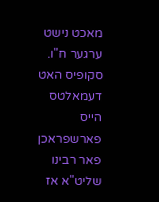מאכט נישט ערגער ח"ו. סקופיס האט דעמאלטס הייס פארשפראכן פאר רבינו שליט"א אז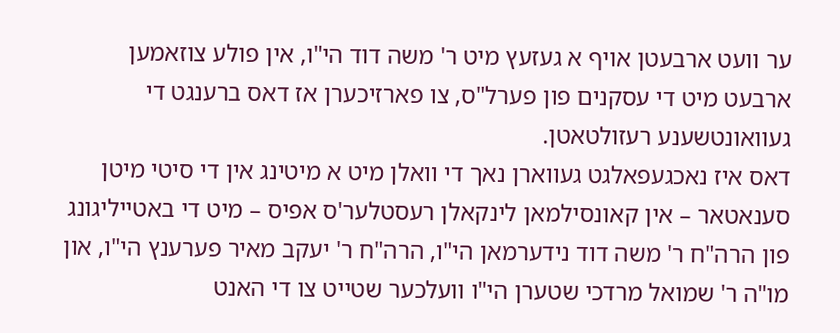ער וועט ארבעטן אויף א געזעץ מיט ר' משה דוד הי"ו, אין פולע צוזאמען ארבעט מיט די עסקנים פון פערל"ס, צו פארזיכערן אז דאס ברענגט די געוואונטשענע רעזולטאטן.
דאס איז נאכגעפאלגט געווארן נאך די וואלן מיט א מיטינג אין די סיטי מיטן סענאטאר – אין קאונסילמאן לינקאלן רעסטלער'ס אפיס – מיט די באטייליגונג פון הרה"ח ר' משה דוד נידערמאן הי"ו, הרה"ח ר' יעקב מאיר פערענץ הי"ו, און מו"ה ר' שמואל מרדכי שטערן הי"ו וועלכער שטייט צו די האנט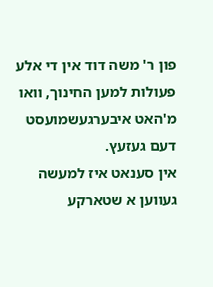פון ר' משה דוד אין די אלע פעולות למען החינוך, וואו מ'האט איבערגעשמועסט דעם געזעץ.
אין סענאט איז למעשה געווען א שטארקע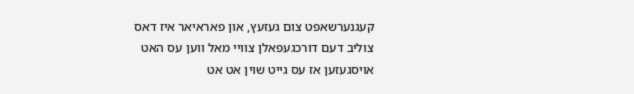קעגנערשאפט צום געזעץ, און פאראיאר איז דאס צוליב דעם דורכגעפאלן צוויי מאל ווען עס האט אויסגעזען אז עס גייט שוין אט אט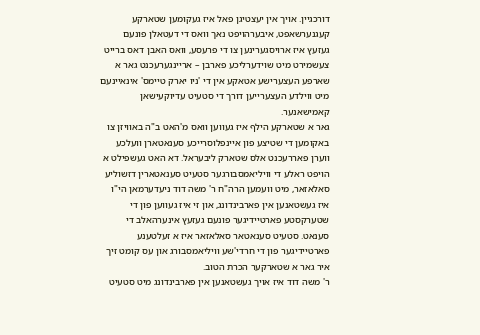דורכגיין. אויך אין יעצטיגן פאל איז געקומען שטארקע קעגנערשאפט, איבערהויפט נאך וואס די דעטאלן פונעם געזעץ איז ארויסגערינען צו די פרעסע, וואס האבן דאס ברייט צעשמירט מיט שוידערליכע פארבן – אריינגערעכנט גאר א שארפע העצערישע אטאקע אין די 'ניו יארק טיימס' אינאיינעם מיט ווילדע העצערייען דורך די סטעיט עדיוקעישאן קאמישאנער.
גאר א שטארקע הילף איז געווען וואס מ'האט ב"ה באוויזן צו באקומען די שטיצע פון איינפלוסרייכע סענאטארן וועלכע ווערן פאררעכנט אלס שטארק ליבעראל. דא האט געשפילט א הויפט ראלע די וויליאמסבורגער סטעיט סענאטארין דזשוליע סאלאזאר, מיט וועמען הרה"ח ר' משה דוד ניעדערמאן הי"ו איז געשטאנען אין פארבינדונג, און זי איז געווען פון די שטערקסטע פארטיידיגער פונעם געזעץ אינערהאלב די סענאט. סטעיט סענאטאר סאלאזאר איז א זעלטענע פארטיידיגער פון די חרדי'שע וויליאמסבורג און עס קומט זיך איר גאר א שטארקער הכרת הטוב.
ר' משה דוד איז אויך געשטאנען אין פארבינדונג מיט סטעיט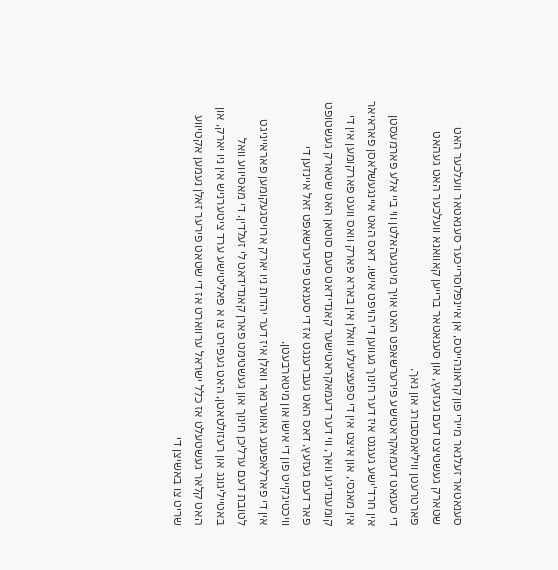סענאטאר זעלנאר מיירי פון קראונהייטס, אן איינפלוסרייכער סענאטאר וועלכער האט שטארק געשטיצט דעם געזעץ, און סענאטאר ברייען קאוואנא וועלכער האט געהאט פארטרעטן וויליאמסבורג און נאך.
די סענאט דעמאקראטישע פירערשאפט האט אויך מיטגעהאלטן ווי ביי אלע פארמעסטן אין חרד'ישע געגנט איז דער חינוך געווען די הויפט אישו. דאס האט איינגעשלאסן פאראיאר אין מאנסי, און איצט אין די ספעציעלע וואלן אין בארא פארק וואס וועט פארקומען אין די קומענדיגע וואך, ווי דער דעמאקראטישער קאנדידאט סעם סוטאן האט שטארק געשטופט פאר דעם געזעץ. דאס האט געברענגט אז די סענאט פירערשאפט זאל איינזען די וויכטיגקייט פון די אישו און מיטארבעטן.
אין די פארלאפענע גאווערנאר וואלן איז דער יהדות ניו יארק ארויסגעקומען פאראייניגט לטובת דעם ערליכן חינוך און געשטימט פארן קאנדידאט לי זעלדין. די מאסיווע וואל באטייליגונג און רעזולטאטן, האט געפירט צו א פאליטישע ערד ציטערניש אין ניו יארק, און האט קלאר געשטעלט אז כלל ישראל ערווארט אז די שטאט פירער זאלן נעמען אקטיווע שריט צו באשיצן די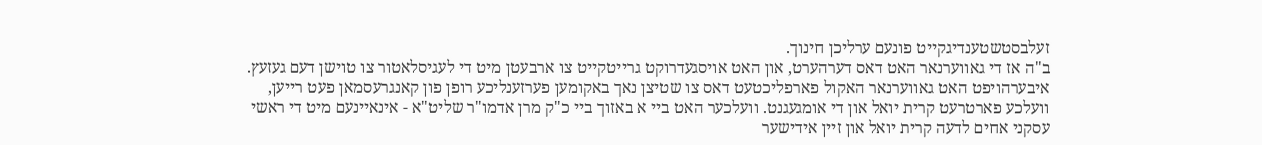זעלבסטשטענדיגקייט פונעם ערליכן חינוך.
ב"ה אז די גאווערנאר האט דאס דערהערט, און האט אויסגעדרוקט גרייטקייט צו ארבעטן מיט די לעגיסלאטור צו טוישן דעם געזעץ. איבערהויפט האט גאווערנאר האקול פארפליכטעט דאס צו שטיצן נאך באקומען פערזענליכע רופן פון קאנגרעסמאן פעט רייען, וועלכע פארטרעט קרית יואל און די אומגעגנט. וועלכער האט ביי א באזוך ביי כ"ק מרן אדמו"ר שליט"א - אינאיינעם מיט די ראשי עסקני אחים לדעה קרית יואל און זיין אידישער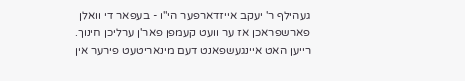געהילף ר' יעקב אייזדארפער הי"ו - בעפאר די וואלן פארשפראכן אז ער וועט קעמפן פאר'ן ערליכן חינוך. רייען האט איינגעשפאנט דעם מינאריטעט פירער אין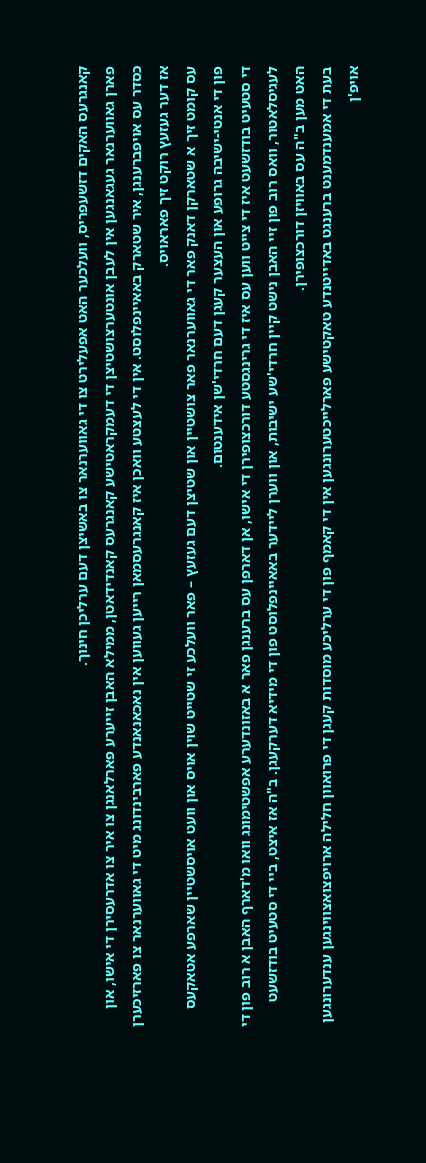קאנגרעס האקים דזשעפריס, וועלכער האט אפעלירט צו די גאווערנאר צו באשיצן דעם ערליכן חינוך.
פארן גאווערנאר געגאנגען אין לעבן אונטערצושטיצן די דעמקראטישע קאנגרעס קאנדידאטן, ממילא האבן זייערע פארלאנגן צו איר צו אדרעסירן די אישו, און כסדר עס אויפברענגן, איר שטארק באאיינפלוסט. אין די לעצטע וואכן איז קאנגרעסמאן רייען געווען אין נאכאנאנדע פארבינדונג מיט די גאווערנאר צו פארזיכערן אז דער געזעץ רוקט זיך פאראויס.
עס קומט זיך א שטארקן דאנק פאר די גאווערנאר פאר צושטיין און שטיצן דעם געזעץ – פאר וועלכע זי שטייט שוין אויס און וועט אויסשטיין שארפע אטאקעס פון די אנטי-ישיבה גרופע און העצער קעגן דעם חרדי'שן אידענטום.
די סטעיט בודזשעט איז די צייט ווען עס איז די גרינגסטע דורכצופירן די אישו, אן דארפן עס ברענגן פאר א באזונדערע אפשטימונג וואו מ'דארף האבן א רוב פון די לעגיסלאטור, וואס רוב פון זיי האבן נישט קיין חרדי'שע ישיבות, און ווערן ליידער באאיינפלוסט פון די מידיא דערקעגן. ב"ה אז איצט, ביי די סטעיט בודזשעט האט מען ב"ה עס באוויזן דורכצופירן.
בעת די אמענדמענט ברענגט באדייטנדע טאקטישע פארלייכטערונגען אין די קאמף פון די ערליכע מוסדות קעגן די פרואוון חלילה ארויפצואצווינגען ענדערונגען אויפ'ן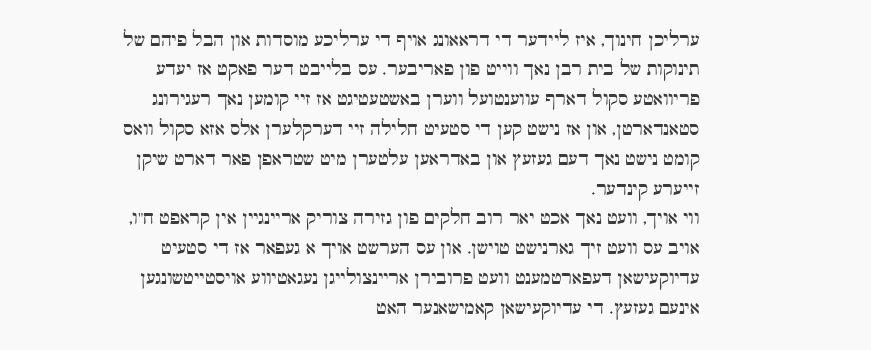ערליכן חינוך, איז ליידער די דראאונג אויף די ערליכע מוסדות און הבל פיהם של תינוקות של בית רבן נאך ווייט פון פאריבער. עס בלייבט דער פאקט אז יעדע פריוואטע סקול דארף עווענטועל ווערן באשטעטיגט אז זיי קומען נאך רעגירונג סטאנדארטן, און אז נישט קען די סטעיט חלילה זיי דערקלערן אלס אזא סקול וואס קומט נישט נאך דעם געזעץ און באדראען עלטערן מיט שטראפן פאר דארט שיקן זייערע קינדער.
ווי אויך, וועט נאך אכט יאר רוב חלקים פון גזירה צוריק אריינגיין אין קראפט ח"ו, אויב עס וועט זיך גארנישט טוישן. און עס הערשט אויך א געפאר אז די סטעיט עדיוקעישאן דעפארטמענט וועט פרובירן אריינצולייגן נעגאטיווע אויסטייטשונגען אינעם געזעץ. די עדיוקעישאן קאמישאנער האט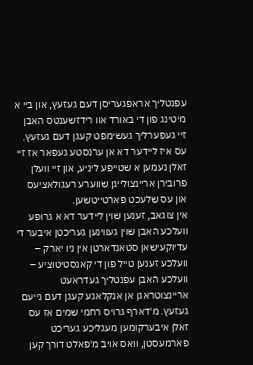עפנטליך אראפגעריסן דעם געזעץ, און ביי א מיטינג פון די באורד אוו רידזשענטס האבן זיי געפערליך געשימפט קעגן דעם געזעץ. עס איז ליידער דא אן ערנסטע געפאר אז זיי זאלן נעמען א שטייפע ליניע, און זיי וועלן פרובירן אריינצולייגן שווערע רעגולאציעס און עס שלעכט פארטייטשען.
אין צוגאב, זענען שוין ליידער דא א גרופע וועלכע האבן שוין געווינען געריכטן איבער די עדיוקעישאן סטאנדארטן אין ניו יארק – וועלכע זענען טייל פון די קאנסטיטוציע – וועלכע האבן עפנטליך געדראעט אריינצוטראגן אן אנקלאגע קעגן דעם נייעם געזעץ. מ'דארף גרויס רחמי שמים אז עס זאלן איבערקומען מעגליכע געריכט פארמעסטן, וואס אויב מ'פאלט דורך קען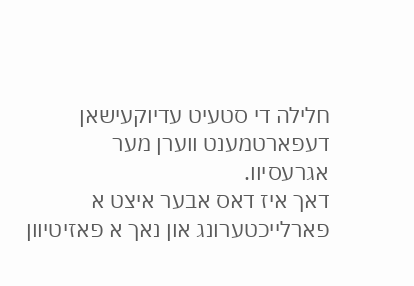חלילה די סטעיט עדיוקעישאן דעפארטמענט ווערן מער אגרעסיוו.
דאך איז דאס אבער איצט א פארלייכטערונג און נאך א פאזיטיוון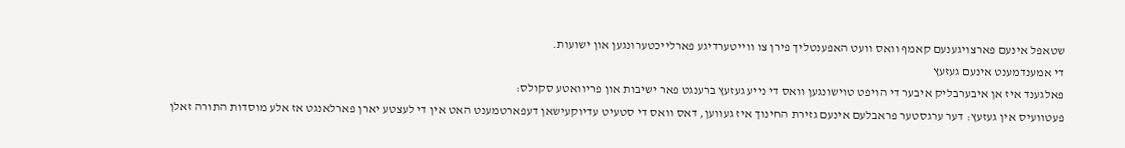שטאפל אינעם פארצויגענעם קאמף וואס וועט האפענטליך פירן צו ווייטערדיגע פארלייכטערונגען און ישועות.
די אמענדמענט אינעם געזעץ
פאלגענד איז אן איבערבליק איבער די הויפט טוישונגען וואס די נייע געזעץ ברענגט פאר ישיבות און פריוואטע סקולס:
פעטוועיס אין געזעץ: דער ערגסטער פראבלעם אינעם גזירת החינוך איז געווען, דאס וואס די סטעיט עדיוקעישאן דעפארטמענט האט אין די לעצטע יארן פארלאנגט אז אלע מוסדות התורה זאלן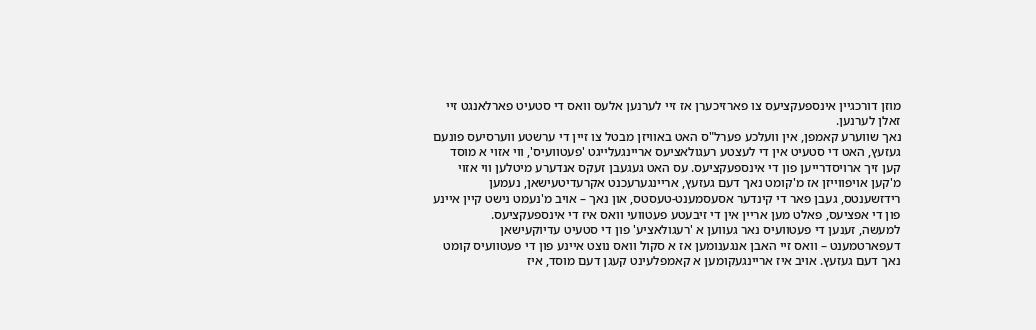מוזן דורכגיין אינספעקציעס צו פארזיכערן אז זיי לערנען אלעס וואס די סטעיט פארלאנגט זיי זאלן לערנען.
נאך שווערע קאמפן, אין וועלכע פערל"ס האט באוויזן מבטל צו זיין די ערשטע ווערסיעס פונעם געזעץ, האט די סטעיט אין די לעצטע רעגולאציעס אריינגעלייגט 'פעטוועיס', ווי אזוי א מוסד קען זיך ארויסדרייען פון די אינספעקציעס. עס האט געגעבן זעקס אנדערע מיטלען ווי אזוי מ'קען אויפווייזן אז מ'קומט נאך דעם געזעץ, אריינגערעכנט אקרעדיטעישאן, נעמען רידזשענטס, געבן פאר די קינדער אסעסמענט-טעסטס, און נאך – אויב מ'נעמט נישט קיין איינע פון די אפציעס, פאלט מען אריין אין די זיבעטע פעטוועי וואס איז די אינספעקציעס.
למעשה, זענען די פעטוועיס נאר געווען א 'רעגולאציע' פון די סטעיט עדיוקעישאן דעפארטמענט – וואס זיי האבן אנגענומען אז א סקול וואס נוצט איינע פון די פעטוועיס קומט נאך דעם געזעץ. אויב איז אריינגעקומען א קאמפלעינט קעגן דעם מוסד, איז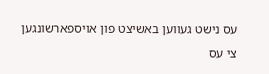עס נישט געווען באשיצט פון אויספארשונגען צי עס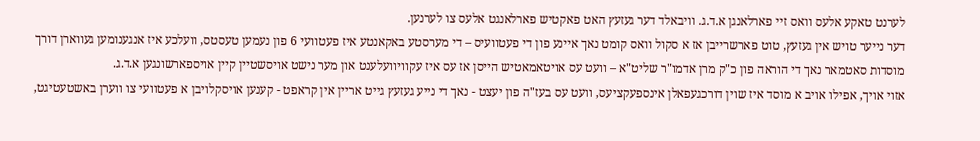לערנט טאקע אלעס וואס זיי פארלאנגן א.ד.ג. וויבאלד דער געזעץ האט פאקטיש פארלאנגט אלעס צו לערנען.
דער נייער טויש אין געזעץ, טוט פארשרייבן אז א סקול וואס קומט נאך איינע פון די פעטוועיס – די מערסטע באקאנטע איז פעטוועי 6 פון נעמען טעסטס, וועלכע איז אנגענומען געווארן דורך מוסדות סאטמאר נאך די הוראה פון כ"ק מרן אדמו"ר שליט"א – וועט עס אויטאמאטיש הייסן אז עס איז עקוויוועלענט און מער נישט אויסשטיין קיין אויספארשונגען א.ד.ג.
אזוי אויך, אפילו אויב א מוסד איז שוין דורכגעפאלן אינספעקציעס, וועט עס בעז"ה פון יעצט - נאך די נייע געזעץ גייט אריין אין קראפט - קענען אויסקלויבן א פעטוועי צו ווערן באשטעטיגט,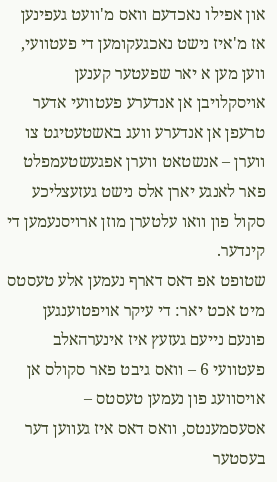און אפילו נאכדעם וואס מ'וועט געפינען אז מ'איז נישט נאכגעקומען די פעטוועי, ווען מען א יאר שפעטער קענען אויסקלויבן אן אנדערע פעטוועי אדער טרעפן אן אנדערע וועג באשטעטיגט צו ווערן – אנשטאט ווערן אפגעשטעמפלט פאר לאנגע יארן אלס נישט געזעצליכע סקול פון וואו עלטערן מוזן ארויסנעמען די קינדער.
שטופט אפ דאס דארף נעמען אלע טעסטס מיט אכט יאר: די עיקר אויפטוענגען פונעם נייעם געזעץ איז אינערהאלב פעטוועי 6 – וואס גיבט פאר סקולס אן אויסוועג פון נעמען טעסטס – אסעסמענטס, וואס דאס איז געווען דער בעסטער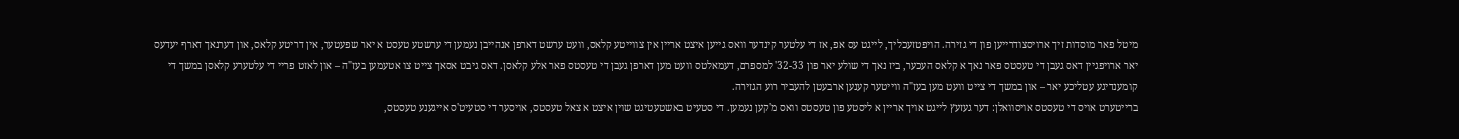מיטל פאר מוסדות זיך ארויסצודרייען פון די גזירה. הויפטזעכליך, לייגט עס אפ, אז די עלטער קינדער וואס גייען איצט אריין אין צווייטע קלאס, וועט ערשט דארפן אנהייבן נעמען די ערשטע טעסט א יאר שפעטער, אין דריטע קלאס, און דערנאך דארף יעדעס יאר ארויפגיין דאס געבן די טעסטס פאר נאך א קלאס העכער, ביז נאך די שולע יאר פון 32-33' למספרם, דעמאלטס וועט מען דארפן געבן די טעסטס פאר אלע קלאסן. דאס גיבט אסאך צייט צו אטעמען בעז"ה – און לאזט פריי די עלטערע קלאסן במשך די קומענדיגע עטליכע יאר – און במשך די צייט וועט מען בעז"ה ווייטער קענען ארבעטן להעביר רוע הגזירה.
ברייטערט אויס די טעסטס אויסוואלן: דער געזעץ לייגט אויך אריין א ליסטע פון טעסטס וואס מ'קען נעמען. די סטעיט באשטעטיגט שוין איצט א צאל טעסטס, אויסער די סטעיט'ס אייגענע טעסטס,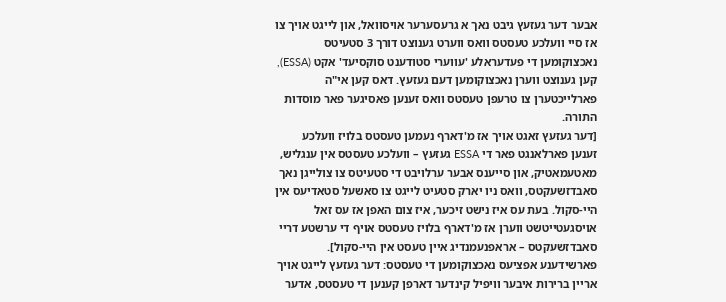אבער דער געזעץ גיבט נאך א גרעסערער אויסוואל, און לייגט אויך צו אז סיי וועלכע טעסטס וואס ווערט גענוצט דורך 3 סטעיטס נאכצוקומען די פעדעראלע 'עווערי סטודענט סוקסיעד' אקט (ESSA), קען גענוצט ווערן נאכצוקומען דעם געזעץ. דאס קען אי"ה פארלייכטערן צו טרעפן טעסטס וואס זענען פאסיגער פאר מוסדות התורה.
[דער געזעץ זאגט אויך אז מ'דארף נעמען טעסטס בלויז וועלכע זענען פארלאנגט פאר די ESSA געזעץ – וועלכע טעסטס אין ענגליש, מאטעמאטיק, און סייענס אבער ערלויבט די סטעיטס צו צולייגן נאך סאבדזשעקטס, וואס ניו יארק סטעיט לייגט צו סאשעל סטאדיעס אין היי-סקול. בעת עס איז נישט זיכער, איז צום האפן אז עס זאל אויסגעטייטשט ווערן אז מ'דארף בלויז טעסטס אויף די ערשטע דריי סאבדזשעקטס – אראפנעמנדיג איין טעסט אין היי-סקול].
פארשידענע אפציעס נאכצוקומען די טעסטס: דער געזעץ לייגט אויך אריין ברירות איבער וויפיל קינדער דארפן קענען די טעסטס, אדער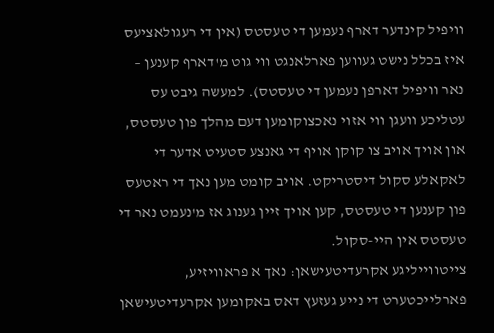וויפיל קינדער דארף נעמען די טעסטס (אין די רעגולאציעס איז בכלל נישט געווען פארלאנגט ווי גוט מ'דארף קענען – נאר וויפיל דארפן נעמען די טעסטס). למעשה גיבט עס עטליכע וועגן ווי אזוי נאכצוקומען דעם מהלך פון טעסטס, און אויך אויב צו קוקן אויף די גאנצע סטעיט אדער די לאקאלע סקול דיסטריקט. אויב קומט מען נאך די ראטעס פון קענען די טעסטס, קען אויך זיין גענוג אז מ'נעמט נאר די טעסטס אין היי-סקול.
צייטווייליגע אקרעדיטעישאן: נאך א פראוויזיע, פארלייכטערט די נייע געזעץ דאס באקומען אקרעדיטעישאן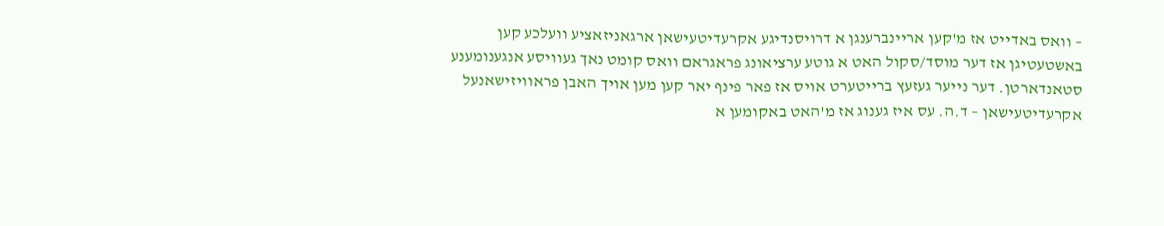– וואס באדייט אז מ'קען אריינברענגן א דרויסנדיגע אקרעדיטעישאן ארגאניזאציע וועלכע קען באשטעטיגן אז דער מוסד/סקול האט א גוטע ערציאונג פראגראם וואס קומט נאך געוויסע אנגענומענע סטאנדארטן. דער נייער געזעץ ברייטערט אויס אז פאר פינף יאר קען מען אויך האבן פראוויזישאנעל אקרעדיטעישאן – ד.ה. עס איז גענוג אז מ'האט באקומען א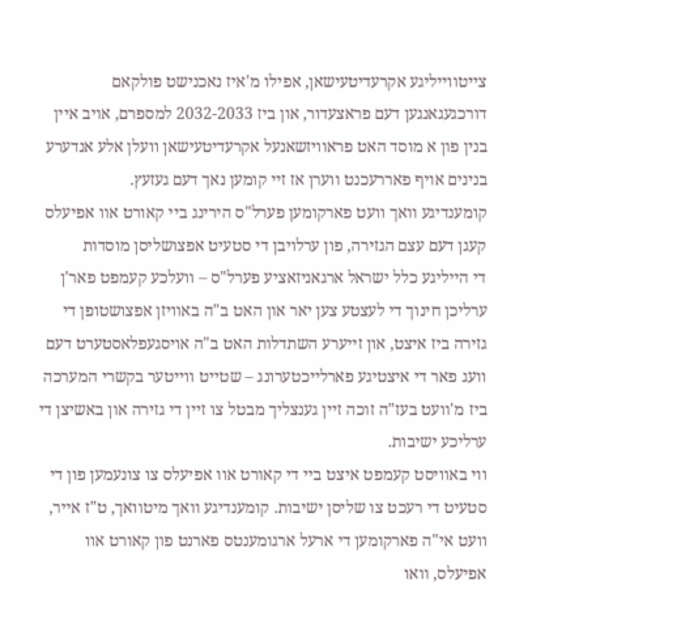צייטווייליגע אקרעדיטעישאן, אפילו מ'איז נאכנישט פולקאם דורכגעגאנגען דעם פראצעדור, און ביז 2032-2033 למספרם, אויב איין בנין פון א מוסד האט פראוויזשאנעל אקרעדיטעישאן וועלן אלע אנדערע בנינים אויף פאררעכנט ווערן אז זיי קומען נאך דעם געזעץ.
קומענדיגע וואך וועט פארקומען פערל"ס הירינג ביי קאורט אוו אפיעלס קעגן דעם עצם הגזירה, פון ערלויבן די סטעיט אפצושליסן מוסדות
די הייליגע כלל ישראל ארגאניזאציע פערל"ס – וועלכע קעמפט פאר'ן ערליכן חינוך די לעצטע צען יאר און האט ב"ה באוויזן אפצושטופן די גזירה ביז איצט, און זייערע השתדלות האט ב"ה אויסגעפלאסטערט דעם וועג פאר די איצטיגע פארלייכטערונג – שטייט ווייטער בקשרי המערכה ביז מ'וועט בעז"ה זוכה זיין גענצליך מבטל צו זיין די גזירה און באשיצן די ערליכע ישיבות.
ווי באוויסט קעמפט איצט ביי די קאורט אוו אפיעלס צו צונעמען פון די סטעיט די רעכט צו שליסן ישיבות. קומענדיגע וואך מיטוואך, ט"ז אייר, וועט אי"ה פארקומען די ארעל ארגומענטס פארנט פון קאורט אוו אפיעלס, וואו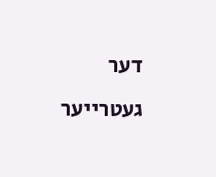דער געטרייער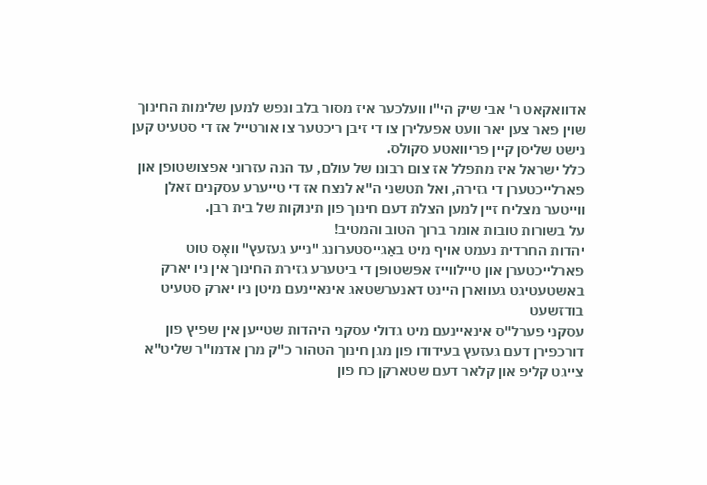אדוואקאט ר' אבי שיק הי"ו וועלכער איז מסור בלב ונפש למען שלימות החינוך שוין פאר צען יאר וועט אפעלירן צו די זיבן ריכטער צו אורטייל אז די סטעיט קען נישט שליסן קיין פריוואטע סקולס.
כלל ישראל איז מתפלל אז צום רבונו של עולם, עד הנה עזרוני אפצושטופן און פארלייכטערן די גזירה, ואל תטשני ה"א לנצח אז די טייערע עסקנים זאלן ווייטער מצליח זיין למען הצלת דעם חינוך פון תינוקות של בית רבן.
על בשורות טובות אומר ברוך הטוב והמטיב!
יהדות החרדית נעמט אויף מיט באַגייסטערונג "נייע געזעץ" וואָס טוט פארלייכטערן און טיילווייז אפּשטופּן די ביטערע גזירת החינוך אין ניו יארק
באשטעטיגט געווארן היינט דאנערשטאג אינאיינעם מיטן ניו יארק סטעיט בודזשעט
עסקני פערל"ס אינאיינעם מיט גדולי עסקני היהדות שטייען אין שפיץ פון דורכפירן דעם געזעץ בעידודו פון מגן חינוך הטהור כ"ק מרן אדמו"ר שליט"א
צייגט קליפ און קלאר דעם שטארקן כח פון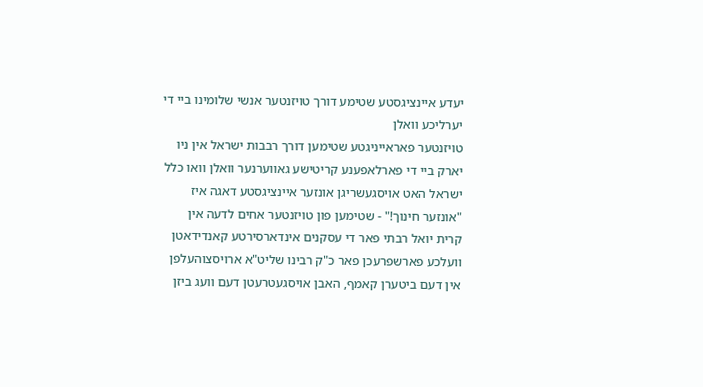יעדע איינציגסטע שטימע דורך טויזנטער אנשי שלומינו ביי די יערליכע וואלן
טויזנטער פאראייניגטע שטימען דורך רבבות ישראל אין ניו יארק ביי די פארלאפענע קריטישע גאווערנער וואלן וואו כלל ישראל האט אויסגעשריגן אונזער איינציגסטע דאגה איז "אונזער חינוך!" - שטימען פון טויזנטער אחים לדעה אין קרית יואל רבתי פאר די עסקנים אינדארסירטע קאנדידאטן וועלכע פארשפרעכן פאר כ"ק רבינו שליט"א ארויסצוהעלפן אין דעם ביטערן קאמף, האבן אויסגעטרעטן דעם וועג ביזן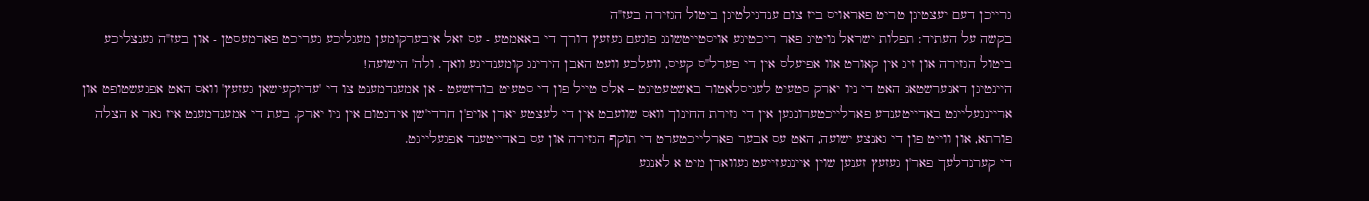גרייכן דעם יעצטיגן טריט פאראויס ביז צום ענדגילטיגן ביטול הגזירה בעז"ה
בקשה על העתיד: תפלות ישראל נויטיג פאר ריכטיגע אויסטייטשונג פונעם געזעץ דורך די באאמטע - עס זאל איבערקומען מעגליכע געריכט פארמעסטן - און בעז"ה גענצליכע ביטול הגזירה און זיג אין קאורט אוו אפיעלס אין די פערל"ס קעיס, וועלכע וועט האבן הירינג קומענדיגע וואך. ולה' הישועה!
היינטיגן דאנערשטאג האט די ניו יארק סטעיט לעגיסלאטור באשטעטיגט – אלס טייל פון די סטעיט בודזשעט - אן אמענדמענט צו די 'עדיוקעישאן געזעץ' וואס האט אפגעשטופט און אריינגעלייגט באדייטענדע פארלייכטערונגען אין די גזירת החינוך וואס שוועבט אין די לעצטע יארן אויפ'ן חרדי'שן אידנטום אין ניו יארק. בעת די אמענדמענט איז נאר א הצלה פורתא, און ווייט פון די גאנצע ישועה, האט עס אבער פארלייכטערט די תוקף הגזירה און עס באדייטענד אפגעלייגט.
די קערנדלעך פאר'ן געזעץ זענען שוין איינגעזייעט געווארן מיט א לאנגע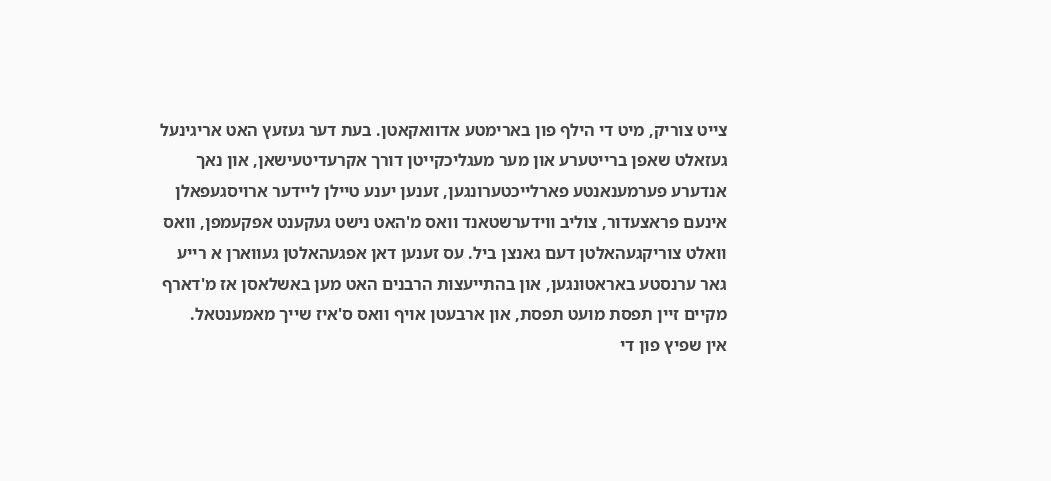צייט צוריק, מיט די הילף פון בארימטע אדוואקאטן. בעת דער געזעץ האט אריגינעל געזאלט שאפן ברייטערע און מער מעגליכקייטן דורך אקרעדיטעישאן, און נאך אנדערע פערמענאנטע פארלייכטערונגען, זענען יענע טיילן ליידער ארויסגעפאלן אינעם פראצעדור, צוליב ווידערשטאנד וואס מ'האט נישט געקענט אפקעמפן, וואס וואלט צוריקגעהאלטן דעם גאנצן ביל. עס זענען דאן אפגעהאלטן געווארן א רייע גאר ערנסטע באראטונגען, און בהתייעצות הרבנים האט מען באשלאסן אז מ'דארף מקיים זיין תפסת מועט תפסת, און ארבעטן אויף וואס ס'איז שייך מאמענטאל.
אין שפיץ פון די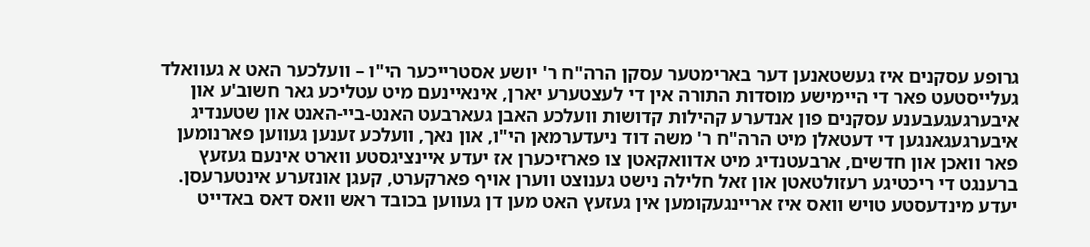גרופע עסקנים איז געשטאנען דער בארימטער עסקן הרה"ח ר' יושע אסטרייכער הי"ו – וועלכער האט א געוואלד געלייסטעט פאר די היימישע מוסדות התורה אין די לעצטערע יארן, אינאיינעם מיט עטליכע גאר חשוב'ע און איבערגעגעבענע עסקנים פון אנדערע קהילות קדושות וועלכע האבן געארבעט האנט-ביי-האנט און שטענדיג איבערגעגאנגען די דעטאלן מיט הרה"ח ר' משה דוד ניעדערמאן הי"ו, און נאך, וועלכע זענען געווען פארנומען פאר וואכן און חדשים, ארבעטנדיג מיט אדוואקאטן צו פארזיכערן אז יעדע איינציגסטע ווארט אינעם געזעץ ברענגט די ריכטיגע רעזולטאטן און זאל חלילה נישט גענוצט ווערן אויף פארקערט, קעגן אונזערע אינטערעסן. יעדע מינדעסטע טויש וואס איז אריינגעקומען אין געזעץ האט מען דן געווען בכובד ראש וואס דאס באדייט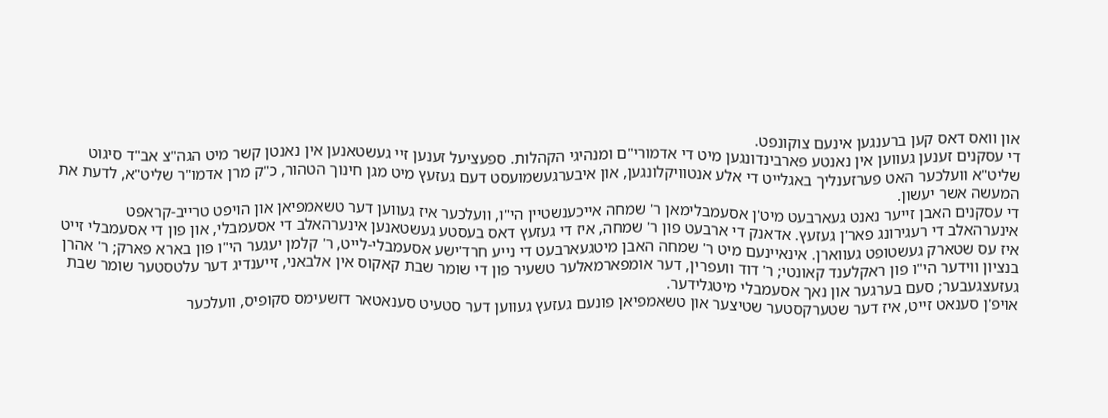און וואס דאס קען ברענגען אינעם צוקונפט.
די עסקנים זענען געווען אין נאנטע פארבינדונגען מיט די אדמורי"ם ומנהיגי הקהלות. ספעציעל זענען זיי געשטאנען אין נאנטן קשר מיט הגה"צ אב"ד סיגוט שליט"א וועלכער האט פערזענליך באגלייט די אלע אנטוויקלונגען, און איבערגעשמועסט דעם געזעץ מיט מגן חינוך הטהור, כ"ק מרן אדמו"ר שליט"א, לדעת את המעשה אשר יעשון.
די עסקנים האבן זייער נאנט געארבעט מיט'ן אסעמבלימאן ר' שמחה אייכענשטיין הי"ו, וועלכער איז געווען דער טשאמפיאן און הויפט טרייב-קראפט אינערהאלב די רעגירונג פאר'ן געזעץ. אדאנק די ארבעט פון ר' שמחה, איז די געזעץ דאס בעסטע געשטאנען אינערהאלב די אסעמבלי, און פון די אסעמבלי זייט איז עס שטארק געשטופט געווארן. אינאיינעם מיט ר' שמחה האבן מיטגעארבעט די נייע חרד'ישע אסעמבלי-לייט, ר' קלמן יעגער הי"ו פון בארא פארק; ר' אהרן בנציון ווידער הי"ו פון ראקלענד קאונטי; ר' דוד וועפרין, דער אומפארמאלער טשעיר פון די שומר שבת קאקוס אין אלבאני, זייענדיג דער עלטסטער שומר שבת געזעצגעבער; סעם בערגער און נאך אסעמבלי מיטגלידער.
אויפ'ן סענאט זייט, איז דער שטערקסטער שטיצער און טשאמפיאן פונעם געזעץ געווען דער סטעיט סענאטאר דזשעימס סקופיס, וועלכער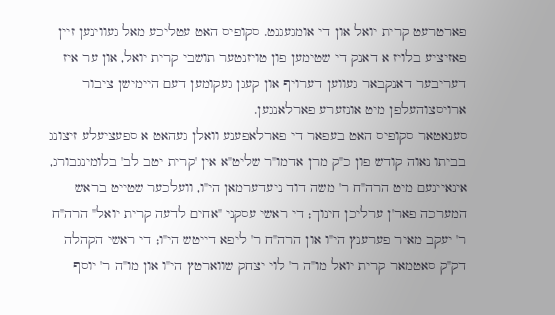פארטרעט קרית יואל און די אומגעגנט. סקופיס האט עטליכע מאל געווינען זיין פאזיציע בלויז א דאנק די שטימען פון טויזנטער תושבי קרית יואל, און ער איז דעריבער דאנקבאר געווען דערויף און קעגן געקומען דעם היימישן ציבור ארויסצוהעלפן מיט אונזערע פארלאנגען.
סענאטאר סקופיס האט בעפאר די פארלאפענע וואלן געהאט א ספעציעלע זיצונג בביתו נאוה קודש פון כ"ק מרן אדמו"ר שליט"א אין 'קרית יטב לב' בלומינגבורג, אינאיינעם מיט הרה"ח ר' משה דוד ניעדערמאן הי"ו, וועלכער שטייט בראש המערכה פאר'ן ערליכן חינוך; די ראשי עסקני "אחים לדעה קרית יואל" הרה"ח ר' יעקב מאיר פערענץ הי"ו און הרה"ח ר' ליפא דייטש הי"ו; די ראשי הקהלה דק"ק סאטמאר קרית יואל מו"ה ר' לוי יצחק שווארטץ הי"ו און מו"ה ר' יוסף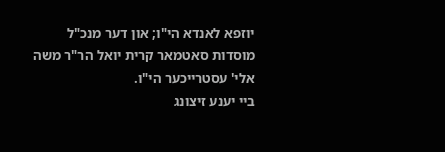יוזפא לאנדא הי"ו; און דער מנכ"ל מוסדות סאטמאר קרית יואל הר"ר משה אלי' עסטרייכער הי"ו.
ביי יענע זיצונג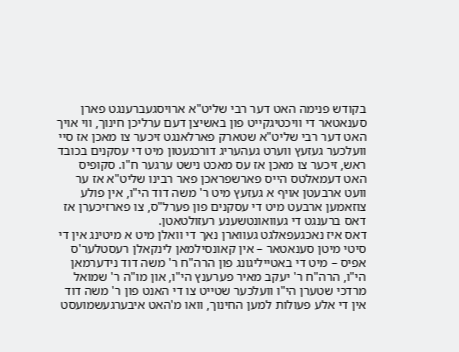בקודש פנימה האט דער רבי שליט"א ארויסגעברענגט פארן סענאטאר די וויכטיגקייט פון באשיצן דעם ערליכן חינוך, ווי אויך האט דער רבי שליט"א שטארק פארלאנגט זיכער צו מאכן אז סיי וועלכער געזעץ ווערט געהעריג דורכגעטון מיט די עסקנים בכובד ראש, זיכער צו מאכן אז עס מאכט נישט ערגער ח"ו. סקופיס האט דעמאלטס הייס פארשפראכן פאר רבינו שליט"א אז ער וועט ארבעטן אויף א געזעץ מיט ר' משה דוד הי"ו, אין פולע צוזאמען ארבעט מיט די עסקנים פון פערל"ס, צו פארזיכערן אז דאס ברענגט די געוואונטשענע רעזולטאטן.
דאס איז נאכגעפאלגט געווארן נאך די וואלן מיט א מיטינג אין די סיטי מיטן סענאטאר – אין קאונסילמאן לינקאלן רעסטלער'ס אפיס – מיט די באטייליגונג פון הרה"ח ר' משה דוד נידערמאן הי"ו, הרה"ח ר' יעקב מאיר פערענץ הי"ו, און מו"ה ר' שמואל מרדכי שטערן הי"ו וועלכער שטייט צו די האנט פון ר' משה דוד אין די אלע פעולות למען החינוך, וואו מ'האט איבערגעשמועסט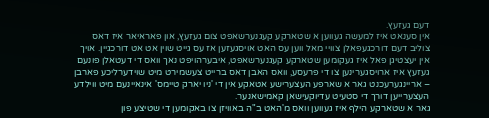דעם געזעץ.
אין סענאט איז למעשה געווען א שטארקע קעגנערשאפט צום געזעץ, און פאראיאר איז דאס צוליב דעם דורכגעפאלן צוויי מאל ווען עס האט אויסגעזען אז עס גייט שוין אט אט דורכגיין. אויך אין יעצטיגן פאל איז געקומען שטארקע קעגנערשאפט, איבערהויפט נאך וואס די דעטאלן פונעם געזעץ איז ארויסגערינען צו די פרעסע, וואס האבן דאס ברייט צעשמירט מיט שוידערליכע פארבן – אריינגערעכנט גאר א שארפע העצערישע אטאקע אין די 'ניו יארק טיימס' אינאיינעם מיט ווילדע העצערייען דורך די סטעיט עדיוקעישאן קאמישאנער.
גאר א שטארקע הילף איז געווען וואס מ'האט ב"ה באוויזן צו באקומען די שטיצע פון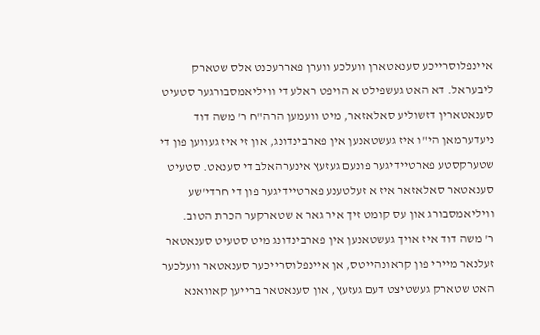איינפלוסרייכע סענאטארן וועלכע ווערן פאררעכנט אלס שטארק ליבעראל. דא האט געשפילט א הויפט ראלע די וויליאמסבורגער סטעיט סענאטארין דזשוליע סאלאזאר, מיט וועמען הרה"ח ר' משה דוד ניעדערמאן הי"ו איז געשטאנען אין פארבינדונג, און זי איז געווען פון די שטערקסטע פארטיידיגער פונעם געזעץ אינערהאלב די סענאט. סטעיט סענאטאר סאלאזאר איז א זעלטענע פארטיידיגער פון די חרדי'שע וויליאמסבורג און עס קומט זיך איר גאר א שטארקער הכרת הטוב.
ר' משה דוד איז אויך געשטאנען אין פארבינדונג מיט סטעיט סענאטאר זעלנאר מיירי פון קראונהייטס, אן איינפלוסרייכער סענאטאר וועלכער האט שטארק געשטיצט דעם געזעץ, און סענאטאר ברייען קאוואנא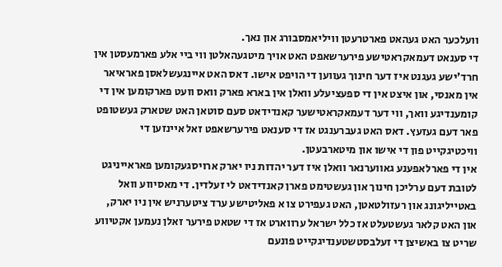וועלכער האט געהאט פארטרעטן וויליאמסבורג און נאך.
די סענאט דעמאקראטישע פירערשאפט האט אויך מיטגעהאלטן ווי ביי אלע פארמעסטן אין חרד'ישע געגנט איז דער חינוך געווען די הויפט אישו. דאס האט איינגעשלאסן פאראיאר אין מאנסי, און איצט אין די ספעציעלע וואלן אין בארא פארק וואס וועט פארקומען אין די קומענדיגע וואך, ווי דער דעמאקראטישער קאנדידאט סעם סוטאן האט שטארק געשטופט פאר דעם געזעץ. דאס האט געברענגט אז די סענאט פירערשאפט זאל איינזען די וויכטיגקייט פון די אישו און מיטארבעטן.
אין די פארלאפענע גאווערנאר וואלן איז דער יהדות ניו יארק ארויסגעקומען פאראייניגט לטובת דעם ערליכן חינוך און געשטימט פארן קאנדידאט לי זעלדין. די מאסיווע וואל באטייליגונג און רעזולטאטן, האט געפירט צו א פאליטישע ערד ציטערניש אין ניו יארק, און האט קלאר געשטעלט אז כלל ישראל ערווארט אז די שטאט פירער זאלן נעמען אקטיווע שריט צו באשיצן די זעלבסטשטענדיגקייט פונעם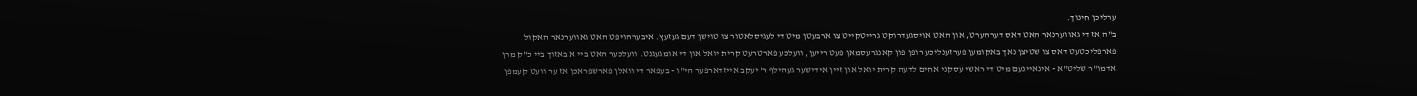ערליכן חינוך.
ב"ה אז די גאווערנאר האט דאס דערהערט, און האט אויסגעדרוקט גרייטקייט צו ארבעטן מיט די לעגיסלאטור צו טוישן דעם געזעץ. איבערהויפט האט גאווערנאר האקול פארפליכטעט דאס צו שטיצן נאך באקומען פערזענליכע רופן פון קאנגרעסמאן פעט רייען, וועלכע פארטרעט קרית יואל און די אומגעגנט. וועלכער האט ביי א באזוך ביי כ"ק מרן אדמו"ר שליט"א - אינאיינעם מיט די ראשי עסקני אחים לדעה קרית יואל און זיין אידישער געהילף ר' יעקב אייזדארפער הי"ו - בעפאר די וואלן פארשפראכן אז ער וועט קעמפן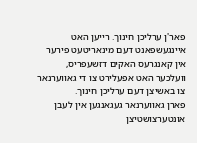פאר'ן ערליכן חינוך. רייען האט איינגעשפאנט דעם מינאריטעט פירער אין קאנגרעס האקים דזשעפריס, וועלכער האט אפעלירט צו די גאווערנאר צו באשיצן דעם ערליכן חינוך.
פארן גאווערנאר געגאנגען אין לעבן אונטערצושטיצן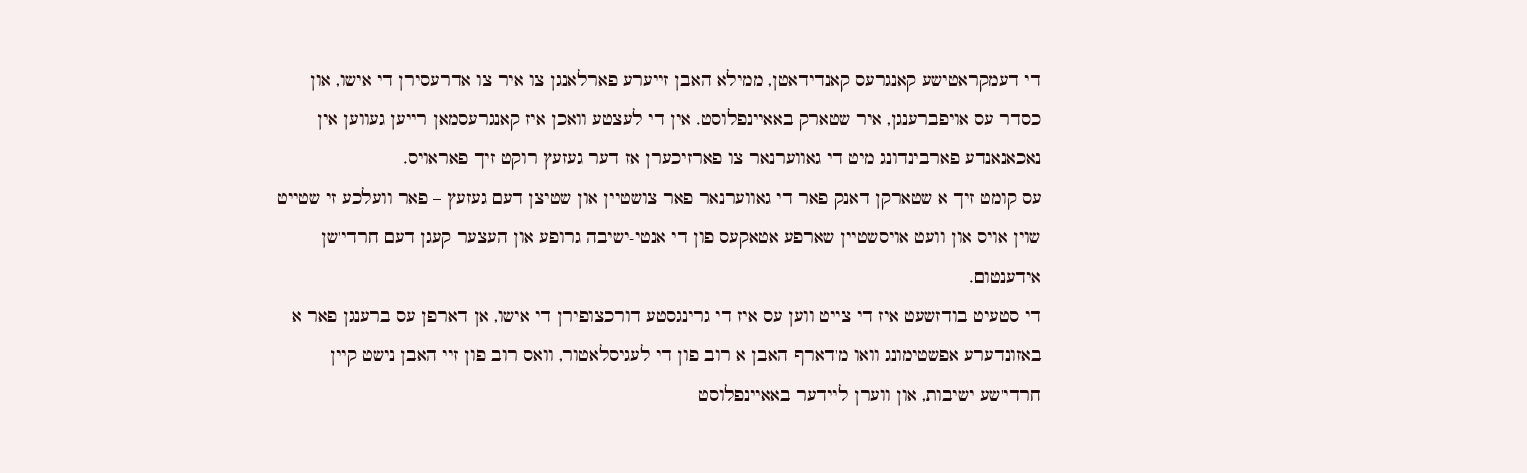די דעמקראטישע קאנגרעס קאנדידאטן, ממילא האבן זייערע פארלאנגן צו איר צו אדרעסירן די אישו, און כסדר עס אויפברענגן, איר שטארק באאיינפלוסט. אין די לעצטע וואכן איז קאנגרעסמאן רייען געווען אין נאכאנאנדע פארבינדונג מיט די גאווערנאר צו פארזיכערן אז דער געזעץ רוקט זיך פאראויס.
עס קומט זיך א שטארקן דאנק פאר די גאווערנאר פאר צושטיין און שטיצן דעם געזעץ – פאר וועלכע זי שטייט שוין אויס און וועט אויסשטיין שארפע אטאקעס פון די אנטי-ישיבה גרופע און העצער קעגן דעם חרדי'שן אידענטום.
די סטעיט בודזשעט איז די צייט ווען עס איז די גרינגסטע דורכצופירן די אישו, אן דארפן עס ברענגן פאר א באזונדערע אפשטימונג וואו מ'דארף האבן א רוב פון די לעגיסלאטור, וואס רוב פון זיי האבן נישט קיין חרדי'שע ישיבות, און ווערן ליידער באאיינפלוסט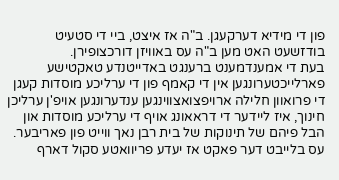פון די מידיא דערקעגן. ב"ה אז איצט, ביי די סטעיט בודזשעט האט מען ב"ה עס באוויזן דורכצופירן.
בעת די אמענדמענט ברענגט באדייטנדע טאקטישע פארלייכטערונגען אין די קאמף פון די ערליכע מוסדות קעגן די פרואוון חלילה ארויפצואצווינגען ענדערונגען אויפ'ן ערליכן חינוך, איז ליידער די דראאונג אויף די ערליכע מוסדות און הבל פיהם של תינוקות של בית רבן נאך ווייט פון פאריבער. עס בלייבט דער פאקט אז יעדע פריוואטע סקול דארף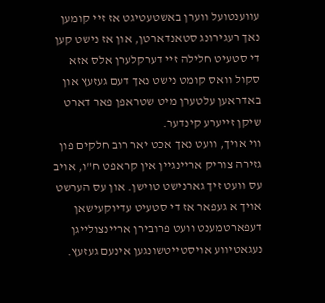עווענטועל ווערן באשטעטיגט אז זיי קומען נאך רעגירונג סטאנדארטן, און אז נישט קען די סטעיט חלילה זיי דערקלערן אלס אזא סקול וואס קומט נישט נאך דעם געזעץ און באדראען עלטערן מיט שטראפן פאר דארט שיקן זייערע קינדער.
ווי אויך, וועט נאך אכט יאר רוב חלקים פון גזירה צוריק אריינגיין אין קראפט ח"ו, אויב עס וועט זיך גארנישט טוישן. און עס הערשט אויך א געפאר אז די סטעיט עדיוקעישאן דעפארטמענט וועט פרובירן אריינצולייגן נעגאטיווע אויסטייטשונגען אינעם געזעץ.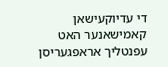די עדיוקעישאן קאמישאנער האט עפנטליך אראפגעריסן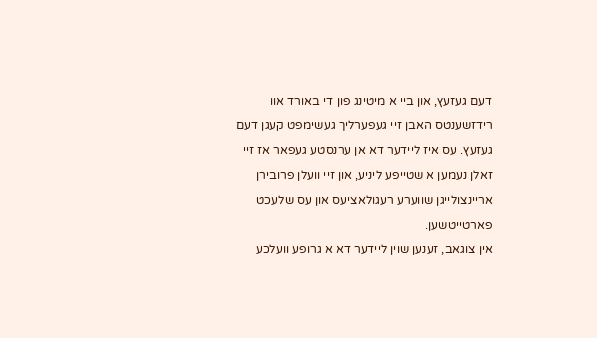דעם געזעץ, און ביי א מיטינג פון די באורד אוו רידזשענטס האבן זיי געפערליך געשימפט קעגן דעם געזעץ. עס איז ליידער דא אן ערנסטע געפאר אז זיי זאלן נעמען א שטייפע ליניע, און זיי וועלן פרובירן אריינצולייגן שווערע רעגולאציעס און עס שלעכט פארטייטשען.
אין צוגאב, זענען שוין ליידער דא א גרופע וועלכע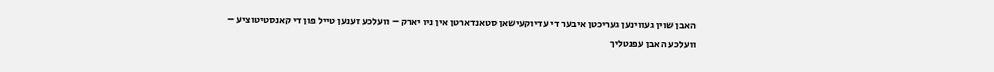האבן שוין געווינען געריכטן איבער די עדיוקעישאן סטאנדארטן אין ניו יארק – וועלכע זענען טייל פון די קאנסטיטוציע – וועלכע האבן עפנטליך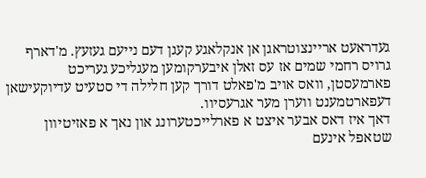געדראעט אריינצוטראגן אן אנקלאגע קעגן דעם נייעם געזעץ. מ'דארף גרויס רחמי שמים אז עס זאלן איבערקומען מעגליכע געריכט פארמעסטן, וואס אויב מ'פאלט דורך קען חלילה די סטעיט עדיוקעישאן דעפארטמענט ווערן מער אגרעסיוו.
דאך איז דאס אבער איצט א פארלייכטערונג און נאך א פאזיטיוון שטאפל אינעם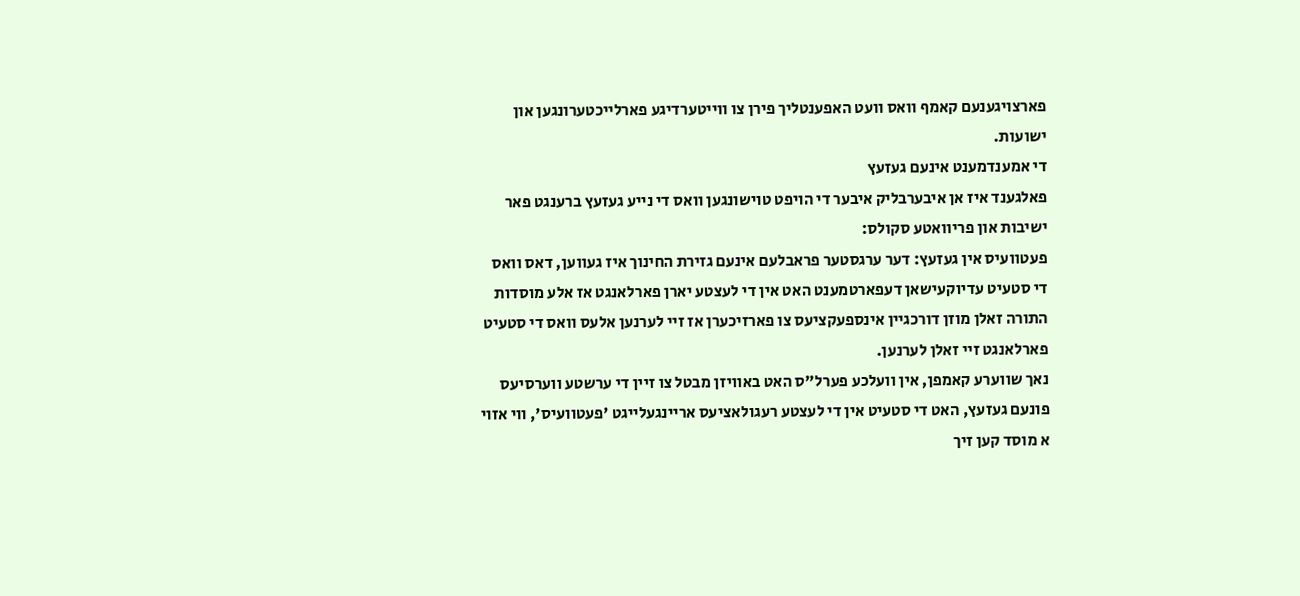פארצויגענעם קאמף וואס וועט האפענטליך פירן צו ווייטערדיגע פארלייכטערונגען און ישועות.
די אמענדמענט אינעם געזעץ
פאלגענד איז אן איבערבליק איבער די הויפט טוישונגען וואס די נייע געזעץ ברענגט פאר ישיבות און פריוואטע סקולס:
פעטוועיס אין געזעץ: דער ערגסטער פראבלעם אינעם גזירת החינוך איז געווען, דאס וואס די סטעיט עדיוקעישאן דעפארטמענט האט אין די לעצטע יארן פארלאנגט אז אלע מוסדות התורה זאלן מוזן דורכגיין אינספעקציעס צו פארזיכערן אז זיי לערנען אלעס וואס די סטעיט פארלאנגט זיי זאלן לערנען.
נאך שווערע קאמפן, אין וועלכע פערל"ס האט באוויזן מבטל צו זיין די ערשטע ווערסיעס פונעם געזעץ, האט די סטעיט אין די לעצטע רעגולאציעס אריינגעלייגט 'פעטוועיס', ווי אזוי א מוסד קען זיך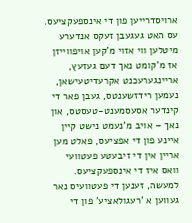ארויסדרייען פון די אינספעקציעס. עס האט געגעבן זעקס אנדערע מיטלען ווי אזוי מ'קען אויפווייזן אז מ'קומט נאך דעם געזעץ, אריינגערעכנט אקרעדיטעישאן, נעמען רידזשענטס, געבן פאר די קינדער אסעסמענט-טעסטס, און נאך – אויב מ'נעמט נישט קיין איינע פון די אפציעס, פאלט מען אריין אין די זיבעטע פעטוועי וואס איז די אינספעקציעס.
למעשה, זענען די פעטוועיס נאר געווען א 'רעגולאציע' פון די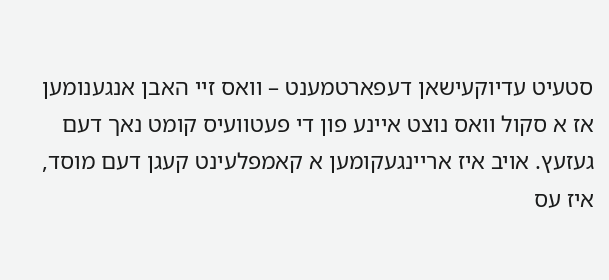סטעיט עדיוקעישאן דעפארטמענט – וואס זיי האבן אנגענומען אז א סקול וואס נוצט איינע פון די פעטוועיס קומט נאך דעם געזעץ. אויב איז אריינגעקומען א קאמפלעינט קעגן דעם מוסד, איז עס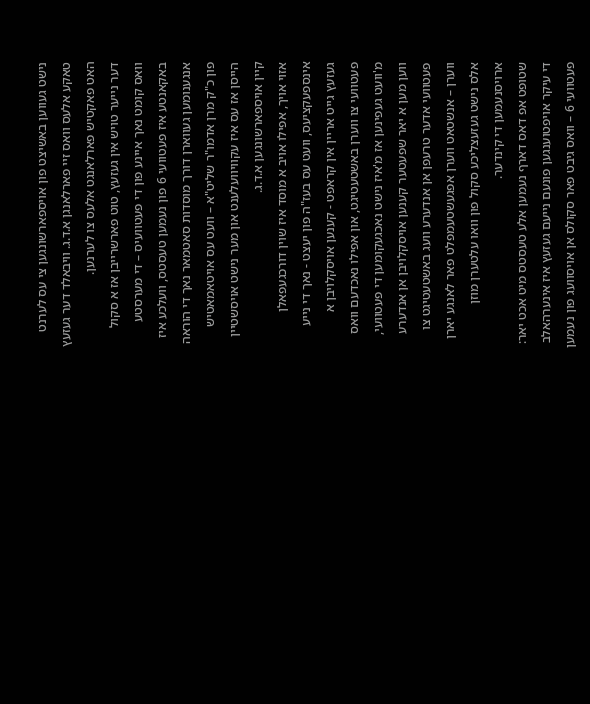נישט געווען באשיצט פון אויספארשונגען צי עס לערנט טאקע אלעס וואס זיי פארלאנגן א.ד.ג. וויבאלד דער געזעץ האט פאקטיש פארלאנגט אלעס צו לערנען.
דער נייער טויש אין געזעץ, טוט פארשרייבן אז א סקול וואס קומט נאך איינע פון די פעטוועיס – די מערסטע באקאנטע איז פעטוועי 6 פון נעמען טעסטס, וועלכע איז אנגענומען געווארן דורך מוסדות סאטמאר נאך די הוראה פון כ"ק מרן אדמו"ר שליט"א – וועט עס אויטאמאטיש הייסן אז עס איז עקוויוועלענט און מער נישט אויסשטיין קיין אויספארשונגען א.ד.ג.
אזוי אויך, אפילו אויב א מוסד איז שוין דורכגעפאלן אינספעקציעס, וועט עס בעז"ה פון יעצט - נאך די נייע געזעץ גייט אריין אין קראפט - קענען אויסקלויבן א פעטוועי צו ווערן באשטעטיגט, און אפילו נאכדעם וואס מ'וועט געפינען אז מ'איז נישט נאכגעקומען די פעטוועי, ווען מען א יאר שפעטער קענען אויסקלויבן אן אנדערע פעטוועי אדער טרעפן אן אנדערע וועג באשטעטיגט צו ווערן – אנשטאט ווערן אפגעשטעמפלט פאר לאנגע יארן אלס נישט געזעצליכע סקול פון וואו עלטערן מוזן ארויסנעמען די קינדער.
שטופט אפ דאס דארף נעמען אלע טעסטס מיט אכט יאר: די עיקר אויפטוענגען פונעם נייעם געזעץ איז אינערהאלב פעטוועי 6 – וואס גיבט פאר סקולס אן אויסוועג פון נעמען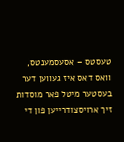טעסטס – אסעסמענטס, וואס דאס איז געווען דער בעסטער מיטל פאר מוסדות זיך ארויסצודרייען פון די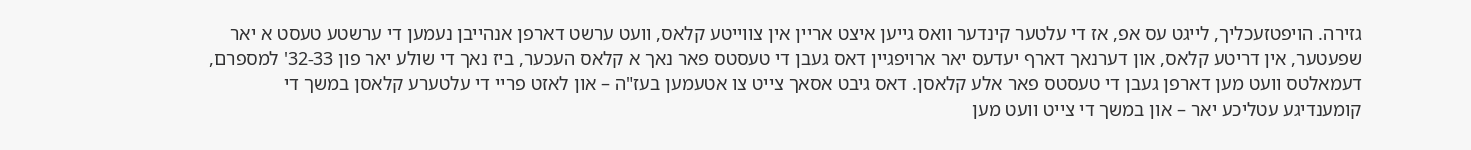גזירה. הויפטזעכליך, לייגט עס אפ, אז די עלטער קינדער וואס גייען איצט אריין אין צווייטע קלאס, וועט ערשט דארפן אנהייבן נעמען די ערשטע טעסט א יאר שפעטער, אין דריטע קלאס, און דערנאך דארף יעדעס יאר ארויפגיין דאס געבן די טעסטס פאר נאך א קלאס העכער, ביז נאך די שולע יאר פון 32-33' למספרם, דעמאלטס וועט מען דארפן געבן די טעסטס פאר אלע קלאסן. דאס גיבט אסאך צייט צו אטעמען בעז"ה – און לאזט פריי די עלטערע קלאסן במשך די קומענדיגע עטליכע יאר – און במשך די צייט וועט מען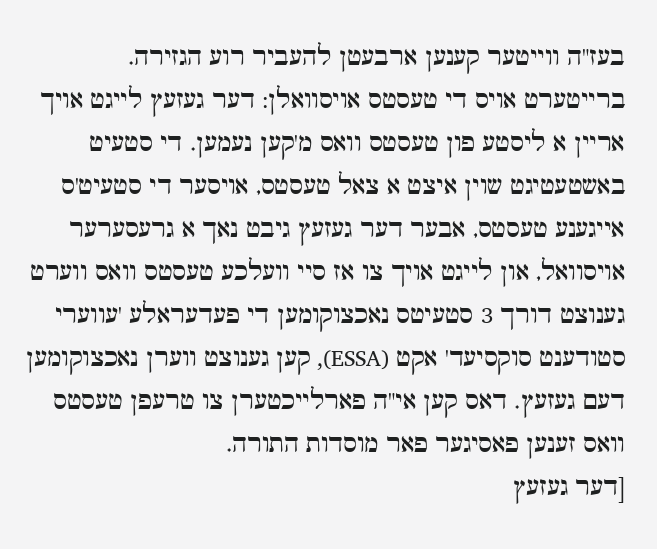בעז"ה ווייטער קענען ארבעטן להעביר רוע הגזירה.
ברייטערט אויס די טעסטס אויסוואלן: דער געזעץ לייגט אויך אריין א ליסטע פון טעסטס וואס מ'קען נעמען. די סטעיט באשטעטיגט שוין איצט א צאל טעסטס, אויסער די סטעיט'ס אייגענע טעסטס, אבער דער געזעץ גיבט נאך א גרעסערער אויסוואל, און לייגט אויך צו אז סיי וועלכע טעסטס וואס ווערט גענוצט דורך 3 סטעיטס נאכצוקומען די פעדעראלע 'עווערי סטודענט סוקסיעד' אקט (ESSA), קען גענוצט ווערן נאכצוקומען דעם געזעץ. דאס קען אי"ה פארלייכטערן צו טרעפן טעסטס וואס זענען פאסיגער פאר מוסדות התורה.
[דער געזעץ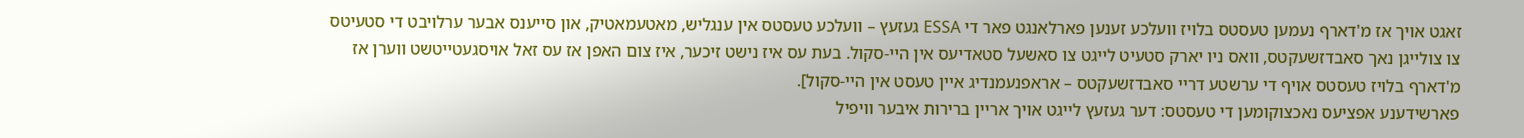זאגט אויך אז מ'דארף נעמען טעסטס בלויז וועלכע זענען פארלאנגט פאר די ESSA געזעץ – וועלכע טעסטס אין ענגליש, מאטעמאטיק, און סייענס אבער ערלויבט די סטעיטס צו צולייגן נאך סאבדזשעקטס, וואס ניו יארק סטעיט לייגט צו סאשעל סטאדיעס אין היי-סקול. בעת עס איז נישט זיכער, איז צום האפן אז עס זאל אויסגעטייטשט ווערן אז מ'דארף בלויז טעסטס אויף די ערשטע דריי סאבדזשעקטס – אראפנעמנדיג איין טעסט אין היי-סקול].
פארשידענע אפציעס נאכצוקומען די טעסטס: דער געזעץ לייגט אויך אריין ברירות איבער וויפיל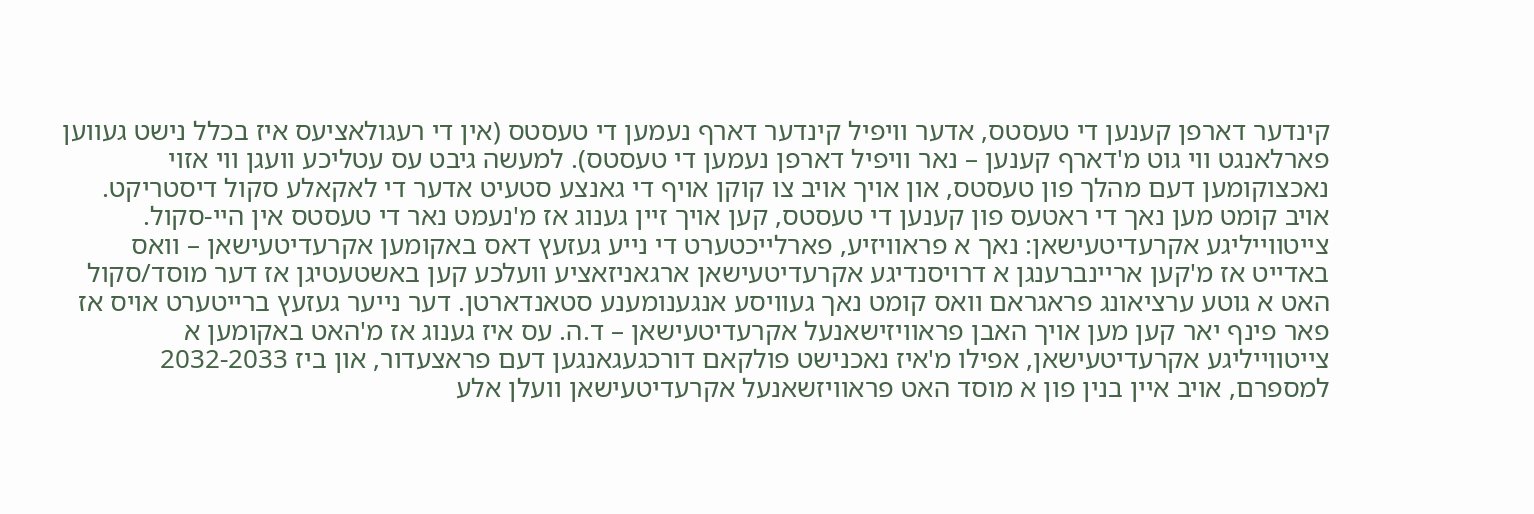קינדער דארפן קענען די טעסטס, אדער וויפיל קינדער דארף נעמען די טעסטס (אין די רעגולאציעס איז בכלל נישט געווען פארלאנגט ווי גוט מ'דארף קענען – נאר וויפיל דארפן נעמען די טעסטס). למעשה גיבט עס עטליכע וועגן ווי אזוי נאכצוקומען דעם מהלך פון טעסטס, און אויך אויב צו קוקן אויף די גאנצע סטעיט אדער די לאקאלע סקול דיסטריקט. אויב קומט מען נאך די ראטעס פון קענען די טעסטס, קען אויך זיין גענוג אז מ'נעמט נאר די טעסטס אין היי-סקול.
צייטווייליגע אקרעדיטעישאן: נאך א פראוויזיע, פארלייכטערט די נייע געזעץ דאס באקומען אקרעדיטעישאן – וואס באדייט אז מ'קען אריינברענגן א דרויסנדיגע אקרעדיטעישאן ארגאניזאציע וועלכע קען באשטעטיגן אז דער מוסד/סקול האט א גוטע ערציאונג פראגראם וואס קומט נאך געוויסע אנגענומענע סטאנדארטן. דער נייער געזעץ ברייטערט אויס אז פאר פינף יאר קען מען אויך האבן פראוויזישאנעל אקרעדיטעישאן – ד.ה. עס איז גענוג אז מ'האט באקומען א צייטווייליגע אקרעדיטעישאן, אפילו מ'איז נאכנישט פולקאם דורכגעגאנגען דעם פראצעדור, און ביז 2032-2033 למספרם, אויב איין בנין פון א מוסד האט פראוויזשאנעל אקרעדיטעישאן וועלן אלע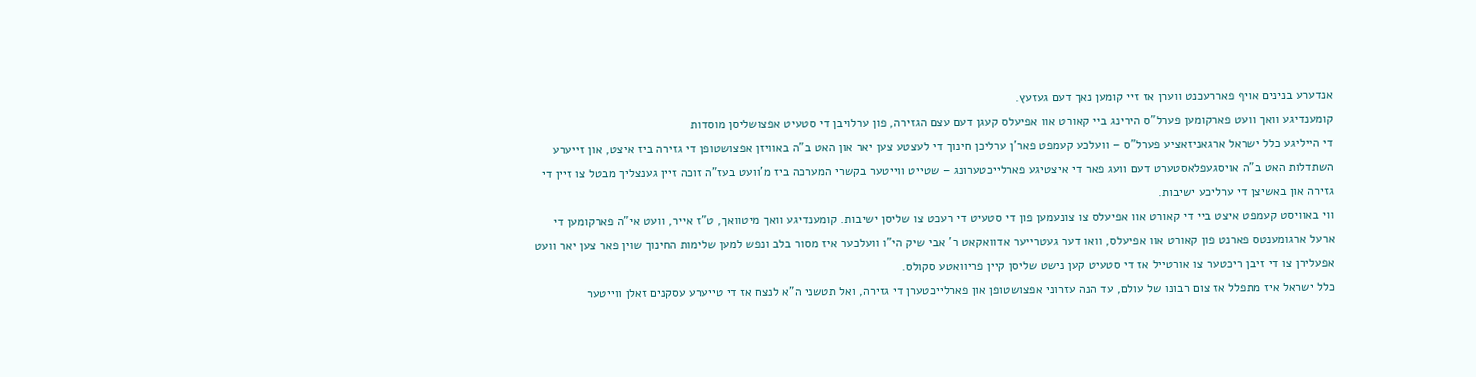אנדערע בנינים אויף פאררעכנט ווערן אז זיי קומען נאך דעם געזעץ.
קומענדיגע וואך וועט פארקומען פערל"ס הירינג ביי קאורט אוו אפיעלס קעגן דעם עצם הגזירה, פון ערלויבן די סטעיט אפצושליסן מוסדות
די הייליגע כלל ישראל ארגאניזאציע פערל"ס – וועלכע קעמפט פאר'ן ערליכן חינוך די לעצטע צען יאר און האט ב"ה באוויזן אפצושטופן די גזירה ביז איצט, און זייערע השתדלות האט ב"ה אויסגעפלאסטערט דעם וועג פאר די איצטיגע פארלייכטערונג – שטייט ווייטער בקשרי המערכה ביז מ'וועט בעז"ה זוכה זיין גענצליך מבטל צו זיין די גזירה און באשיצן די ערליכע ישיבות.
ווי באוויסט קעמפט איצט ביי די קאורט אוו אפיעלס צו צונעמען פון די סטעיט די רעכט צו שליסן ישיבות. קומענדיגע וואך מיטוואך, ט"ז אייר, וועט אי"ה פארקומען די ארעל ארגומענטס פארנט פון קאורט אוו אפיעלס, וואו דער געטרייער אדוואקאט ר' אבי שיק הי"ו וועלכער איז מסור בלב ונפש למען שלימות החינוך שוין פאר צען יאר וועט אפעלירן צו די זיבן ריכטער צו אורטייל אז די סטעיט קען נישט שליסן קיין פריוואטע סקולס.
כלל ישראל איז מתפלל אז צום רבונו של עולם, עד הנה עזרוני אפצושטופן און פארלייכטערן די גזירה, ואל תטשני ה"א לנצח אז די טייערע עסקנים זאלן ווייטער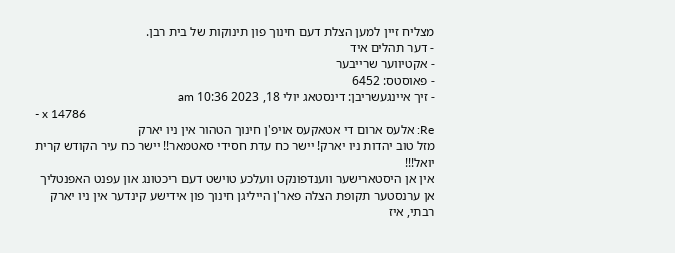מצליח זיין למען הצלת דעם חינוך פון תינוקות של בית רבן.
- דער תהלים איד
- אקטיווער שרייבער
- פאוסטס: 6452
- זיך איינגעשריבן: דינסטאג יולי 18, 2023 10:36 am
- x 14786
Re: אלעס ארום די אטאקעס אויפ'ן חינוך הטהור אין ניו יארק
מזל טוב יהדות ניו יארק! יישר כח עדת חסידי סאטמאר!! יישר כח עיר הקודש קרית יואל!!!
אין אן היסטארישער ווענדפונקט וועלכע טוישט דעם ריכטונג און עפנט האפנטליך אן ערנסטער תקופת הצלה פאר'ן הייליגן חינוך פון אידישע קינדער אין ניו יארק רבתי, איז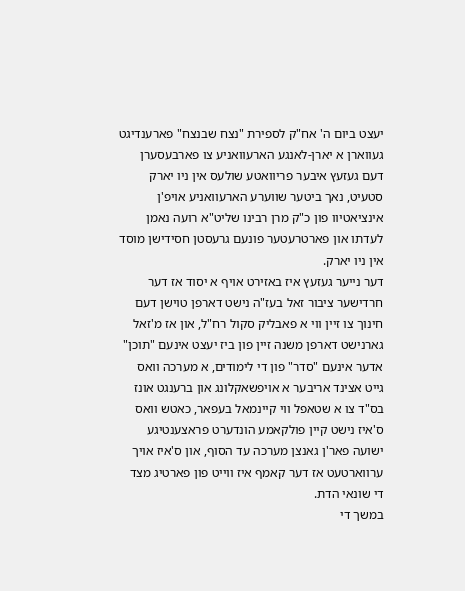יעצט ביום ה' אח"ק לספירת "נצח שבנצח" פארענדיגט געווארן א יארן-לאנגע הארעוואניע צו פארבעסערן דעם געזעץ איבער פריוואטע שולעס אין ניו יארק סטעיט, נאך ביטער שווערע הארעוואניע אויפ'ן אינציאטיוו פון כ"ק מרן רבינו שליט"א רועה נאמן לעדתו און פארטרעטער פונעם גרעסטן חסידישן מוסד אין ניו יארק.
דער נייער געזעץ איז באזירט אויף א יסוד אז דער חרדישער ציבור זאל בעז"ה נישט דארפן טוישן דעם חינוך צו זיין ווי א פאבליק סקול רח"ל, און אז מ'זאל גארנישט דארפן משנה זיין פון ביז יעצט אינעם "תוכן" אדער אינעם "סדר" פון די לימודים, א מערכה וואס גייט אצינד אריבער א אויפשאקלונג און ברענגט אונז בס"ד צו א שטאפל ווי קיינמאל בעפאר, כאטש וואס ס'איז נישט קיין פולקאמע הונדערט פראצענטיגע ישועה פאר'ן גאנצן מערכה עד הסוף, און ס'איז אויך ערווארטעט אז דער קאמף איז ווייט פון פארטיג מצד די שונאי הדת.
במשך די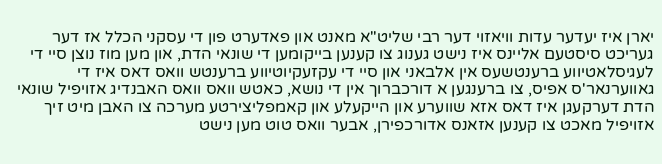יארן איז יעדער עדות וויאזוי דער רבי שליט"א מאנט און פאדערט פון די עסקני הכלל אז דער געריכט סיסטעם אליינס איז נישט גענוג צו קענען בייקומען די שונאי הדת, און מען מוז נוצן סיי די לעגיסלאטיווע ברענטשעס אין אלבאני און סיי די עקזעקיוטיווע ברענטש וואס דאס איז די גאווערנאר'ס אפיס, צו ברענגען א דורכברוך אין די נושא, כאטש וואס וואס האבנדיג אזויפיל שונאי הדת דערקעגן איז דאס אזא שווערע און הייקעלע און קאמפליצירטע מערכה צו האבן מיט זיך אזויפיל מאכט צו קענען אזאנס אדורכפירן, אבער וואס טוט מען נישט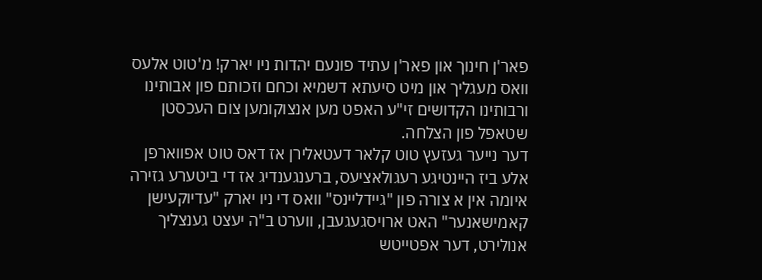פאר'ן חינוך און פאר'ן עתיד פונעם יהדות ניו יארק! מ'טוט אלעס וואס מעגליך און מיט סיעתא דשמיא וכחם וזכותם פון אבותינו ורבותינו הקדושים זי"ע האפט מען אנצוקומען צום העכסטן שטאפל פון הצלחה.
דער נייער געזעץ טוט קלאר דעטאלירן אז דאס טוט אפווארפן אלע ביז היינטיגע רעגולאציעס, ברענגענדיג אז די ביטערע גזירה איומה אין א צורה פון "גיידליינס" וואס די ניו יארק "עדיוקעישן קאמישאנער" האט ארויסגעגעבן, ווערט ב"ה יעצט גענצליך אנולירט, דער אפטייטש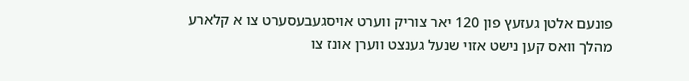פונעם אלטן געזעץ פון 120 יאר צוריק ווערט אויסגעבעסערט צו א קלארע מהלך וואס קען נישט אזוי שנעל גענצט ווערן אונז צו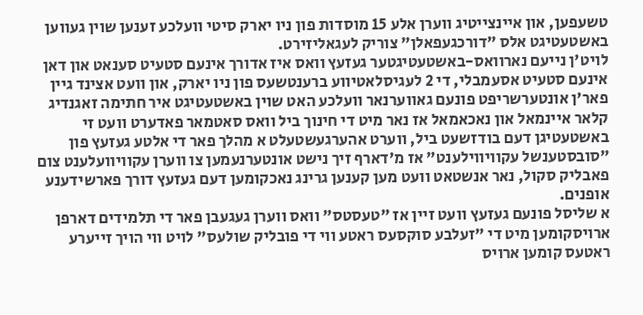טשעפען, און איינצייטיג ווערן אלע 15 מוסדות פון ניו יארק סיטי וועלכע זענען שוין געווען באשטעטיגט אלס "דורכגעפאלן" צוריק לעגאליזירט.
לויט'ן נייעם נארוואס-באשטעטיגטער געזעץ וואס איז אדורך אינעם סטעיט סענאט און דאן אינעם סטעיט אסעמבלי, די 2 לעגיסלאטיווע ברענטשעס פון ניו יארק, און וועט אצינד גיין פאר'ן אונטערשריפט פונעם גאווערנאר וועלכע האט שוין באשטעטיגט איר חתימה זאגנדיג קלאר איינמאל און נאכאמאל אז נאר מיט די חינוך ביל וואס סאטמאר פאדערט וועט זי באשטעטיגן דעם בודזשעט ביל, ווערט אהערגעשטעלט א מהלך פאר די אלטע געזעץ פון "סובסטענשל עקוויווילענט" אז מ'דארף זיך נישט אונטערנעמען צו ווערן עקוויוועלענט צום פאבליק סקול, נאר אנשטאט וועט מען קענען גרינג נאכקומען דעם געזעץ דורך פארשידענע אופנים.
א שליסל פונעם געזעץ וועט זיין אז "טעסטס" וואס ווערן געגעבן פאר די תלמידים דארפן ארויסקומען מיט די "זעלבע סוקסעס ראטע ווי די פובליק שולעס" לויט ווי הויך זייערע ראטעס קומען ארויס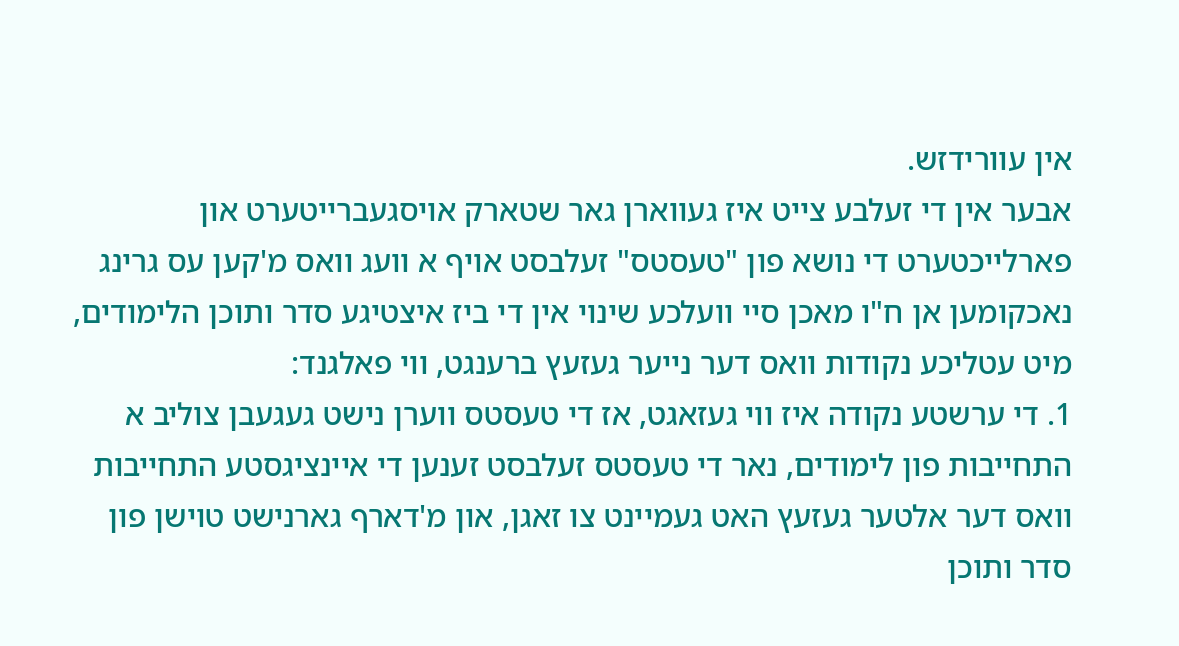אין עוורידזש.
אבער אין די זעלבע צייט איז געווארן גאר שטארק אויסגעברייטערט און פארלייכטערט די נושא פון "טעסטס" זעלבסט אויף א וועג וואס מ'קען עס גרינג נאכקומען אן ח"ו מאכן סיי וועלכע שינוי אין די ביז איצטיגע סדר ותוכן הלימודים, מיט עטליכע נקודות וואס דער נייער געזעץ ברענגט, ווי פאלגנד:
1. די ערשטע נקודה איז ווי געזאגט, אז די טעסטס ווערן נישט געגעבן צוליב א התחייבות פון לימודים, נאר די טעסטס זעלבסט זענען די איינציגסטע התחייבות וואס דער אלטער געזעץ האט געמיינט צו זאגן, און מ'דארף גארנישט טוישן פון סדר ותוכן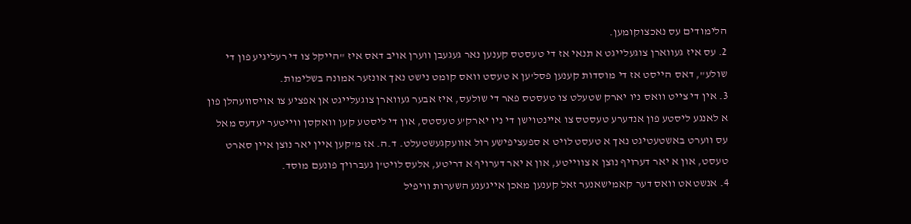הלימודים עס נאכצוקומען.
2. עס איז געווארן צוגעלייגט א תנאי אז די טעסטס קענען נאר געגעבן ווערן אויב דאס איז "הייקל צו די רעליגיע פון די שולע", דאס הייסט אז די מוסדות קענען פסל'ען א טעסט וואס קומט נישט נאך אונזער אמונה בשלימות.
3. אין די צייט וואס ניו יארק שטעלט צו טעסטס פאר די שולעס, איז אבער געווארן צוגעלייגט אן אפציע צו אויסוועהלן פון א לאנגע ליסטע פון אנדערע טעסטס צו איינטוישן די ניו יארק'ע טעסטס, און די ליסטע קען וואקסן ווייטער יעדעס מאל עס ווערט באשטעטיגט נאך א טעסט לויט א ספעציפישע רול אוועקגעשטעלט. ד.ה. אז מ'קען איין יאר נוצן איין סארט טעסט, און א יאר דערויף נוצן א צווייטע, און א יאר דערויף א דריטע, אלעס לויט'ן געברויך פונעם מוסד.
4. אנשטאט וואס דער קאמישאנער זאל קענען מאכן אייגענע השערות וויפיל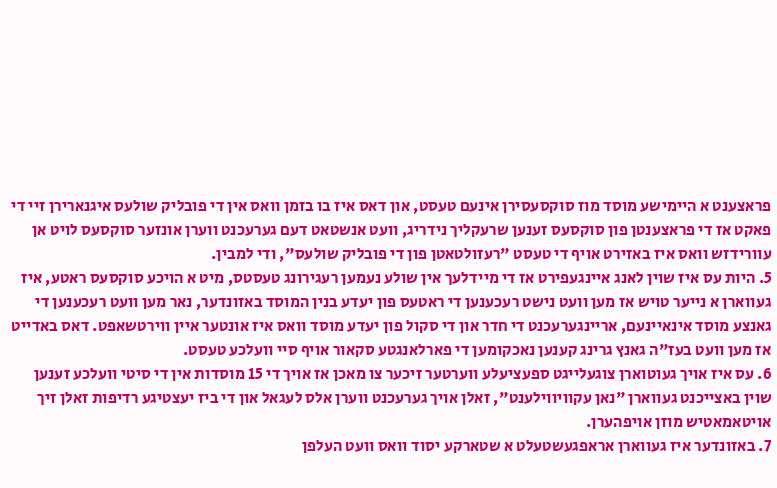פראצענט א היימישע מוסד מוז סוקסעסירן אינעם טעסט, און דאס איז בו בזמן וואס אין די פובליק שולעס איגנארירן זיי די פאקט אז די פראצענטן פון סוקסעס זענען שרעקליך נידריג, וועט אנשטאט דעם גערעכנט ווערן אונזער סוקסעס לויט אן עוורידזש וואס איז באזירט אויף די טעסט "רעזולטאטן פון די פובליק שולעס", ודי למבין.
5. היות עס איז שוין לאנג איינגעפירט אז די מיידלעך אין שולע נעמען רעגירונג טעסטס, מיט א הויכע סוקסעס ראטע, איז געווארן א נייער טויש אז מען וועט נישט רעכענען די ראטעס פון יעדע בנין המוסד באזונדער, נאר מען וועט רעכענען די גאנצע מוסד אינאיינעם, אריינגערעכנט די חדר און די סקול פון יעדע מוסד וואס איז אונטער איין ווירטשאפט. דאס באדייט אז מען וועט בעז"ה גאנץ גרינג קענען נאכקומען די פארלאנגטע סקאור אויף סיי וועלכע טעסט.
6. עס איז אויך געוטוארן צוגעלייגט ספעציעלע ווערטער זיכער צו מאכן אז אויך די 15 מוסדות אין די סיטי וועלכע זענען שוין באצייכנט געווארן "נאן עקוויווילענט", זאלן אויך גערעכנט ווערן אלס לעגאל און די ביז יעצטיגע רדיפות זאלן זיך אויטאמאטיש מוזן אויפהערן.
7. באזונדער איז געווארן אראפגעשטעלט א שטארקע יסוד וואס וועט העלפן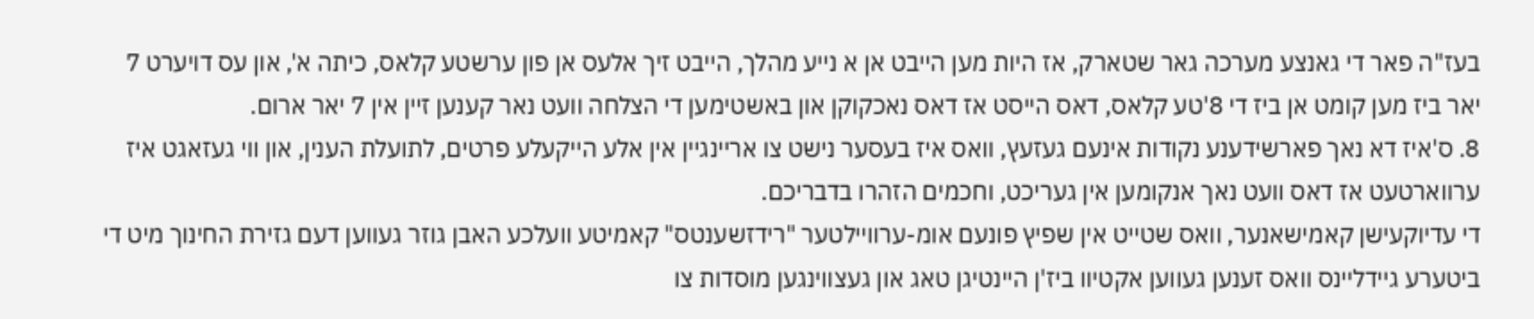בעז"ה פאר די גאנצע מערכה גאר שטארק, אז היות מען הייבט אן א נייע מהלך, הייבט זיך אלעס אן פון ערשטע קלאס, כיתה א', און עס דויערט 7 יאר ביז מען קומט אן ביז די 8'טע קלאס, דאס הייסט אז דאס נאכקוקן און באשטימען די הצלחה וועט נאר קענען זיין אין 7 יאר ארום.
8. ס'איז דא נאך פארשידענע נקודות אינעם געזעץ, וואס איז בעסער נישט צו אריינגיין אין אלע הייקעלע פרטים, לתועלת הענין, און ווי געזאגט איז ערווארטעט אז דאס וועט נאך אנקומען אין געריכט, וחכמים הזהרו בדבריכם.
די עדיוקעישן קאמישאנער, וואס שטייט אין שפיץ פונעם אומ-ערוויילטער "רידזשענטס" קאמיטע וועלכע האבן גוזר געווען דעם גזירת החינוך מיט די ביטערע גיידליינס וואס זענען געווען אקטיוו ביז'ן היינטיגן טאג און געצווינגען מוסדות צו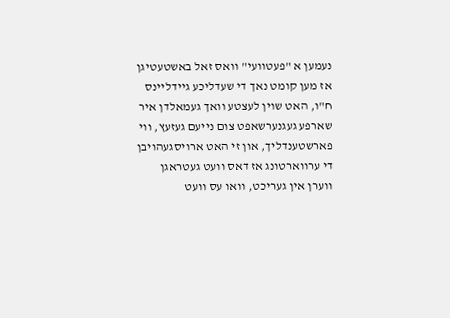נעמען א "פעטוועי" וואס זאל באשטעטיגן אז מען קומט נאך די שעדליכע גיידליינס ח"ו, האט שוין לעצטע וואך געמאלדן איר שארפע געגנערשאפט צום נייעם געזעץ, ווי פארשטענדליך, און זי האט ארויסגעהויבן די ערווארטונג אז דאס וועט געטראגן ווערן אין געריכט, וואו עס וועט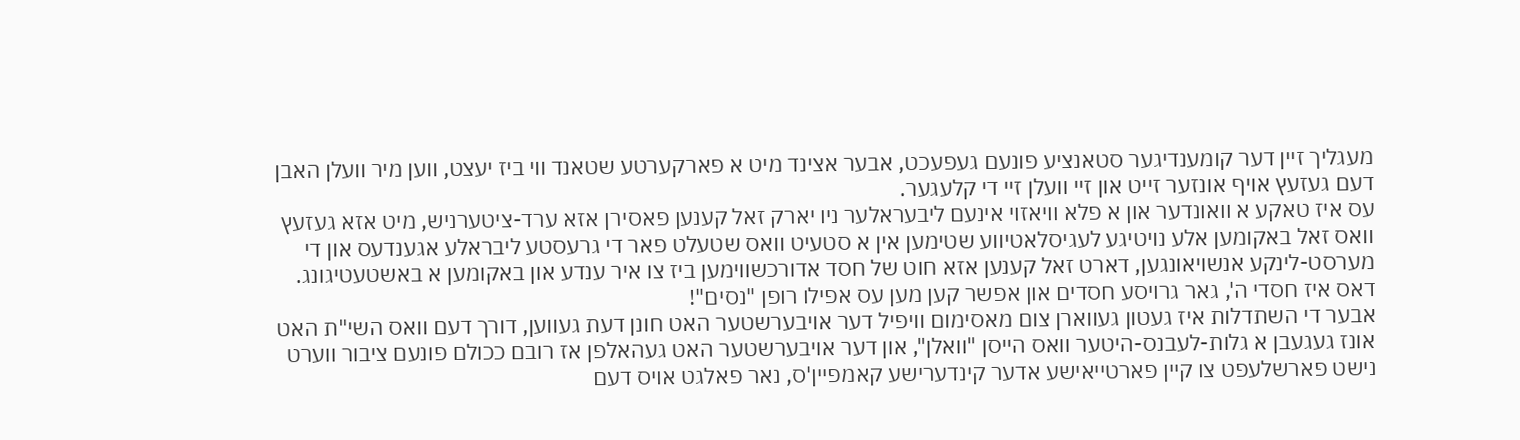מעגליך זיין דער קומענדיגער סטאנציע פונעם געפעכט, אבער אצינד מיט א פארקערטע שטאנד ווי ביז יעצט, ווען מיר וועלן האבן דעם געזעץ אויף אונזער זייט און זיי וועלן זיי די קלעגער.
עס איז טאקע א וואונדער און א פלא וויאזוי אינעם ליבעראלער ניו יארק זאל קענען פאסירן אזא ערד-ציטערניש, מיט אזא געזעץ וואס זאל באקומען אלע נויטיגע לעגיסלאטיווע שטימען אין א סטעיט וואס שטעלט פאר די גרעסטע ליבראלע אגענדעס און די מערסט-לינקע אנשויאונגען, דארט זאל קענען אזא חוט של חסד אדורכשווימען ביז צו איר ענדע און באקומען א באשטעטיגונג.
דאס איז חסדי ה', גאר גרויסע חסדים און אפשר קען מען עס אפילו רופן "נסים"!
אבער די השתדלות איז געטון געווארן צום מאסימום וויפיל דער אויבערשטער האט חונן דעת געווען, דורך דעם וואס השי"ת האט אונז געגעבן א גלות-לעבנס-היטער וואס הייסן "וואלן", און דער אויבערשטער האט געהאלפן אז רובם ככולם פונעם ציבור ווערט נישט פארשלעפט צו קיין פארטייאישע אדער קינדערישע קאמפיין'ס, נאר פאלגט אויס דעם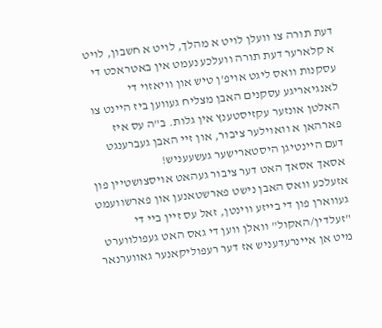דעת תורה צו וועלן לויט א מהלך, לויט א חשבון, לויט א קלארער דעת תורה וועלכע נעמט אין באטראכט די עסקנות וואס ליגט אויפ'ן טיש און וויאזוי די לאנגיאריגע עסקנים האבן מצליח געווען ביז היינט צו האלטן אונזער עקזיסטענץ אין גלות. ב"ה עס איז פארהאן א וואוילער ציבור, און זיי האבן געברענגט דעם היינטיגן היסטארישער געשעעניש!
אסאך אסאך האט דער ציבור געהאט אויסצושטיין פון אזעלכע וואס האבן נישט פארשטאנען און פארשוועמט געווארן פון די בייזע ווינטן, זאל עס זיין ביי די "זעלדין/האקול" וואלן ווען די גאס האט געפולווערט מיט אן איינרעדעניש אז דער רעפוליקאנער גאווערנאר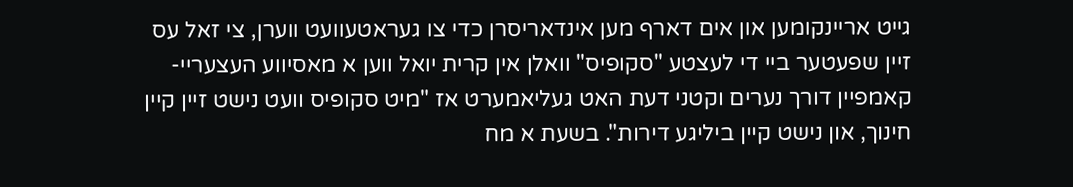גייט אריינקומען און אים דארף מען אינדאריסרן כדי צו געראטעוועט ווערן, צי זאל עס זיין שפעטער ביי די לעצטע "סקופיס" וואלן אין קרית יואל ווען א מאסיווע העצעריי-קאמפיין דורך נערים וקטני דעת האט געליאמערט אז "מיט סקופיס וועט נישט זיין קיין חינוך, און נישט קיין ביליגע דירות". בשעת א מח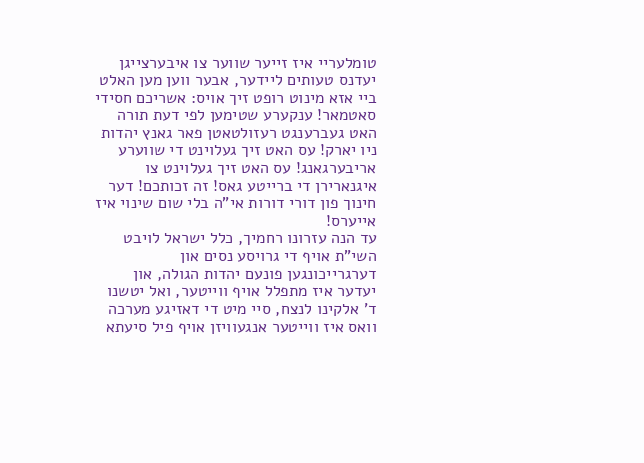טומלעריי איז זייער שווער צו איבערצייגן יעדנס טעותים ליידער, אבער ווען מען האלט ביי אזא מינוט רופט זיך אויס: אשריכם חסידי סאטמאר! ענקערע שטימען לפי דעת תורה האט געברענגט רעזולטאטן פאר גאנץ יהדות ניו יארק! עס האט זיך געלוינט די שווערע אריבערגאנג! עס האט זיך געלוינט צו איגנארירן די ברייטע גאס! זה זכותכם! דער חינוך פון דורי דורות אי"ה בלי שום שינוי איז אייערס!
עד הנה עזרונו רחמיך, כלל ישראל לויבט השי"ת אויף די גרויסע נסים און דערגרייכונגען פונעם יהדות הגולה, און יעדער איז מתפלל אויף ווייטער, ואל יטשנו ד' אלקינו לנצח, סיי מיט די דאזיגע מערכה וואס איז ווייטער אנגעוויזן אויף פיל סיעתא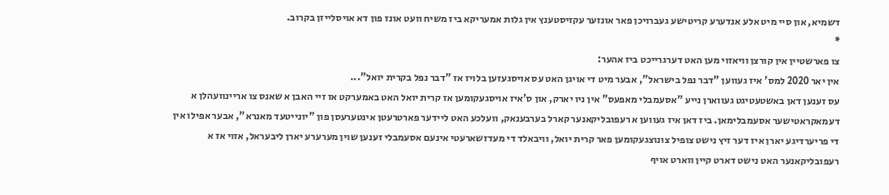דשמיא, און סיי מיט אלע אנדערע קריטישע געברויכן פאר אונזער עקזיסטענץ אין גלות אמעריקא ביז משיח וועט אונז פון דא אויסלייזן בקרוב.
*
צו פארשטיין אין קורצן וויאזוי מען האט דערגרייכט ביז אהער:
אין יאר 2020 למס' איז געווען "דבר נפל בישראל", אבער מיט די אויגן האט עס אויסגעזען בלויז אז "דבר נפל בקרית יואל"...
עס זענען דאן באשטעטיגט געווארן נייע "אסעמבלי מאפעס" אין ניו יארק, און ס'איז אויסגעקומען אז קרית יואל האט באמערקט אז זיי האבן א שאנס צו אריינוועהלן א דעמאקראטישער אסעמבלימאן. ביז דאן איז געווען א רעפובליקאנער קארל בערבענאק, וועלכע האט ליידער פארטרעטן אינטערעסן פון "יונייטעד מאנרא", אבער אפילו אין די פריערדיגע יארן איז דער זיץ נישט צופיל צונוצגעקומען פאר קרית יואל, וויבאלד די מעדזשארעטי אינעם אסעמבלי זענען שוין מערערע יארן ליבעראל, אזוי אז א רעפובליקאנער האט נישט דארט קיין ווארט אויף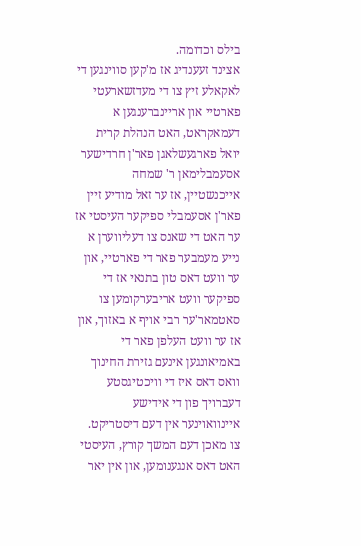בילס וכדומה.
אצינד זעענדיג אז מ'קען סווינגען די לאקאלע זיץ צו די מעדזשארעטי פארטיי און אריינברענגען א דעמאקראט, האט הנהלת קרית יואל פארגעשלאגן פאר'ן חרדישער אסעמבלימאן ר' שמחה אייכנשטיין, אז ער זאל מודיע זיין פאר'ן אסעמבלי ספיקער העיסטי אז ער האט די שאנס צו דעליווערן א נייע מעמבער פאר די פארטיי, און ער וועט דאס טון בתנאי אז די ספיקער וועט אריבערקומען צו סאטמאר'ער רבי אויף א באזוך, און אז ער וועט העלפן פאר די באמיאונגען אינעם גזירת החינוך וואס דאס איז די וויכטיגסטע דעברויך פון די אידישע איינוואוינער אין דעם דיסטריקט.
צו מאכן דעם המשך קורץ, העיסטי האט דאס אנגענומען, און אין יאר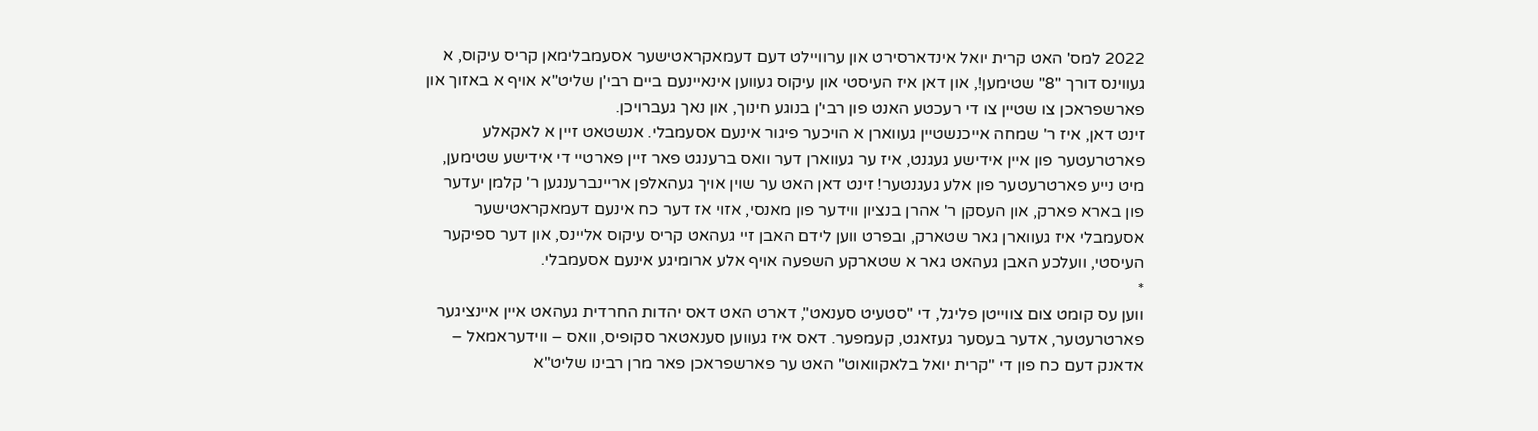2022 למס' האט קרית יואל אינדארסירט און ערוויילט דעם דעמאקראטישער אסעמבלימאן קריס עיקוס, א געווינס דורך "8" שטימען!, און דאן איז העיסטי און עיקוס געווען אינאיינעם ביים רבי'ן שליט"א אויף א באזוך און פארשפראכן צו שטיין צו די רעכטע האנט פון רבי'ן בנוגע חינוך, און נאך געברויכן.
זינט דאן, איז ר' שמחה אייכנשטיין געווארן א הויכער פיגור אינעם אסעמבלי. אנשטאט זיין א לאקאלע פארטרעטער פון איין אידישע געגנט, איז ער געווארן דער וואס ברענגט פאר זיין פארטיי די אידישע שטימען, מיט נייע פארטרעטער פון אלע געגנטער! זינט דאן האט ער שוין אויך געהאלפן אריינברענגען ר' קלמן יעדער פון בארא פארק, און העסקן ר' אהרן בנציון ווידער פון מאנסי, אזוי אז דער כח אינעם דעמאקראטישער אסעמבלי איז געווארן גאר שטארק, ובפרט ווען לידם האבן זיי געהאט קריס עיקוס אליינס, און דער ספיקער העיסטי, וועלכע האבן געהאט גאר א שטארקע השפעה אויף אלע ארומיגע אינעם אסעמבלי.
*
ווען עס קומט צום צווייטן פליגל, די "סטעיט סענאט", דארט האט דאס יהדות החרדית געהאט איין איינציגער פארטרעטער, אדער בעסער געזאגט, קעמפער. דאס איז געווען סענאטאר סקופיס, וואס – ווידעראמאל – אדאנק דעם כח פון די "קרית יואל בלאקוואוט" האט ער פארשפראכן פאר מרן רבינו שליט"א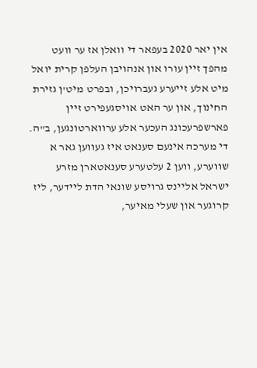אין יאר 2020 בעפאר די וואלן אז ער וועט מהפך זיין עורו און אנהויבן העלפן קרית יואל מיט אלע זייערע געברויכן, ובפרט מיט'ן גזירת החינוך, און ער האט אויסגעפירט זיין פארשפרעכונג העכער אלע ערווארטונגען, ב"ה.
די מערכה אינעם סענאט איז געווען גאר א שווערע, ווען 2 עלטערע סענאטארן מזרע ישראל אליינס גרויסע שונאי הדת ליידער, ליז קרוגער און שעלי מאיער,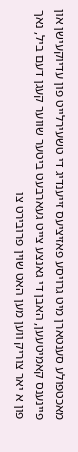מאכטפולע סענטארן מיט גרויסע פאזיציעס זייענדיג די טשעירלייט פון עדיוקעישן און פיינענס קאמיטעען, האבן די גאנצע צייט געארבעט ביטער שווער קעגן דעם ביל, נאך פון א יאר צוריק ווען מען האט שוין פרובירט צו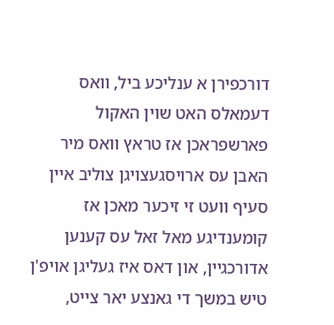דורכפירן א ענליכע ביל, וואס דעמאלס האט שוין האקול פארשפראכן אז טראץ וואס מיר האבן עס ארויסגעצויגן צוליב איין סעיף וועט זי זיכער מאכן אז קומענדיגע מאל זאל עס קענען אדורכגיין, און דאס איז געליגן אויפ'ן טיש במשך די גאנצע יאר צייט,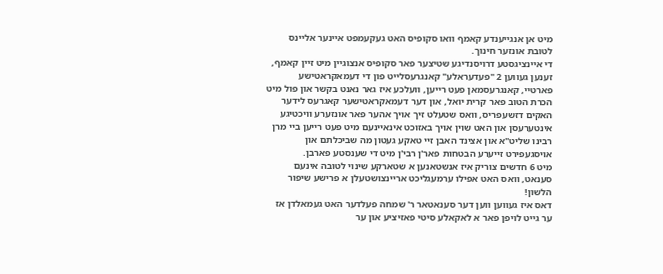מיט אן אנגייענדע קאמף וואו סקופיס האט געקעמפט איינער אליינס לטובת אונזער חינוך.
די איינציגסטע דרויסנדיגע שטיצער פאר סקופיס אנצוגיין מיט זיין קאמף, זענען געווען 2 "פעדעראלע" קאנגרעסלייט פון די דעמאקראטישע פארטיי, קאנגרעסמאן פעט רייען, וועלכע איז גאר נאנט בקשר און פול מיט הכרת הטוב פאר קרית יואל, און דער דעמאקראטישער קאגרעס לידער האקים דזשעפריס, וואס שטעלט זיך אויך אהער פאר אונזערע וויכטיגע אינטערעסן און האט שוין אויך באזוכט אינאיינעם מיט פעט רייען ביי מרן רבינו שליט"א און אצינד האבן זיי טאקע געטון מה שביכלתם און אויסגעפירט זייערע הבטחות פאר'ן רבי'ן מיט די שענסטע פארבן.
מיט 6 חדשים צוריק איז אנשטאנען א שטארקע שינוי לטובה אינעם סענאט, וואס האט אפילו ערמעגליכט אריינצושטעלן א פרישע שיפור הלשון!
דאס איז געווען ווען דער סענאטאר ר' שמחה פעלדער האט געמאלדן אז ער גייט לויפן פאר א לאקאלע סיטי פאזיציע און ער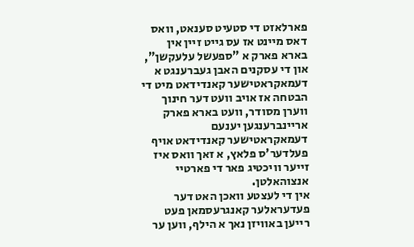פארלאזט די סטעיט סענאט, וואס דאס מיינט אז עס גייט זיין אין בארא פארק א "ספעשל עלעקשן", און די עסקנים האבן געברענגט א דעמאקראטישער קאנדידאט מיט די הבטחה אז אויב וועט דער חינוך ווערן מסודר, וועט בארא פארק אריינברענגען יענעם דעמאקראטישער קאנדידאט אויף פעלדער'ס פלאץ, א זאך וואס איז זייער וויכטיג פאר די פארטיי אנצוהאלטן.
אין די לעצטע וואכן האט דער פעדעראלער קאנגרעסמאן פעט רייען באוויזן נאך א הילף, ווען ער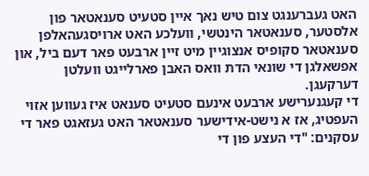האט געברענגט צום טיש נאך איין סטעיט סענאטאר פון אלסטער, סענאטאר הינטשי, וועלכע האט ארויסגעהאלפן סענאטאר סקופיס אנצוגיין מיט זיין ארבעט פאר דעם ביל, און אפשאלגן די שונאי הדת וואס האבן פארלייגט וועלטן דערקעגן.
די קעגנערישע ארבעט אינעם סטעיט סענאט איז געווען אזוי העפטיג, אז א נישט-אידישער סענאטאר האט געזאגט פאר די עסקנים: "די העצע פון די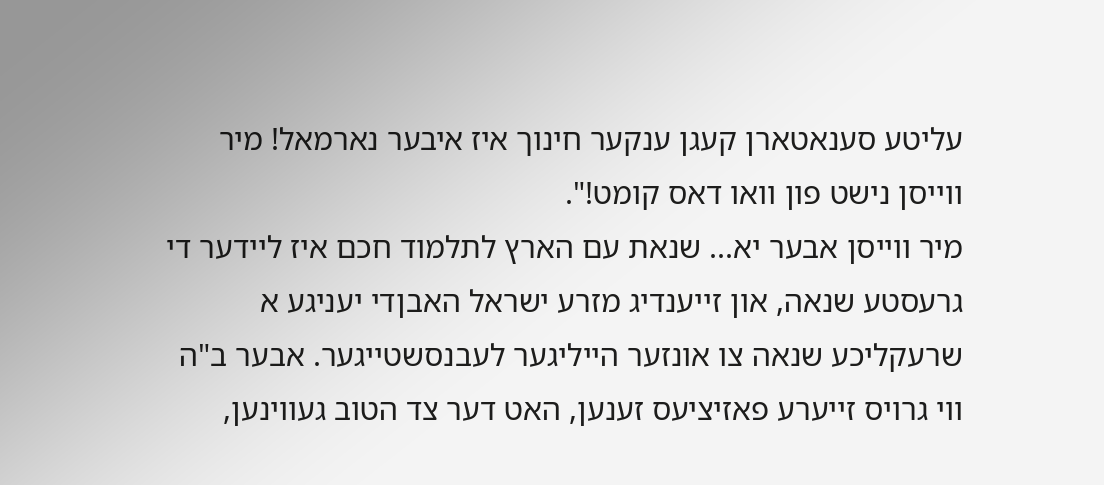עליטע סענאטארן קעגן ענקער חינוך איז איבער נארמאל! מיר ווייסן נישט פון וואו דאס קומט!".
מיר ווייסן אבער יא... שנאת עם הארץ לתלמוד חכם איז ליידער די גרעסטע שנאה, און זייענדיג מזרע ישראל האבןדי יעניגע א שרעקליכע שנאה צו אונזער הייליגער לעבנסשטייגער. אבער ב"ה ווי גרויס זייערע פאזיציעס זענען, האט דער צד הטוב געווינען,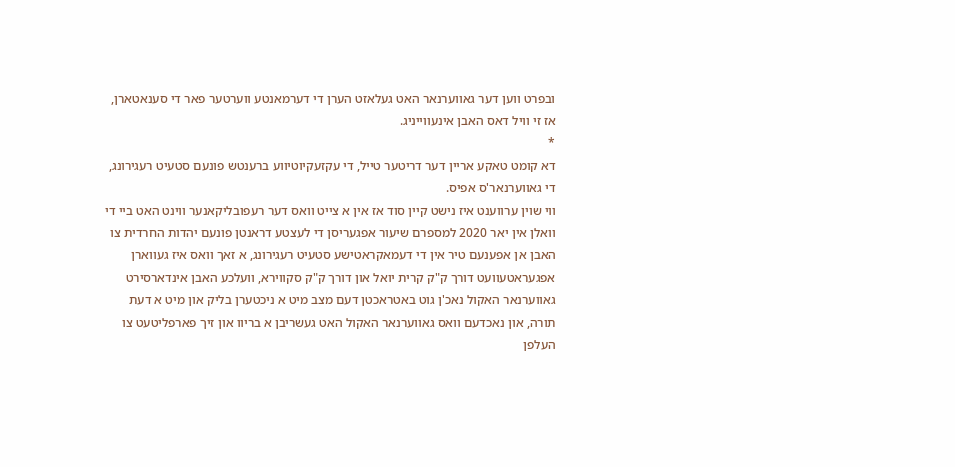ובפרט ווען דער גאווערנאר האט געלאזט הערן די דערמאנטע ווערטער פאר די סענאטארן, אז זי וויל דאס האבן אינעווייניג.
*
דא קומט טאקע אריין דער דריטער טייל, די עקזעקיוטיווע ברענטש פונעם סטעיט רעגירונג, די גאווערנאר'ס אפיס.
ווי שוין ערווענט איז נישט קיין סוד אז אין א צייט וואס דער רעפובליקאנער ווינט האט ביי די וואלן אין יאר 2020 למספרם שיעור אפגעריסן די לעצטע דראנטן פונעם יהדות החרדית צו האבן אן אפענעם טיר אין די דעמאקראטישע סטעיט רעגירונג, א זאך וואס איז געווארן אפגעראטעוועט דורך ק"ק קרית יואל און דורך ק"ק סקווירא, וועלכע האבן אינדארסירט גאווערנאר האקול נאכ'ן גוט באטראכטן דעם מצב מיט א ניכטערן בליק און מיט א דעת תורה, און נאכדעם וואס גאווערנאר האקול האט געשריבן א בריוו און זיך פארפליטעט צו העלפן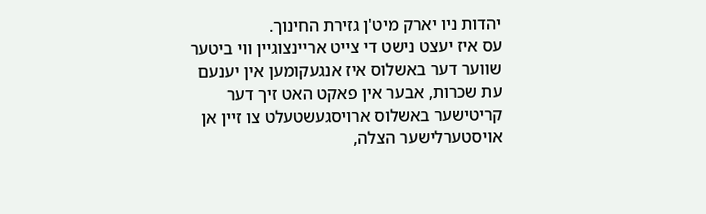יהדות ניו יארק מיט'ן גזירת החינוך.
עס איז יעצט נישט די צייט אריינצוגיין ווי ביטער שווער דער באשלוס איז אנגעקומען אין יענעם עת שכרות, אבער אין פאקט האט זיך דער קריטישער באשלוס ארויסגעשטעלט צו זיין אן אויסטערלישער הצלה,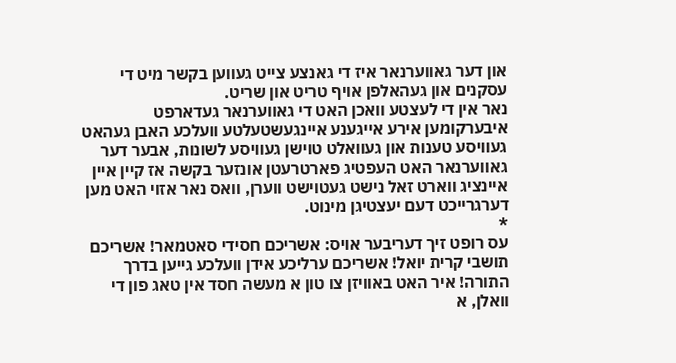און דער גאווערנאר איז די גאנצע צייט געווען בקשר מיט די עסקנים און געהאלפן אויף טריט און שריט.
נאר אין די לעצטע וואכן האט די גאווערנאר געדארפט איבערקומען אירע אייגענע איינגעשטעלטע וועלכע האבן געהאט געוויסע טענות און געוואלט טוישן געוויסע לשונות, אבער דער גאווערנאר האט העפטיג פארטרעטן אונזער בקשה אז קיין איין איינציג ווארט זאל נישט געטוישט ווערן, וואס נאר אזוי האט מען דערגרייכט דעם יעצטיגן מינוט.
*
עס רופט זיך דעריבער אויס: אשריכם חסידי סאטמאר! אשריכם תושבי קרית יואל! אשריכם ערליכע אידן וועלכע גייען בדרך התורה! איר האט באוויזן צו טון א מעשה חסד אין טאג פון די וואלן, א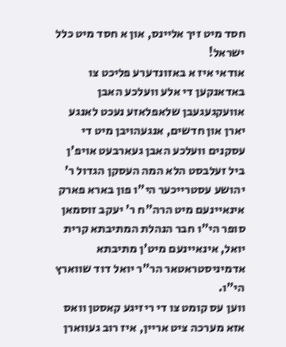חסד מיט זיך אליינס, און א חסד מיט כלל ישראל!
אודאי איז א באזונדערע פליכט צו באדאנקען די אלע וועלכע האבן אוועקגעגעבן שלאפלאזע נעכט לאנגע יארן און חדשים, אנגעהויבן מיט די עסקנים וועלכע האבן געארבעט אויפ'ן ביל זעלבסט הלא המה העסקן הגדול ר' יהושע עסטרייכער הי"ו פון בארא פארק אינאיינעם מיט הרה"ח ר' יעקב זוסמאן סופר הי"ו חבר הנהלת המתיבתא קרית יואל, אינאיינעם מיט'ן מתיבתא אדמיניסטראטאר הר"ר יואל דוד שווארץ הי"ו.
ווען עס קומט צו די ריזיגע קאסטן וואס אזא מערכה ציט אריין, איז רוב געווארן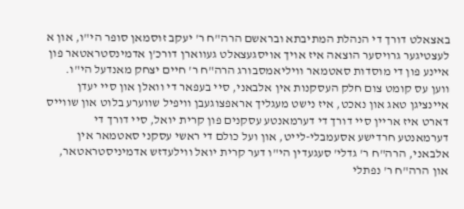באצאלט דורך די הנהלת המתיבתא ובראשם הרה"ח ר' יעקב זוסמאן סופר הי"ו, און א לעצטיגער גרויסער הוצאה איז אויך אויסגעצאלט געווארן דורכ'ן אדמינסטראטאר פון איינע פון די מוסדות סאטמאר וויליאמסבורג הרה"ח ר' חיים יצחק מאנדעל הי"ו.
ווען עס קומט צום חלק העסקנות אין אלבאני, סיי בעפאר די וואלן און סיי יעדן איינציגן טאג און נאכט, איז נישט מעגליך אראפצוגעבן וויפיל שווערע בלוט און שווייס דארט איז אריין סיי דורך די דערמאנטע עסקנים פון קרית יואל, סיי דורך די דערמאנטע חרדישע אסעמבלי-לייט, און ועל כולם די ראשי עסקני סאטמאר אין אלבאני, הרה"ח ר' גדלי' סעגעדין הי"ו דער קרית יואל ווילעדזש אדמיניסטראטאר, און הרה"ח ר' נפתלי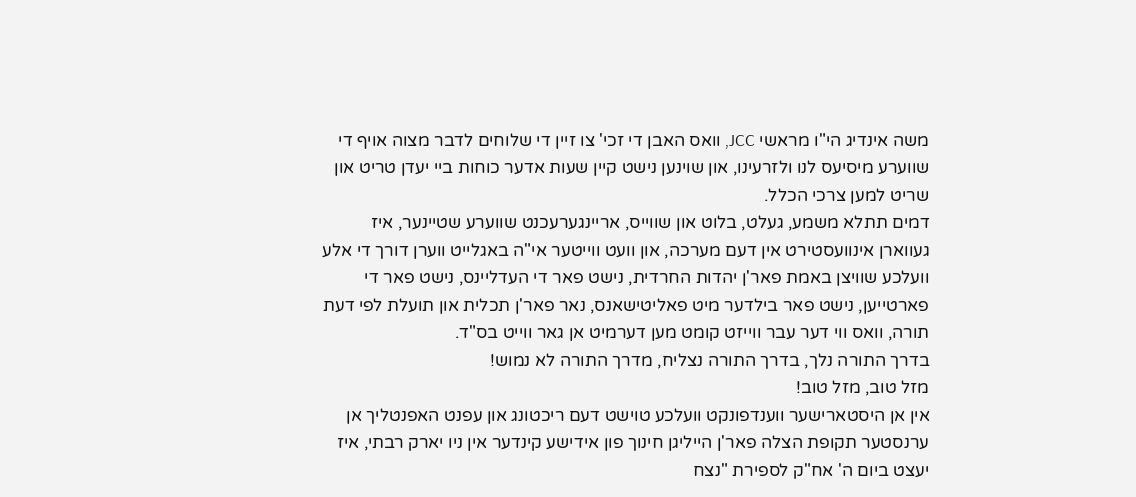משה אינדיג הי"ו מראשי JCC, וואס האבן די זכי' צו זיין די שלוחים לדבר מצוה אויף די שווערע מיסיעס לנו ולזרעינו, און שוינען נישט קיין שעות אדער כוחות ביי יעדן טריט און שריט למען צרכי הכלל.
דמים תתלא משמע, געלט, בלוט און שווייס, אריינגערעכנט שווערע שטיינער, איז געווארן אינוועסטירט אין דעם מערכה, און וועט ווייטער אי"ה באגלייט ווערן דורך די אלע וועלכע שוויצן באמת פאר'ן יהדות החרדית, נישט פאר די העדליינס, נישט פאר די פארטייען, נישט פאר בילדער מיט פאליטישאנס, נאר פאר'ן תכלית און תועלת לפי דעת תורה, וואס ווי דער עבר ווייזט קומט מען דערמיט אן גאר ווייט בס"ד.
בדרך התורה נלך, בדרך התורה נצליח, מדרך התורה לא נמוש!
מזל טוב, מזל טוב!
אין אן היסטארישער ווענדפונקט וועלכע טוישט דעם ריכטונג און עפנט האפנטליך אן ערנסטער תקופת הצלה פאר'ן הייליגן חינוך פון אידישע קינדער אין ניו יארק רבתי, איז יעצט ביום ה' אח"ק לספירת "נצח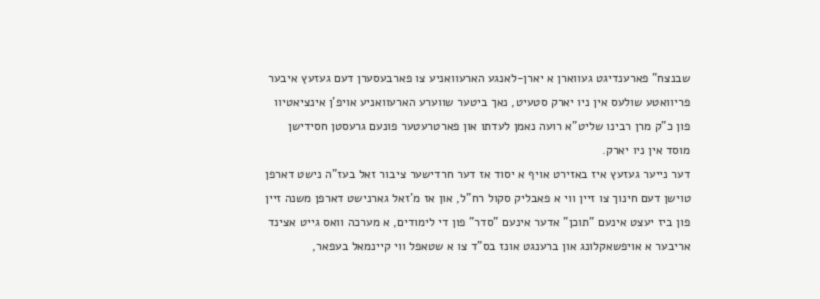שבנצח" פארענדיגט געווארן א יארן-לאנגע הארעוואניע צו פארבעסערן דעם געזעץ איבער פריוואטע שולעס אין ניו יארק סטעיט, נאך ביטער שווערע הארעוואניע אויפ'ן אינציאטיוו פון כ"ק מרן רבינו שליט"א רועה נאמן לעדתו און פארטרעטער פונעם גרעסטן חסידישן מוסד אין ניו יארק.
דער נייער געזעץ איז באזירט אויף א יסוד אז דער חרדישער ציבור זאל בעז"ה נישט דארפן טוישן דעם חינוך צו זיין ווי א פאבליק סקול רח"ל, און אז מ'זאל גארנישט דארפן משנה זיין פון ביז יעצט אינעם "תוכן" אדער אינעם "סדר" פון די לימודים, א מערכה וואס גייט אצינד אריבער א אויפשאקלונג און ברענגט אונז בס"ד צו א שטאפל ווי קיינמאל בעפאר,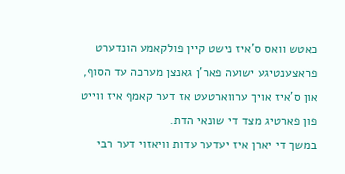כאטש וואס ס'איז נישט קיין פולקאמע הונדערט פראצענטיגע ישועה פאר'ן גאנצן מערכה עד הסוף, און ס'איז אויך ערווארטעט אז דער קאמף איז ווייט פון פארטיג מצד די שונאי הדת.
במשך די יארן איז יעדער עדות וויאזוי דער רבי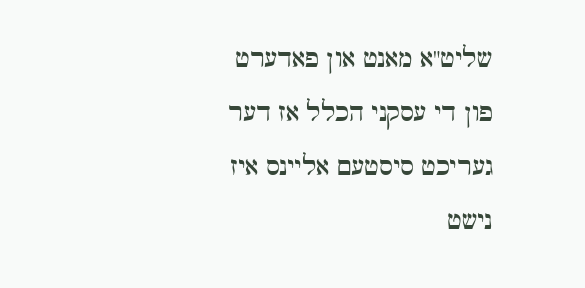שליט"א מאנט און פאדערט פון די עסקני הכלל אז דער געריכט סיסטעם אליינס איז נישט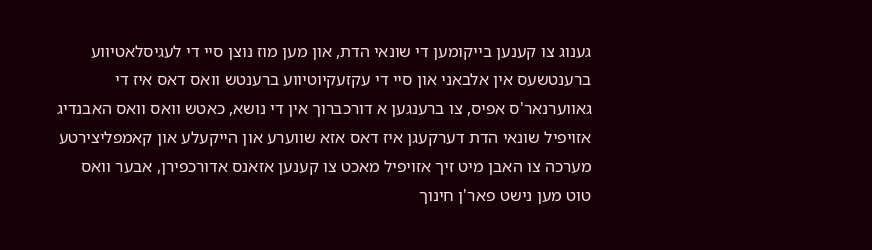גענוג צו קענען בייקומען די שונאי הדת, און מען מוז נוצן סיי די לעגיסלאטיווע ברענטשעס אין אלבאני און סיי די עקזעקיוטיווע ברענטש וואס דאס איז די גאווערנאר'ס אפיס, צו ברענגען א דורכברוך אין די נושא, כאטש וואס וואס האבנדיג אזויפיל שונאי הדת דערקעגן איז דאס אזא שווערע און הייקעלע און קאמפליצירטע מערכה צו האבן מיט זיך אזויפיל מאכט צו קענען אזאנס אדורכפירן, אבער וואס טוט מען נישט פאר'ן חינוך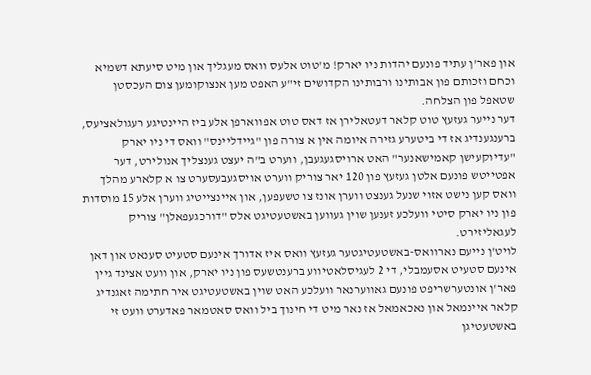און פאר'ן עתיד פונעם יהדות ניו יארק! מ'טוט אלעס וואס מעגליך און מיט סיעתא דשמיא וכחם וזכותם פון אבותינו ורבותינו הקדושים זי"ע האפט מען אנצוקומען צום העכסטן שטאפל פון הצלחה.
דער נייער געזעץ טוט קלאר דעטאלירן אז דאס טוט אפווארפן אלע ביז היינטיגע רעגולאציעס, ברענגענדיג אז די ביטערע גזירה איומה אין א צורה פון "גיידליינס" וואס די ניו יארק "עדיוקעישן קאמישאנער" האט ארויסגעגעבן, ווערט ב"ה יעצט גענצליך אנולירט, דער אפטייטש פונעם אלטן געזעץ פון 120 יאר צוריק ווערט אויסגעבעסערט צו א קלארע מהלך וואס קען נישט אזוי שנעל גענצט ווערן אונז צו טשעפען, און איינצייטיג ווערן אלע 15 מוסדות פון ניו יארק סיטי וועלכע זענען שוין געווען באשטעטיגט אלס "דורכגעפאלן" צוריק לעגאליזירט.
לויט'ן נייעם נארוואס-באשטעטיגטער געזעץ וואס איז אדורך אינעם סטעיט סענאט און דאן אינעם סטעיט אסעמבלי, די 2 לעגיסלאטיווע ברענטשעס פון ניו יארק, און וועט אצינד גיין פאר'ן אונטערשריפט פונעם גאווערנאר וועלכע האט שוין באשטעטיגט איר חתימה זאגנדיג קלאר איינמאל און נאכאמאל אז נאר מיט די חינוך ביל וואס סאטמאר פאדערט וועט זי באשטעטיגן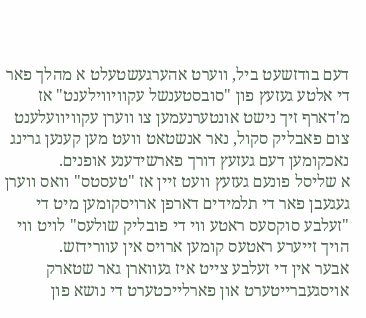דעם בודזשעט ביל, ווערט אהערגעשטעלט א מהלך פאר די אלטע געזעץ פון "סובסטענשל עקוויווילענט" אז מ'דארף זיך נישט אונטערנעמען צו ווערן עקוויוועלענט צום פאבליק סקול, נאר אנשטאט וועט מען קענען גרינג נאכקומען דעם געזעץ דורך פארשידענע אופנים.
א שליסל פונעם געזעץ וועט זיין אז "טעסטס" וואס ווערן געגעבן פאר די תלמידים דארפן ארויסקומען מיט די "זעלבע סוקסעס ראטע ווי די פובליק שולעס" לויט ווי הויך זייערע ראטעס קומען ארויס אין עוורידזש.
אבער אין די זעלבע צייט איז געווארן גאר שטארק אויסגעברייטערט און פארלייכטערט די נושא פון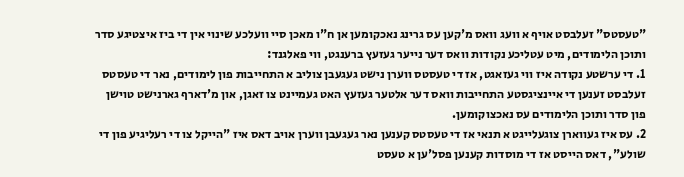"טעסטס" זעלבסט אויף א וועג וואס מ'קען עס גרינג נאכקומען אן ח"ו מאכן סיי וועלכע שינוי אין די ביז איצטיגע סדר ותוכן הלימודים, מיט עטליכע נקודות וואס דער נייער געזעץ ברענגט, ווי פאלגנד:
1. די ערשטע נקודה איז ווי געזאגט, אז די טעסטס ווערן נישט געגעבן צוליב א התחייבות פון לימודים, נאר די טעסטס זעלבסט זענען די איינציגסטע התחייבות וואס דער אלטער געזעץ האט געמיינט צו זאגן, און מ'דארף גארנישט טוישן פון סדר ותוכן הלימודים עס נאכצוקומען.
2. עס איז געווארן צוגעלייגט א תנאי אז די טעסטס קענען נאר געגעבן ווערן אויב דאס איז "הייקל צו די רעליגיע פון די שולע", דאס הייסט אז די מוסדות קענען פסל'ען א טעסט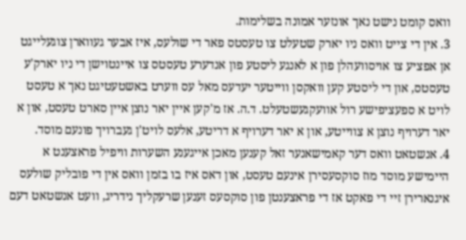וואס קומט נישט נאך אונזער אמונה בשלימות.
3. אין די צייט וואס ניו יארק שטעלט צו טעסטס פאר די שולעס, איז אבער געווארן צוגעלייגט אן אפציע צו אויסוועהלן פון א לאנגע ליסטע פון אנדערע טעסטס צו איינטוישן די ניו יארק'ע טעסטס, און די ליסטע קען וואקסן ווייטער יעדעס מאל עס ווערט באשטעטיגט נאך א טעסט לויט א ספעציפישע רול אוועקגעשטעלט. ד.ה. אז מ'קען איין יאר נוצן איין סארט טעסט, און א יאר דערויף נוצן א צווייטע, און א יאר דערויף א דריטע, אלעס לויט'ן געברויך פונעם מוסד.
4. אנשטאט וואס דער קאמישאנער זאל קענען מאכן אייגענע השערות וויפיל פראצענט א היימישע מוסד מוז סוקסעסירן אינעם טעסט, און דאס איז בו בזמן וואס אין די פובליק שולעס איגנארירן זיי די פאקט אז די פראצענטן פון סוקסעס זענען שרעקליך נידריג, וועט אנשטאט דעם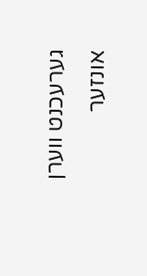גערעכנט ווערן אונזער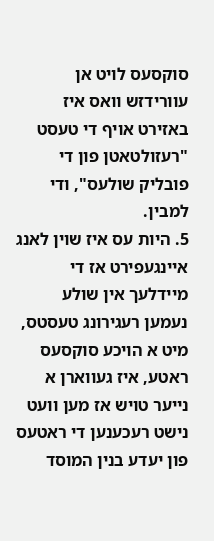סוקסעס לויט אן עוורידזש וואס איז באזירט אויף די טעסט "רעזולטאטן פון די פובליק שולעס", ודי למבין.
5. היות עס איז שוין לאנג איינגעפירט אז די מיידלעך אין שולע נעמען רעגירונג טעסטס, מיט א הויכע סוקסעס ראטע, איז געווארן א נייער טויש אז מען וועט נישט רעכענען די ראטעס פון יעדע בנין המוסד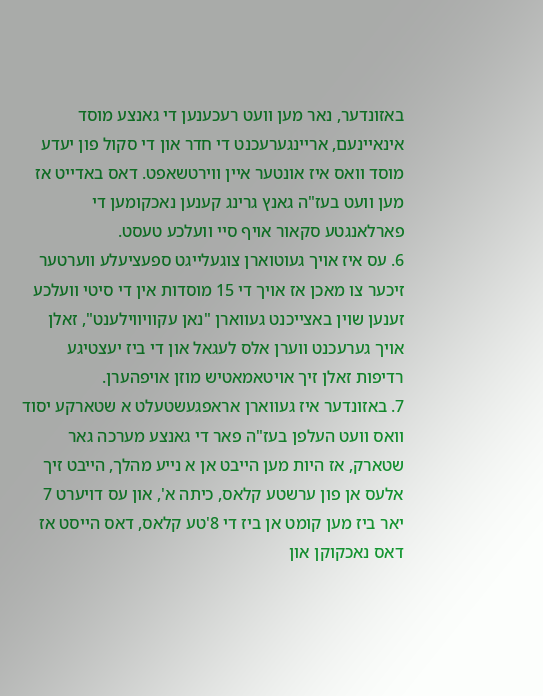באזונדער, נאר מען וועט רעכענען די גאנצע מוסד אינאיינעם, אריינגערעכנט די חדר און די סקול פון יעדע מוסד וואס איז אונטער איין ווירטשאפט. דאס באדייט אז מען וועט בעז"ה גאנץ גרינג קענען נאכקומען די פארלאנגטע סקאור אויף סיי וועלכע טעסט.
6. עס איז אויך געוטוארן צוגעלייגט ספעציעלע ווערטער זיכער צו מאכן אז אויך די 15 מוסדות אין די סיטי וועלכע זענען שוין באצייכנט געווארן "נאן עקוויווילענט", זאלן אויך גערעכנט ווערן אלס לעגאל און די ביז יעצטיגע רדיפות זאלן זיך אויטאמאטיש מוזן אויפהערן.
7. באזונדער איז געווארן אראפגעשטעלט א שטארקע יסוד וואס וועט העלפן בעז"ה פאר די גאנצע מערכה גאר שטארק, אז היות מען הייבט אן א נייע מהלך, הייבט זיך אלעס אן פון ערשטע קלאס, כיתה א', און עס דויערט 7 יאר ביז מען קומט אן ביז די 8'טע קלאס, דאס הייסט אז דאס נאכקוקן און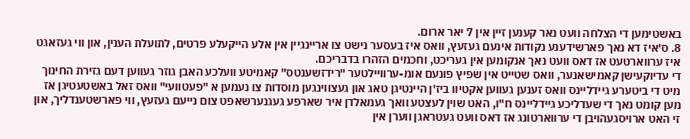באשטימען די הצלחה וועט נאר קענען זיין אין 7 יאר ארום.
8. ס'איז דא נאך פארשידענע נקודות אינעם געזעץ, וואס איז בעסער נישט צו אריינגיין אין אלע הייקעלע פרטים, לתועלת הענין, און ווי געזאגט איז ערווארטעט אז דאס וועט נאך אנקומען אין געריכט, וחכמים הזהרו בדבריכם.
די עדיוקעישן קאמישאנער, וואס שטייט אין שפיץ פונעם אומ-ערוויילטער "רידזשענטס" קאמיטע וועלכע האבן גוזר געווען דעם גזירת החינוך מיט די ביטערע גיידליינס וואס זענען געווען אקטיוו ביז'ן היינטיגן טאג און געצווינגען מוסדות צו נעמען א "פעטוועי" וואס זאל באשטעטיגן אז מען קומט נאך די שעדליכע גיידליינס ח"ו, האט שוין לעצטע וואך געמאלדן איר שארפע געגנערשאפט צום נייעם געזעץ, ווי פארשטענדליך, און זי האט ארויסגעהויבן די ערווארטונג אז דאס וועט געטראגן ווערן אין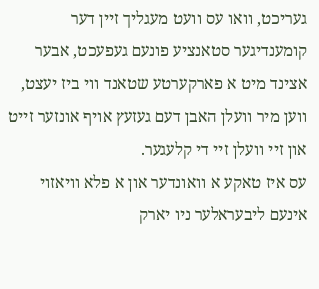געריכט, וואו עס וועט מעגליך זיין דער קומענדיגער סטאנציע פונעם געפעכט, אבער אצינד מיט א פארקערטע שטאנד ווי ביז יעצט, ווען מיר וועלן האבן דעם געזעץ אויף אונזער זייט און זיי וועלן זיי די קלעגער.
עס איז טאקע א וואונדער און א פלא וויאזוי אינעם ליבעראלער ניו יארק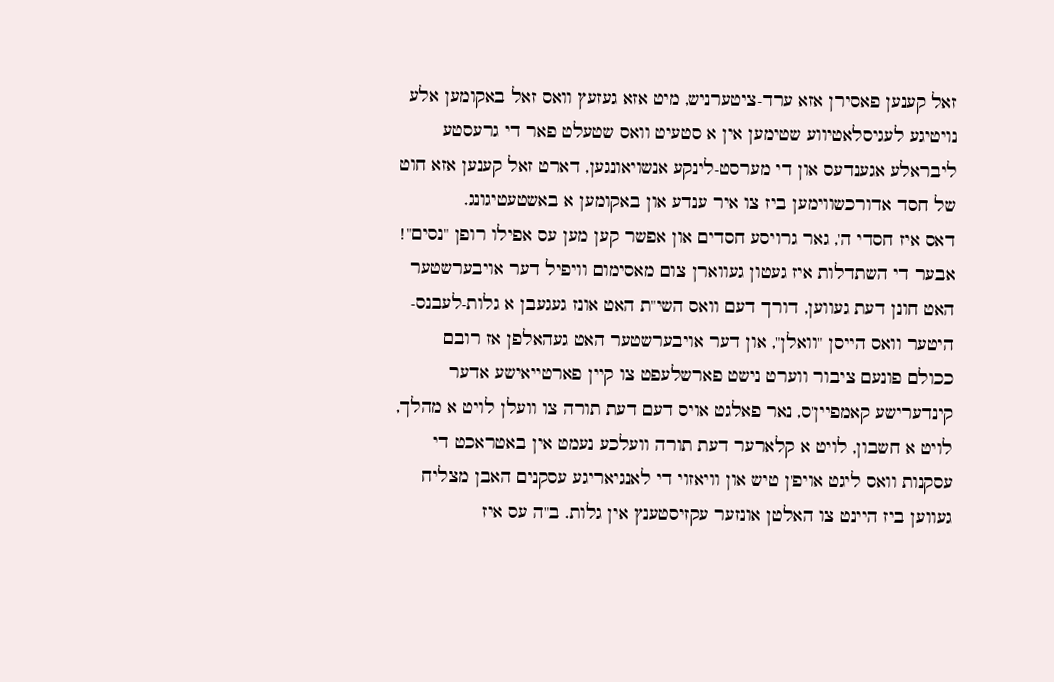זאל קענען פאסירן אזא ערד-ציטערניש, מיט אזא געזעץ וואס זאל באקומען אלע נויטיגע לעגיסלאטיווע שטימען אין א סטעיט וואס שטעלט פאר די גרעסטע ליבראלע אגענדעס און די מערסט-לינקע אנשויאונגען, דארט זאל קענען אזא חוט של חסד אדורכשווימען ביז צו איר ענדע און באקומען א באשטעטיגונג.
דאס איז חסדי ה', גאר גרויסע חסדים און אפשר קען מען עס אפילו רופן "נסים"!
אבער די השתדלות איז געטון געווארן צום מאסימום וויפיל דער אויבערשטער האט חונן דעת געווען, דורך דעם וואס השי"ת האט אונז געגעבן א גלות-לעבנס-היטער וואס הייסן "וואלן", און דער אויבערשטער האט געהאלפן אז רובם ככולם פונעם ציבור ווערט נישט פארשלעפט צו קיין פארטייאישע אדער קינדערישע קאמפיין'ס, נאר פאלגט אויס דעם דעת תורה צו וועלן לויט א מהלך, לויט א חשבון, לויט א קלארער דעת תורה וועלכע נעמט אין באטראכט די עסקנות וואס ליגט אויפ'ן טיש און וויאזוי די לאנגיאריגע עסקנים האבן מצליח געווען ביז היינט צו האלטן אונזער עקזיסטענץ אין גלות. ב"ה עס איז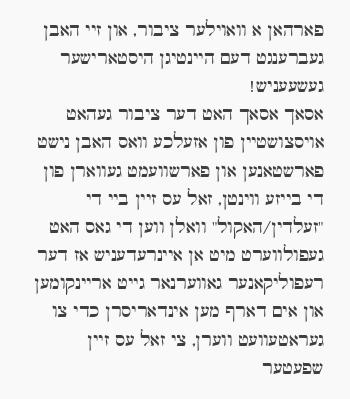פארהאן א וואוילער ציבור, און זיי האבן געברענגט דעם היינטיגן היסטארישער געשעעניש!
אסאך אסאך האט דער ציבור געהאט אויסצושטיין פון אזעלכע וואס האבן נישט פארשטאנען און פארשוועמט געווארן פון די בייזע ווינטן, זאל עס זיין ביי די "זעלדין/האקול" וואלן ווען די גאס האט געפולווערט מיט אן איינרעדעניש אז דער רעפוליקאנער גאווערנאר גייט אריינקומען און אים דארף מען אינדאריסרן כדי צו געראטעוועט ווערן, צי זאל עס זיין שפעטער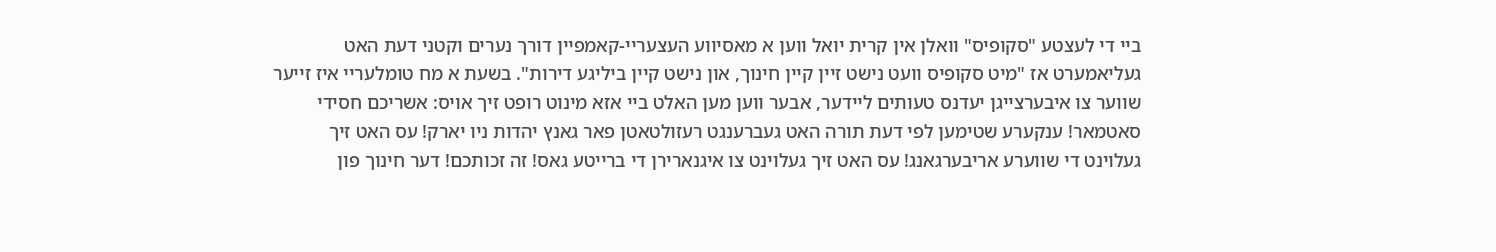ביי די לעצטע "סקופיס" וואלן אין קרית יואל ווען א מאסיווע העצעריי-קאמפיין דורך נערים וקטני דעת האט געליאמערט אז "מיט סקופיס וועט נישט זיין קיין חינוך, און נישט קיין ביליגע דירות". בשעת א מח טומלעריי איז זייער שווער צו איבערצייגן יעדנס טעותים ליידער, אבער ווען מען האלט ביי אזא מינוט רופט זיך אויס: אשריכם חסידי סאטמאר! ענקערע שטימען לפי דעת תורה האט געברענגט רעזולטאטן פאר גאנץ יהדות ניו יארק! עס האט זיך געלוינט די שווערע אריבערגאנג! עס האט זיך געלוינט צו איגנארירן די ברייטע גאס! זה זכותכם! דער חינוך פון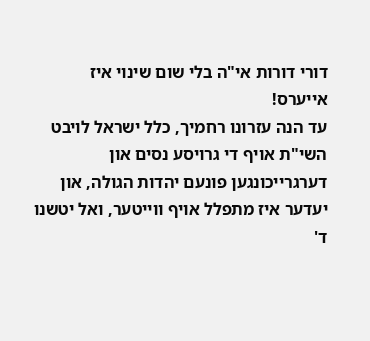דורי דורות אי"ה בלי שום שינוי איז אייערס!
עד הנה עזרונו רחמיך, כלל ישראל לויבט השי"ת אויף די גרויסע נסים און דערגרייכונגען פונעם יהדות הגולה, און יעדער איז מתפלל אויף ווייטער, ואל יטשנו ד'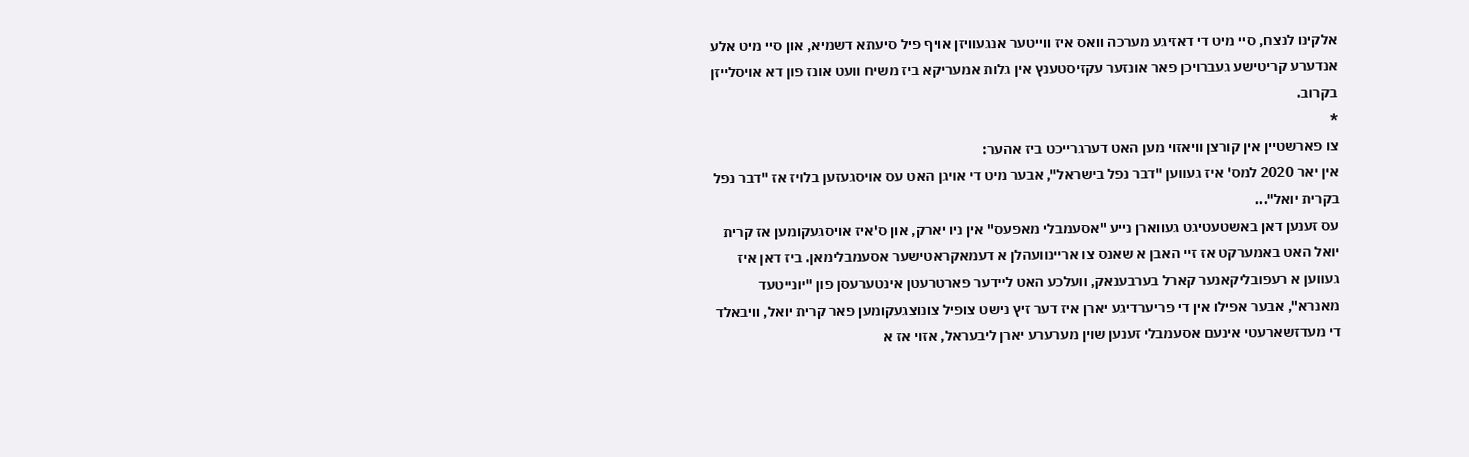אלקינו לנצח, סיי מיט די דאזיגע מערכה וואס איז ווייטער אנגעוויזן אויף פיל סיעתא דשמיא, און סיי מיט אלע אנדערע קריטישע געברויכן פאר אונזער עקזיסטענץ אין גלות אמעריקא ביז משיח וועט אונז פון דא אויסלייזן בקרוב.
*
צו פארשטיין אין קורצן וויאזוי מען האט דערגרייכט ביז אהער:
אין יאר 2020 למס' איז געווען "דבר נפל בישראל", אבער מיט די אויגן האט עס אויסגעזען בלויז אז "דבר נפל בקרית יואל"...
עס זענען דאן באשטעטיגט געווארן נייע "אסעמבלי מאפעס" אין ניו יארק, און ס'איז אויסגעקומען אז קרית יואל האט באמערקט אז זיי האבן א שאנס צו אריינוועהלן א דעמאקראטישער אסעמבלימאן. ביז דאן איז געווען א רעפובליקאנער קארל בערבענאק, וועלכע האט ליידער פארטרעטן אינטערעסן פון "יונייטעד מאנרא", אבער אפילו אין די פריערדיגע יארן איז דער זיץ נישט צופיל צונוצגעקומען פאר קרית יואל, וויבאלד די מעדזשארעטי אינעם אסעמבלי זענען שוין מערערע יארן ליבעראל, אזוי אז א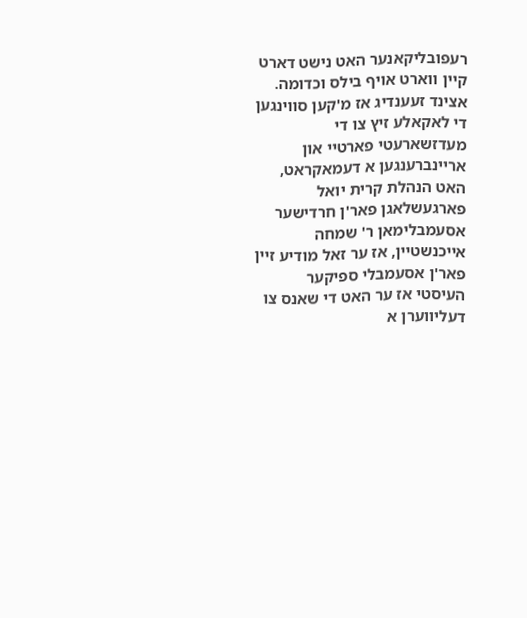רעפובליקאנער האט נישט דארט קיין ווארט אויף בילס וכדומה.
אצינד זעענדיג אז מ'קען סווינגען די לאקאלע זיץ צו די מעדזשארעטי פארטיי און אריינברענגען א דעמאקראט, האט הנהלת קרית יואל פארגעשלאגן פאר'ן חרדישער אסעמבלימאן ר' שמחה אייכנשטיין, אז ער זאל מודיע זיין פאר'ן אסעמבלי ספיקער העיסטי אז ער האט די שאנס צו דעליווערן א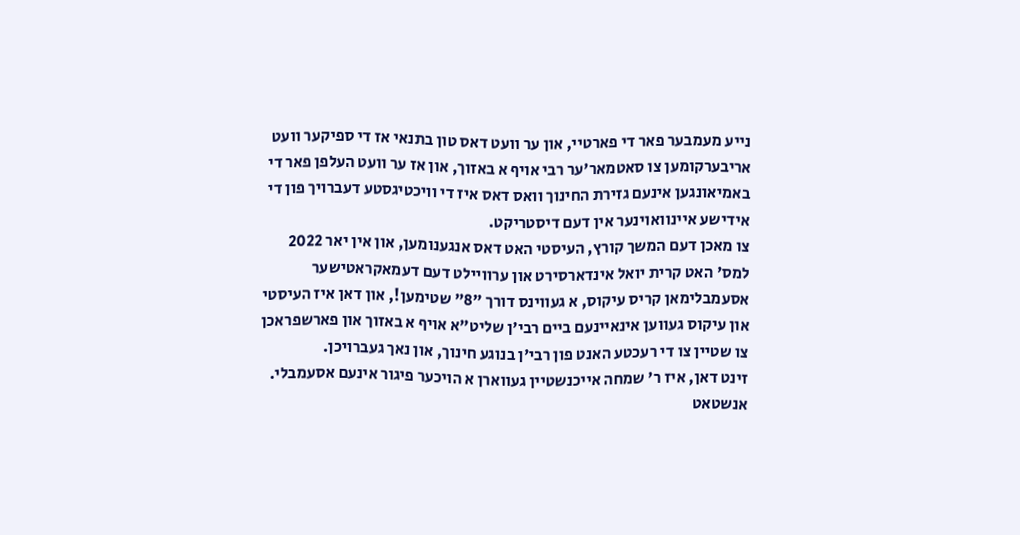נייע מעמבער פאר די פארטיי, און ער וועט דאס טון בתנאי אז די ספיקער וועט אריבערקומען צו סאטמאר'ער רבי אויף א באזוך, און אז ער וועט העלפן פאר די באמיאונגען אינעם גזירת החינוך וואס דאס איז די וויכטיגסטע דעברויך פון די אידישע איינוואוינער אין דעם דיסטריקט.
צו מאכן דעם המשך קורץ, העיסטי האט דאס אנגענומען, און אין יאר 2022 למס' האט קרית יואל אינדארסירט און ערוויילט דעם דעמאקראטישער אסעמבלימאן קריס עיקוס, א געווינס דורך "8" שטימען!, און דאן איז העיסטי און עיקוס געווען אינאיינעם ביים רבי'ן שליט"א אויף א באזוך און פארשפראכן צו שטיין צו די רעכטע האנט פון רבי'ן בנוגע חינוך, און נאך געברויכן.
זינט דאן, איז ר' שמחה אייכנשטיין געווארן א הויכער פיגור אינעם אסעמבלי. אנשטאט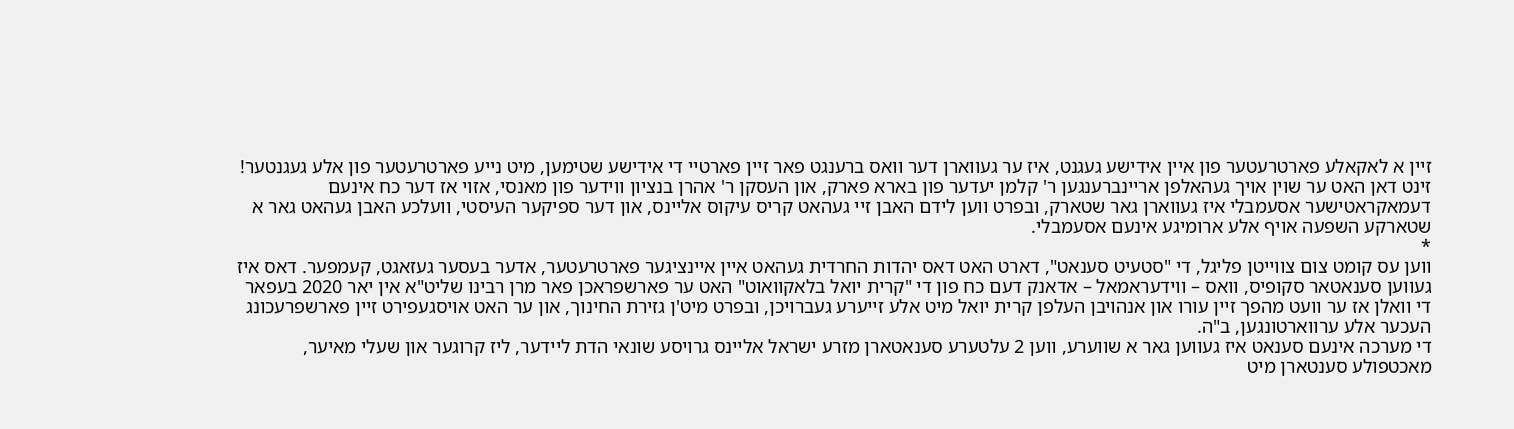זיין א לאקאלע פארטרעטער פון איין אידישע געגנט, איז ער געווארן דער וואס ברענגט פאר זיין פארטיי די אידישע שטימען, מיט נייע פארטרעטער פון אלע געגנטער! זינט דאן האט ער שוין אויך געהאלפן אריינברענגען ר' קלמן יעדער פון בארא פארק, און העסקן ר' אהרן בנציון ווידער פון מאנסי, אזוי אז דער כח אינעם דעמאקראטישער אסעמבלי איז געווארן גאר שטארק, ובפרט ווען לידם האבן זיי געהאט קריס עיקוס אליינס, און דער ספיקער העיסטי, וועלכע האבן געהאט גאר א שטארקע השפעה אויף אלע ארומיגע אינעם אסעמבלי.
*
ווען עס קומט צום צווייטן פליגל, די "סטעיט סענאט", דארט האט דאס יהדות החרדית געהאט איין איינציגער פארטרעטער, אדער בעסער געזאגט, קעמפער. דאס איז געווען סענאטאר סקופיס, וואס – ווידעראמאל – אדאנק דעם כח פון די "קרית יואל בלאקוואוט" האט ער פארשפראכן פאר מרן רבינו שליט"א אין יאר 2020 בעפאר די וואלן אז ער וועט מהפך זיין עורו און אנהויבן העלפן קרית יואל מיט אלע זייערע געברויכן, ובפרט מיט'ן גזירת החינוך, און ער האט אויסגעפירט זיין פארשפרעכונג העכער אלע ערווארטונגען, ב"ה.
די מערכה אינעם סענאט איז געווען גאר א שווערע, ווען 2 עלטערע סענאטארן מזרע ישראל אליינס גרויסע שונאי הדת ליידער, ליז קרוגער און שעלי מאיער, מאכטפולע סענטארן מיט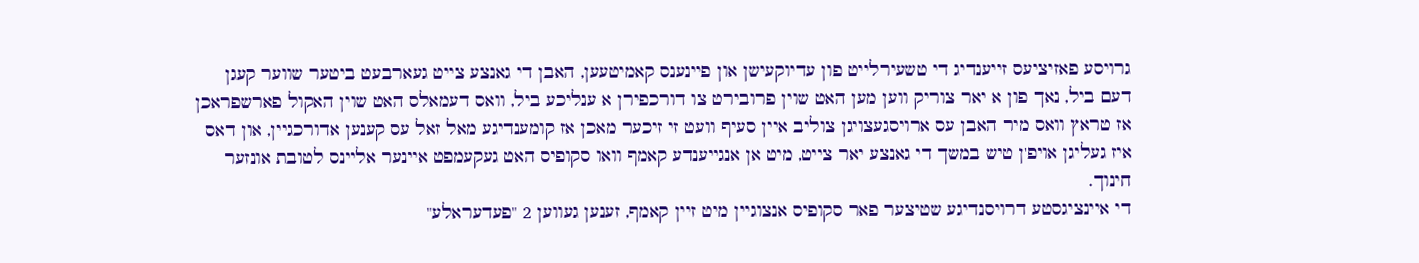גרויסע פאזיציעס זייענדיג די טשעירלייט פון עדיוקעישן און פיינענס קאמיטעען, האבן די גאנצע צייט געארבעט ביטער שווער קעגן דעם ביל, נאך פון א יאר צוריק ווען מען האט שוין פרובירט צו דורכפירן א ענליכע ביל, וואס דעמאלס האט שוין האקול פארשפראכן אז טראץ וואס מיר האבן עס ארויסגעצויגן צוליב איין סעיף וועט זי זיכער מאכן אז קומענדיגע מאל זאל עס קענען אדורכגיין, און דאס איז געליגן אויפ'ן טיש במשך די גאנצע יאר צייט, מיט אן אנגייענדע קאמף וואו סקופיס האט געקעמפט איינער אליינס לטובת אונזער חינוך.
די איינציגסטע דרויסנדיגע שטיצער פאר סקופיס אנצוגיין מיט זיין קאמף, זענען געווען 2 "פעדעראלע"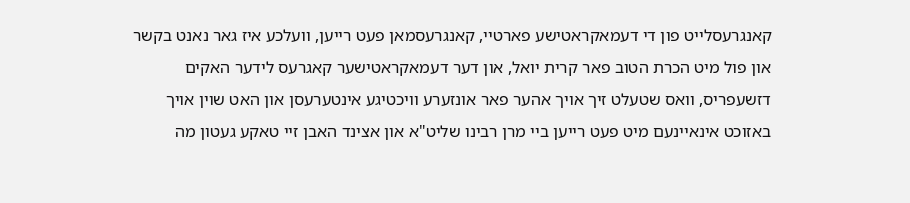קאנגרעסלייט פון די דעמאקראטישע פארטיי, קאנגרעסמאן פעט רייען, וועלכע איז גאר נאנט בקשר און פול מיט הכרת הטוב פאר קרית יואל, און דער דעמאקראטישער קאגרעס לידער האקים דזשעפריס, וואס שטעלט זיך אויך אהער פאר אונזערע וויכטיגע אינטערעסן און האט שוין אויך באזוכט אינאיינעם מיט פעט רייען ביי מרן רבינו שליט"א און אצינד האבן זיי טאקע געטון מה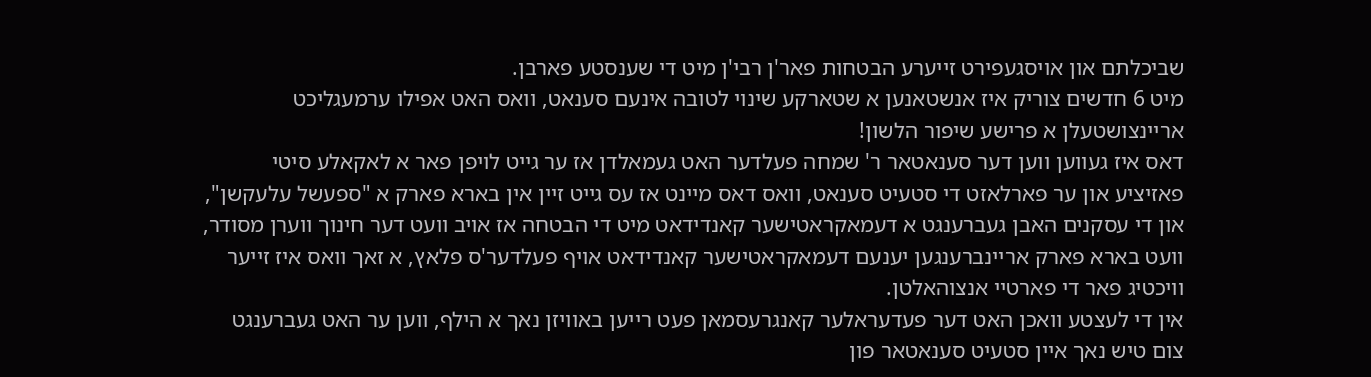שביכלתם און אויסגעפירט זייערע הבטחות פאר'ן רבי'ן מיט די שענסטע פארבן.
מיט 6 חדשים צוריק איז אנשטאנען א שטארקע שינוי לטובה אינעם סענאט, וואס האט אפילו ערמעגליכט אריינצושטעלן א פרישע שיפור הלשון!
דאס איז געווען ווען דער סענאטאר ר' שמחה פעלדער האט געמאלדן אז ער גייט לויפן פאר א לאקאלע סיטי פאזיציע און ער פארלאזט די סטעיט סענאט, וואס דאס מיינט אז עס גייט זיין אין בארא פארק א "ספעשל עלעקשן", און די עסקנים האבן געברענגט א דעמאקראטישער קאנדידאט מיט די הבטחה אז אויב וועט דער חינוך ווערן מסודר, וועט בארא פארק אריינברענגען יענעם דעמאקראטישער קאנדידאט אויף פעלדער'ס פלאץ, א זאך וואס איז זייער וויכטיג פאר די פארטיי אנצוהאלטן.
אין די לעצטע וואכן האט דער פעדעראלער קאנגרעסמאן פעט רייען באוויזן נאך א הילף, ווען ער האט געברענגט צום טיש נאך איין סטעיט סענאטאר פון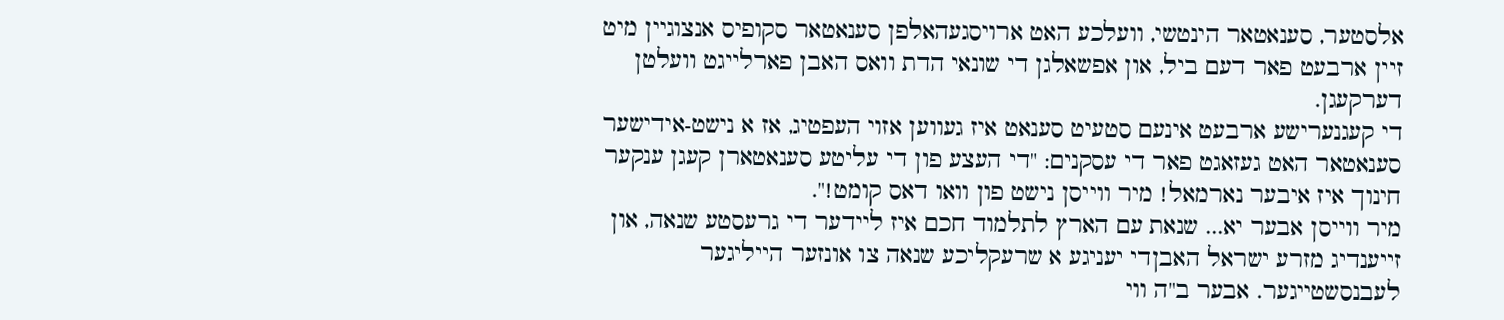אלסטער, סענאטאר הינטשי, וועלכע האט ארויסגעהאלפן סענאטאר סקופיס אנצוגיין מיט זיין ארבעט פאר דעם ביל, און אפשאלגן די שונאי הדת וואס האבן פארלייגט וועלטן דערקעגן.
די קעגנערישע ארבעט אינעם סטעיט סענאט איז געווען אזוי העפטיג, אז א נישט-אידישער סענאטאר האט געזאגט פאר די עסקנים: "די העצע פון די עליטע סענאטארן קעגן ענקער חינוך איז איבער נארמאל! מיר ווייסן נישט פון וואו דאס קומט!".
מיר ווייסן אבער יא... שנאת עם הארץ לתלמוד חכם איז ליידער די גרעסטע שנאה, און זייענדיג מזרע ישראל האבןדי יעניגע א שרעקליכע שנאה צו אונזער הייליגער לעבנסשטייגער. אבער ב"ה ווי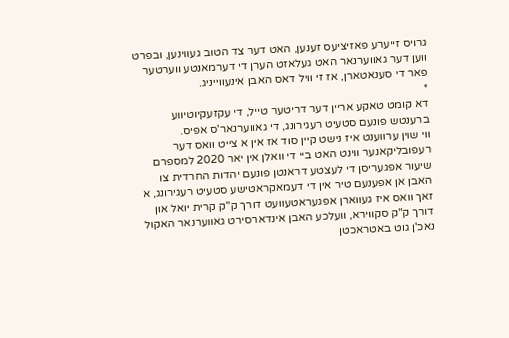גרויס זייערע פאזיציעס זענען, האט דער צד הטוב געווינען, ובפרט ווען דער גאווערנאר האט געלאזט הערן די דערמאנטע ווערטער פאר די סענאטארן, אז זי וויל דאס האבן אינעווייניג.
*
דא קומט טאקע אריין דער דריטער טייל, די עקזעקיוטיווע ברענטש פונעם סטעיט רעגירונג, די גאווערנאר'ס אפיס.
ווי שוין ערווענט איז נישט קיין סוד אז אין א צייט וואס דער רעפובליקאנער ווינט האט ביי די וואלן אין יאר 2020 למספרם שיעור אפגעריסן די לעצטע דראנטן פונעם יהדות החרדית צו האבן אן אפענעם טיר אין די דעמאקראטישע סטעיט רעגירונג, א זאך וואס איז געווארן אפגעראטעוועט דורך ק"ק קרית יואל און דורך ק"ק סקווירא, וועלכע האבן אינדארסירט גאווערנאר האקול נאכ'ן גוט באטראכטן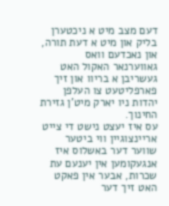דעם מצב מיט א ניכטערן בליק און מיט א דעת תורה, און נאכדעם וואס גאווערנאר האקול האט געשריבן א בריוו און זיך פארפליטעט צו העלפן יהדות ניו יארק מיט'ן גזירת החינוך.
עס איז יעצט נישט די צייט אריינצוגיין ווי ביטער שווער דער באשלוס איז אנגעקומען אין יענעם עת שכרות, אבער אין פאקט האט זיך דער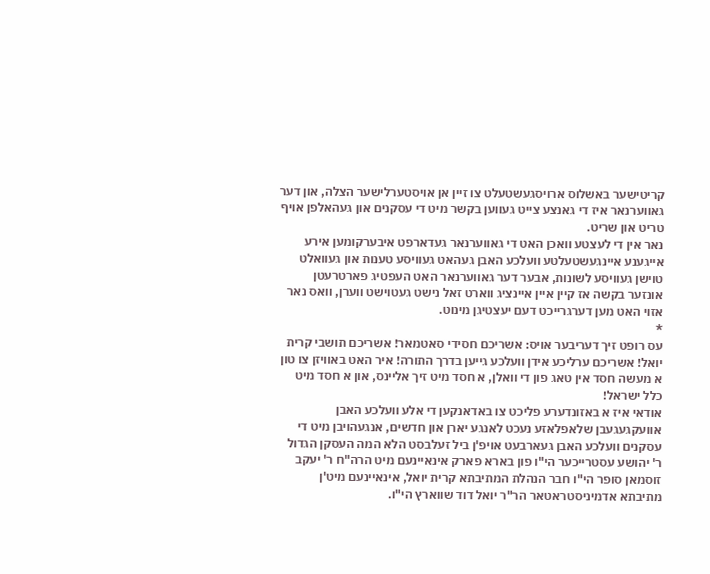קריטישער באשלוס ארויסגעשטעלט צו זיין אן אויסטערלישער הצלה, און דער גאווערנאר איז די גאנצע צייט געווען בקשר מיט די עסקנים און געהאלפן אויף טריט און שריט.
נאר אין די לעצטע וואכן האט די גאווערנאר געדארפט איבערקומען אירע אייגענע איינגעשטעלטע וועלכע האבן געהאט געוויסע טענות און געוואלט טוישן געוויסע לשונות, אבער דער גאווערנאר האט העפטיג פארטרעטן אונזער בקשה אז קיין איין איינציג ווארט זאל נישט געטוישט ווערן, וואס נאר אזוי האט מען דערגרייכט דעם יעצטיגן מינוט.
*
עס רופט זיך דעריבער אויס: אשריכם חסידי סאטמאר! אשריכם תושבי קרית יואל! אשריכם ערליכע אידן וועלכע גייען בדרך התורה! איר האט באוויזן צו טון א מעשה חסד אין טאג פון די וואלן, א חסד מיט זיך אליינס, און א חסד מיט כלל ישראל!
אודאי איז א באזונדערע פליכט צו באדאנקען די אלע וועלכע האבן אוועקגעגעבן שלאפלאזע נעכט לאנגע יארן און חדשים, אנגעהויבן מיט די עסקנים וועלכע האבן געארבעט אויפ'ן ביל זעלבסט הלא המה העסקן הגדול ר' יהושע עסטרייכער הי"ו פון בארא פארק אינאיינעם מיט הרה"ח ר' יעקב זוסמאן סופר הי"ו חבר הנהלת המתיבתא קרית יואל, אינאיינעם מיט'ן מתיבתא אדמיניסטראטאר הר"ר יואל דוד שווארץ הי"ו.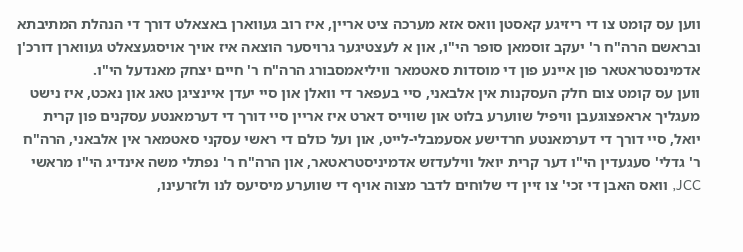ווען עס קומט צו די ריזיגע קאסטן וואס אזא מערכה ציט אריין, איז רוב געווארן באצאלט דורך די הנהלת המתיבתא ובראשם הרה"ח ר' יעקב זוסמאן סופר הי"ו, און א לעצטיגער גרויסער הוצאה איז אויך אויסגעצאלט געווארן דורכ'ן אדמינסטראטאר פון איינע פון די מוסדות סאטמאר וויליאמסבורג הרה"ח ר' חיים יצחק מאנדעל הי"ו.
ווען עס קומט צום חלק העסקנות אין אלבאני, סיי בעפאר די וואלן און סיי יעדן איינציגן טאג און נאכט, איז נישט מעגליך אראפצוגעבן וויפיל שווערע בלוט און שווייס דארט איז אריין סיי דורך די דערמאנטע עסקנים פון קרית יואל, סיי דורך די דערמאנטע חרדישע אסעמבלי-לייט, און ועל כולם די ראשי עסקני סאטמאר אין אלבאני, הרה"ח ר' גדלי' סעגעדין הי"ו דער קרית יואל ווילעדזש אדמיניסטראטאר, און הרה"ח ר' נפתלי משה אינדיג הי"ו מראשי JCC, וואס האבן די זכי' צו זיין די שלוחים לדבר מצוה אויף די שווערע מיסיעס לנו ולזרעינו,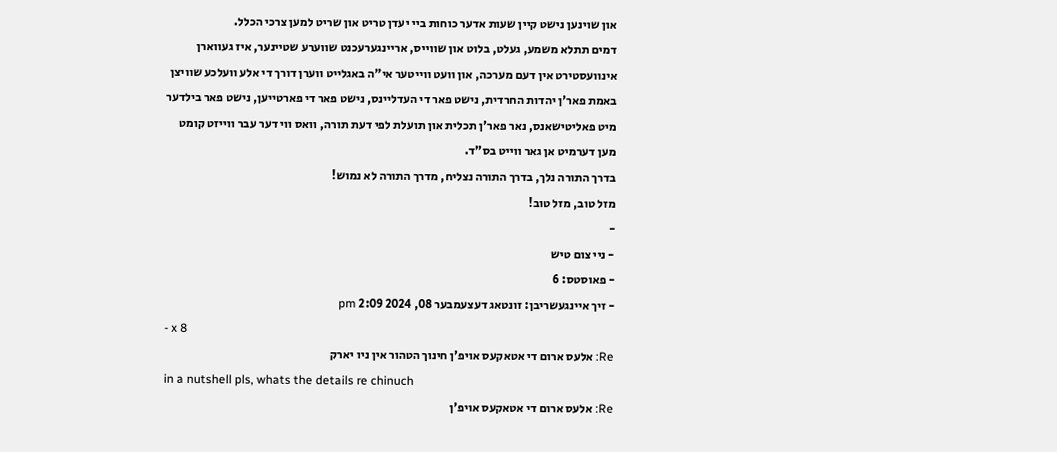און שוינען נישט קיין שעות אדער כוחות ביי יעדן טריט און שריט למען צרכי הכלל.
דמים תתלא משמע, געלט, בלוט און שווייס, אריינגערעכנט שווערע שטיינער, איז געווארן אינוועסטירט אין דעם מערכה, און וועט ווייטער אי"ה באגלייט ווערן דורך די אלע וועלכע שוויצן באמת פאר'ן יהדות החרדית, נישט פאר די העדליינס, נישט פאר די פארטייען, נישט פאר בילדער מיט פאליטישאנס, נאר פאר'ן תכלית און תועלת לפי דעת תורה, וואס ווי דער עבר ווייזט קומט מען דערמיט אן גאר ווייט בס"ד.
בדרך התורה נלך, בדרך התורה נצליח, מדרך התורה לא נמוש!
מזל טוב, מזל טוב!
-
- ניי צום טיש
- פאוסטס: 6
- זיך איינגעשריבן: זונטאג דעצעמבער 08, 2024 2:09 pm
- x 8
Re: אלעס ארום די אטאקעס אויפ'ן חינוך הטהור אין ניו יארק
in a nutshell pls, whats the details re chinuch
Re: אלעס ארום די אטאקעס אויפ'ן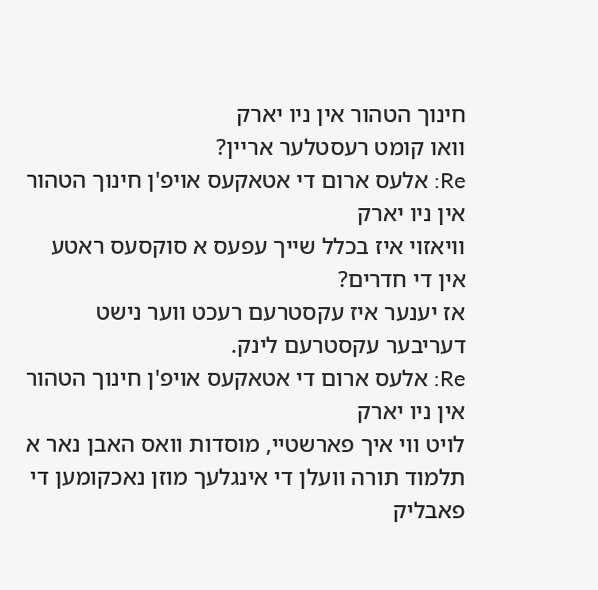חינוך הטהור אין ניו יארק
וואו קומט רעסטלער אריין?
Re: אלעס ארום די אטאקעס אויפ'ן חינוך הטהור אין ניו יארק
וויאזוי איז בכלל שייך עפעס א סוקסעס ראטע אין די חדרים?
אז יענער איז עקסטרעם רעכט ווער נישט דעריבער עקסטרעם לינק.
Re: אלעס ארום די אטאקעס אויפ'ן חינוך הטהור אין ניו יארק
לויט ווי איך פארשטיי, מוסדות וואס האבן נאר א תלמוד תורה וועלן די אינגלעך מוזן נאכקומען די פאבליק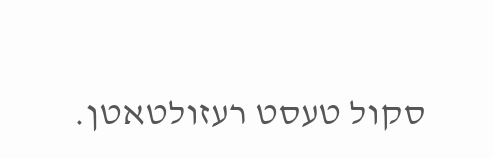סקול טעסט רעזולטאטן.